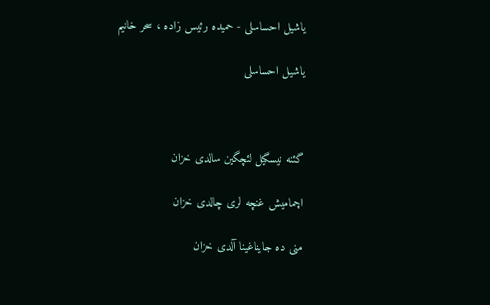یاشیل احساسلی - حمیده رئیس زاده ، سحر خانیم

یاشیل احساسلی



گئنه نیسگیل لئچگین سالدی خزان

اچمامیش غنچه لری چالدی خزان

منی ده جایناغینا آلدی خزان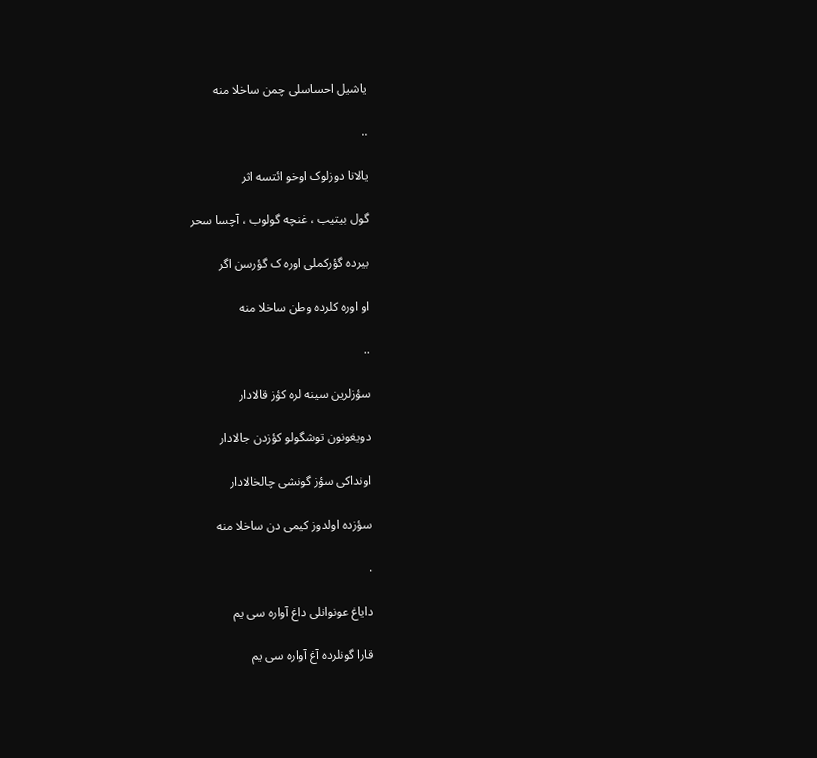یاشیل احساسلی چمن ساخلا منه

..

یالانا دوزلوک اوخو ائتسه اثر

گول بیتیب ، غنچه گولوب ، آچسا سحر

بیرده گؤرکملی اوره ک گؤرسن اگر

او اوره کلرده وطن ساخلا منه

..

سؤزلرین سینه لره کؤز قالادار

دویغونون توشگولو کؤزدن جالادار

اونداکی سؤز گونشی چالخالادار

سؤزده اولدوز کیمی دن ساخلا منه

.

دایاغ عونوانلی داغ آواره سی یم

قارا گونلرده آغ آواره سی یم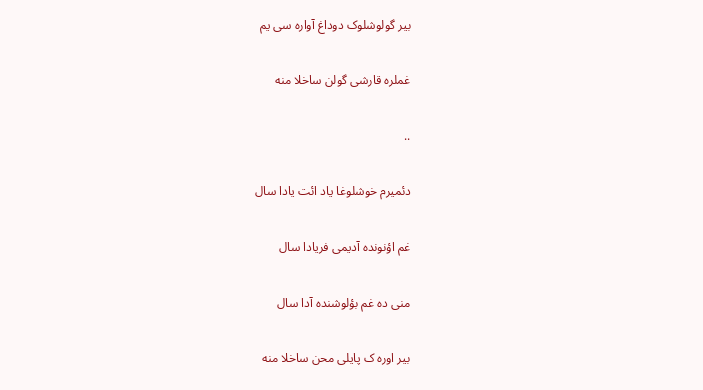بیر گولوشلوک دوداغ آواره سی یم

غملره قارشی گولن ساخلا منه

..

دئمیرم خوشلوغا یاد ائت یادا سال

غم اؤنونده آدیمی فریادا سال

منی ده غم بؤلوشنده آدا سال

بیر اوره ک پایلی محن ساخلا منه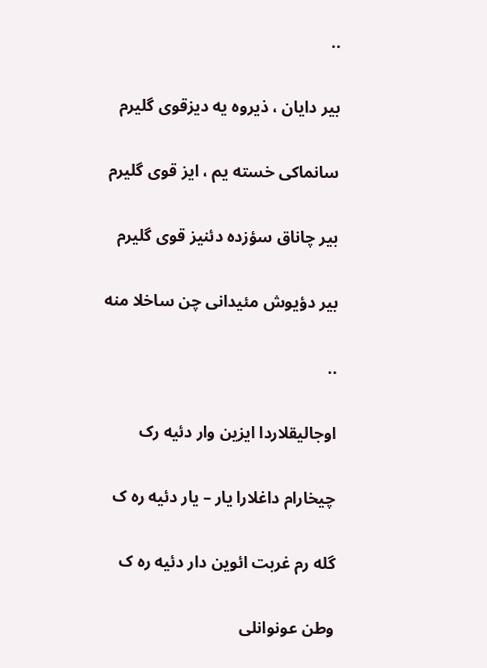..

بیر دایان ، ذیروه یه دیزقوی گلیرم

سانماکی خسته یم ، ایز قوی گلیرم

بیر چاناق سؤزده دئنیز قوی گلیرم

بیر دؤیوش مئیدانی چن ساخلا منه

..

اوجالیقلاردا ایزین وار دئیه رک

چیخارام داغلارا یار – یار دئیه ره ک

گله رم غربت ائوین دار دئیه ره ک

وطن عونوانلی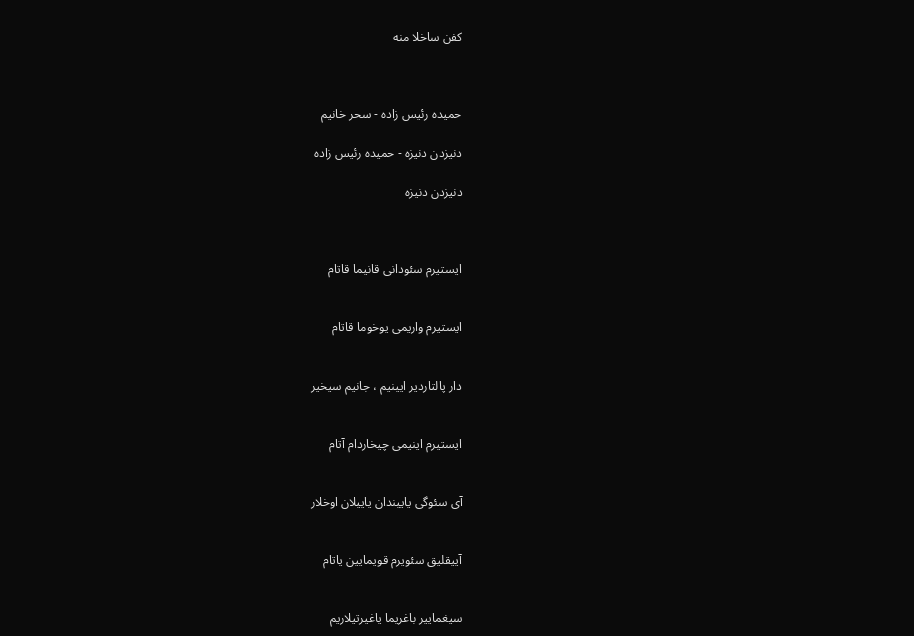کفن ساخلا منه



حمیده رئیس زاده - سحر خانیم

دنیزدن دنیزه - حمیده رئیس زاده

دنیزدن دنیزه



ایستیرم سئودانی قانیما قاتام


ایستیرم واریمی یوخوما قاتام


دار پالتاردیر ایینیم ، جانیم سیخیر


ایستیرم اینیمی چیخاردام آتام


آی سئوگی یاییندان یاییلان اوخلار


آییقلیق سئویرم قویمایین یاتام


سیغماییر باغریما یاغیرتیلاریم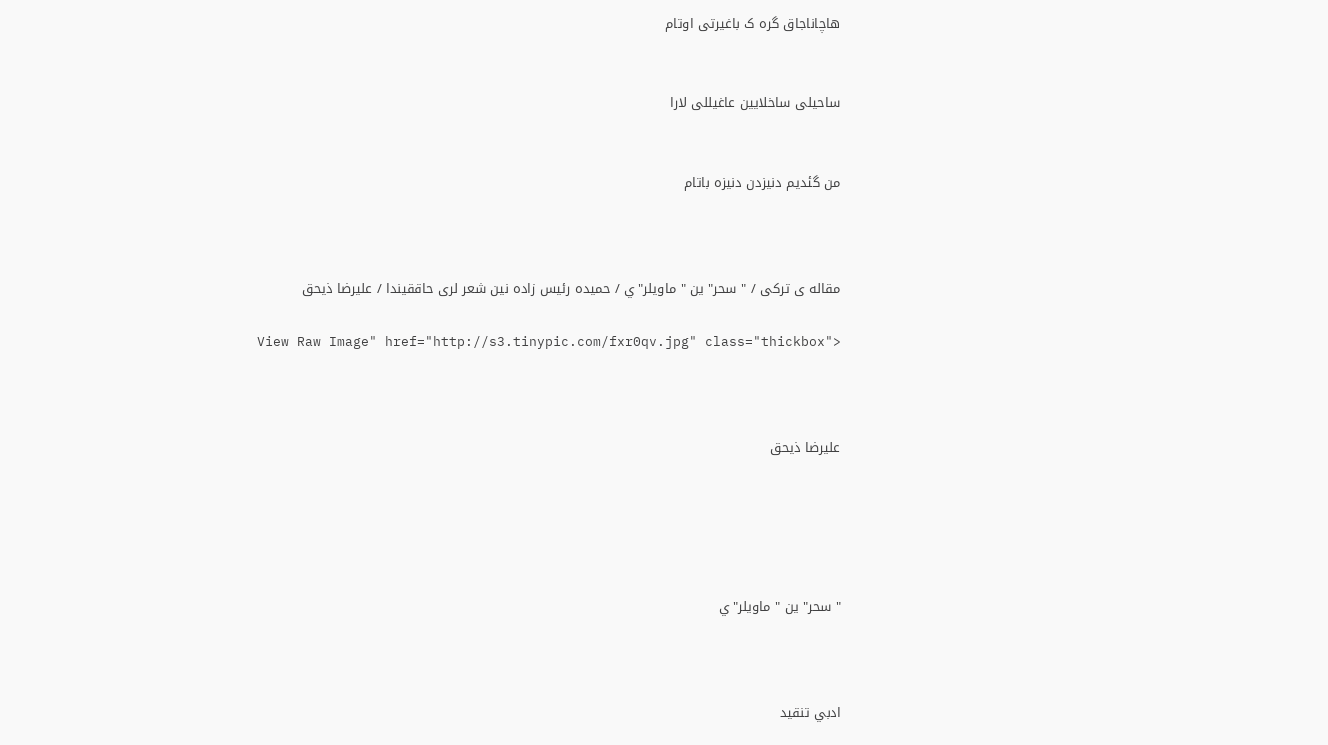هاچاناجاق گره ک باغیرتی اوتام


ساحیلی ساخلایین عاغیللی لارا


من گئدیم دنیزدن دنیزه باتام



مقاله ی ترکی / " سحر" ين " ماويلر"ي / حمیده رئیس زاده نین شعر لری حاققیندا / علیرضا ذیحق

View Raw Image" href="http://s3.tinypic.com/fxr0qv.jpg" class="thickbox">



عليرضا ذيحق





" سحر" ين " ماويلر"ي



ادبي تنقيد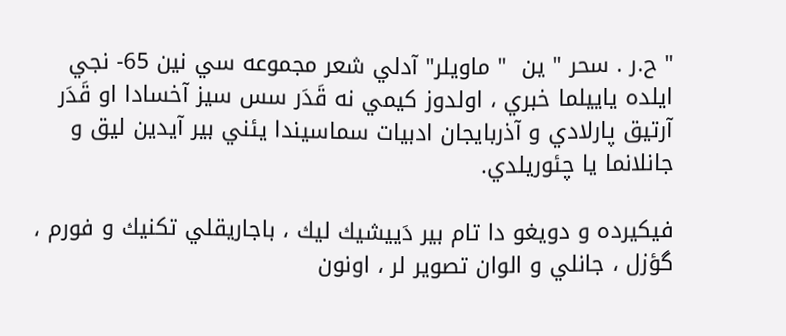" ح.ر . سحر " ين  " ماويلر" آدلي شعر مجموعه سي نين 65- نجي ايلده ياييلما خبري ، اولدوز كيمي نه قَدَر سس سيز آخسادا او قَدَر آرتيق پارلادي و آذربايجان ادبيات سماسيندا يئني بير آيدين ليق و جانلانما يا چئوريلدي.

فيكيرده و دويغو دا تام بير دَييشيك ليك ، باجاريقلي تكنيك و فورم ، گؤزل ، جانلي و الوان تصوير لر ، اونون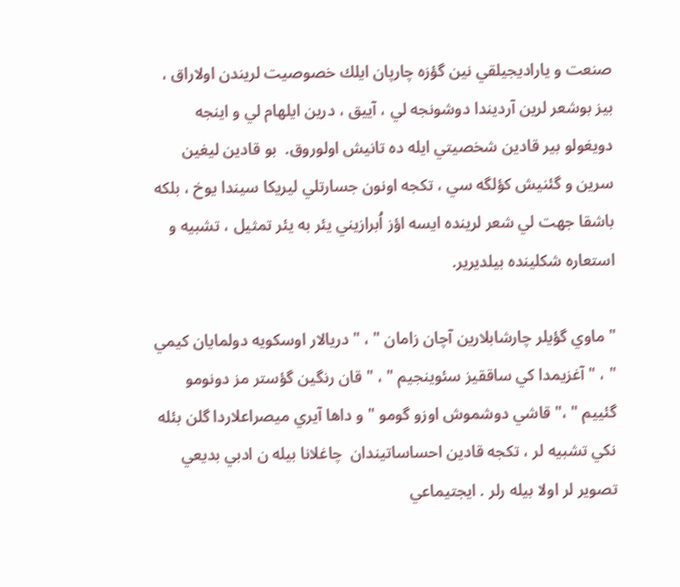صنعت و ياراديجيلقي نين گؤزه چارپان ايلك خصوصيت لريندن اولاراق ، بيز بوشعر لرين آرديندا دوشونجه لي ، آييق ، درين ايلهام لي و اينجه دويغولو بير قادين شخصيتي ايله ده تانيش اولوروق.  بو قادين ليغين سرين و گئنيش كؤلگه سي ، تكجه اونون جسارتلي ليريكا سيندا يوخ ، بلكه باشقا جهت لي شعر لرينده ايسه اؤز اُبرازيني يئر به يئر تمثيل ، تشبيه و استعاره شكلينده بيلديرير.

" ماوي گؤيلر چارشابلارين آچان زامان " ، " دريالار اوسكويه دولمايان كيمي " ، " آغزيمدا كي ساققيز سئوينجيم " ، " قان رنگين گؤستر مز دونومو گئييم " ،" قاشي دوشموش اوزو گومو " و داها آيري ميصراعلاردا گلن بئله نكي تشبيه لر ، تكجه قادين احساساتيندان  چاغلانا بيله ن ادبي بديعي تصوير لر اولا بيله رلر . ايجتيماعي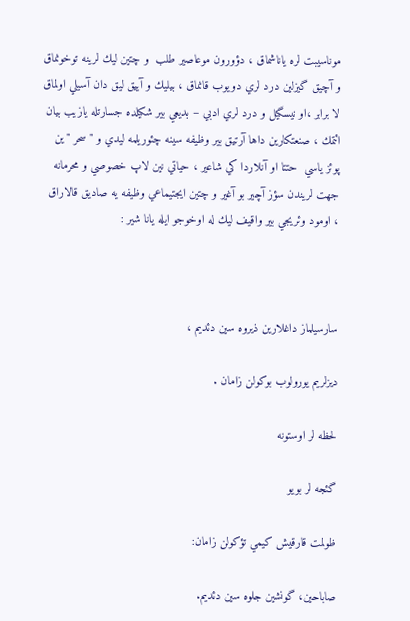موناسيبت لره ياناشماق ، دؤورون موعاصير طلب  و چتين ليك لرينه توخونماق و آچيق گيزلين درد لري دويوب قانماق ، بيليك و آييق ليق دان آسيلي اولماق لا برابر ،او نيسگيل و درد لري ادبي – بديعي بير شكيلده جسارتله يازيب بيان ائتمك ، صنعتكارين داها آرتيق بير وظيفه سينه چئوريلمه ليدي و " سحر " ين پوئز ياسي  حتتا او آنلاردا كي شاعير ، حياتي نين لاپ خصوصي و محرمانه جهت لريندن سؤز آچير بو آغير و چتين ايجتيماعي وظيفه يه صاديق قالاراق ، اومود وئريجي بير واقيف ليك له اوخوجو ايله يانا شير :



سارسيلماز داغلارين ذيروه سين دئديم ،

ديزلريم يورولوب بوكولن زامان .

لحظه لر اوستونه

گئجه لر بويو

ظولمت قارقيش كيمي تؤكولن زامان:

صاباحين، گونشين جلوه سين دئديم.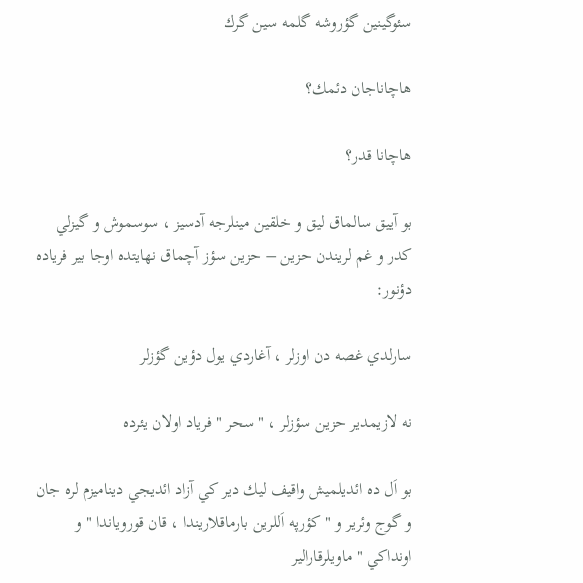سئوگينين گؤروشه گلمه سين گرك

هاچاناجان دئمك؟

هاچانا قدر؟

بو آييق سالماق ليق و خلقين مينلرجه آدسيز ، سوسموش و گيزلي كدر و غم لريندن حزين – حزين سؤز آچماق نهايتده اوجا بير فرياده دؤنور:

سارلدي غصه دن اوزلر ، آغاردي يول دؤين گؤزلر

نه لازيمدير حزين سؤزلر ، " سحر " فرياد اولان يئرده

بو اَل ده ائديلميش واقيف ليك دير كي آزاد ائديجي ديناميزم لره جان و گوج وئرير و " كؤرپه اَللرين بارماقلاريندا ، قان قوروياندا " و اونداكي " ماويلرقارالير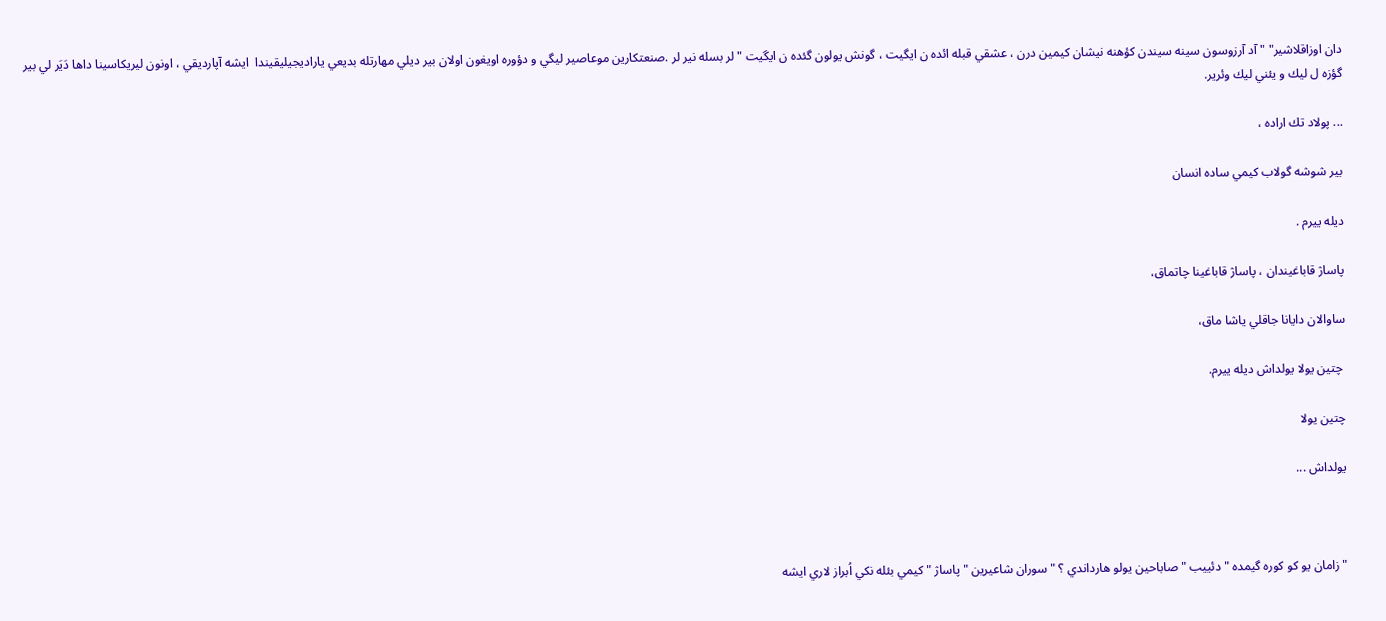دان اوزاقلاشير" " آد آرزوسون سينه سيندن كؤهنه نيشان كيمين درن ، عشقي قبله ائده ن ايگيت ، گونش يولون گئده ن ايگيت " لر بسله نير لر .صنعتكارين موعاصير ليگي و دؤوره اويغون اولان بير ديلي مهارتله بديعي ياراديجيليقيندا  ايشه آپارديقي ، اونون ليريكاسينا داها دَيَر لي بير گؤزه ل ليك و يئني ليك وئرير.

... پولاد تك اراده ،

بير شوشه گولاب كيمي ساده انسان

ديله ييرم .

پاساژ قاباغيندان ، پاساژ قاباغينا چاتماق،

ساوالان دايانا جاقلي ياشا ماق،

 چتين يولا يولداش ديله ييرم.

چتين يولا

يولداش ...



" زامان يو كو كوره گيمده " دئييب " صاباحين يولو هارداندي ؟ " سوران شاعيرين " پاساژ " كيمي بئله نكي اُبراز لاري ايشه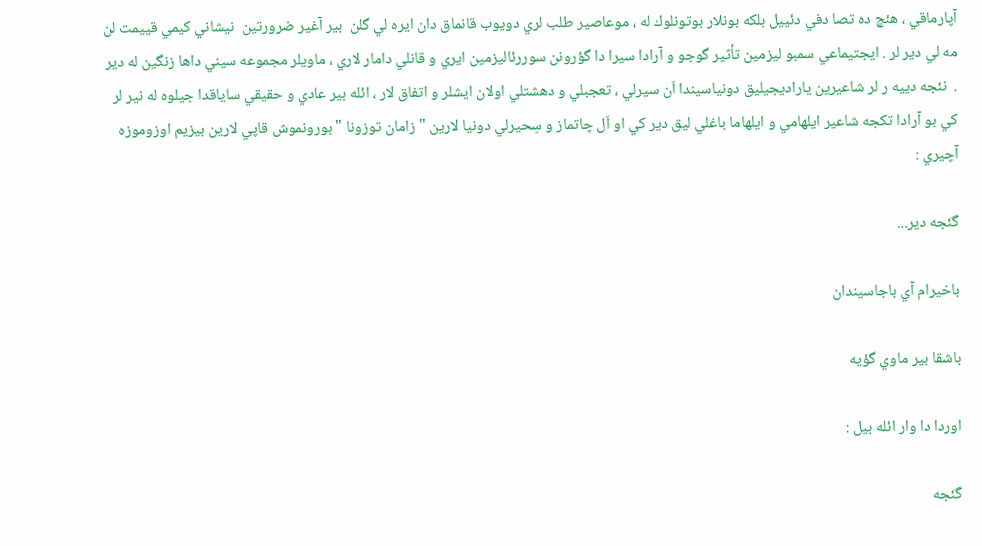آپارماقي ، هئچ ده تصا دفي دئييل بلكه بونلار بوتونلوك له ، موعاصير طلب لري دويوب قانماق دان ايره لي گلن  بير آغير ضرورتين  نيشاني كيمي قييمت لن مه لي دير لر . ايجتيماعي سمبو ليزمين تأثير گوجو و آرادا سيرا دا گؤرونن سوررئاليزمين ايري و قانلي دامار لاري ، ماويلر مجموعه سيني داها زنگين له دير .  نئجه دييه ر لر شاعيرين ياراديجيليق دونياسيندا اَن سيرلي ، تعجبلي و دهشتلي اولان ايشلر و اتفاق لار ، ائله بير عادي و حقيقي ساياقدا جيلوه له نير لر كي بو آرادا تكجه شاعير ايلهامي و ايلهاما باغلي ليق دير كي او اَل چاتماز و سِحيرلي دونيا لارين " زامان توزونا " بورونموش قاپي لارين بيزيم اوزوموزه آچيري :

گئجه دير...

باخيرام آي باجاسيندان

باشقا بير ماوي گؤيه

اوردا دا وار ائله بيل :

گئجه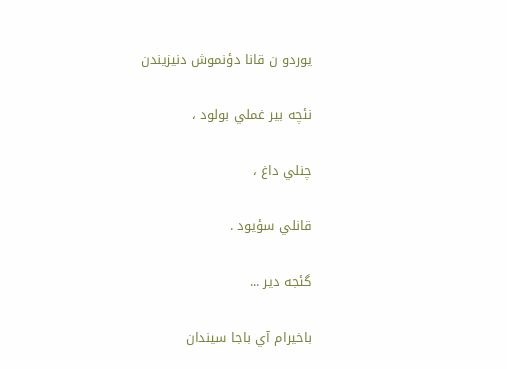يوردو ن قانا دؤنموش دنيزيندن

نئچه بير غملي بولود ،

چنلي داغ ،

قانلي سؤيود .

گئجه دير ...

باخيرام آي باجا سيندان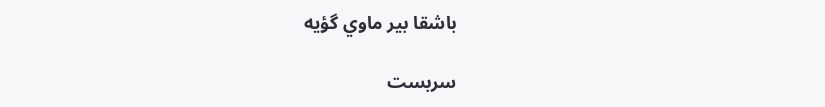باشقا بير ماوي گؤيه

سربست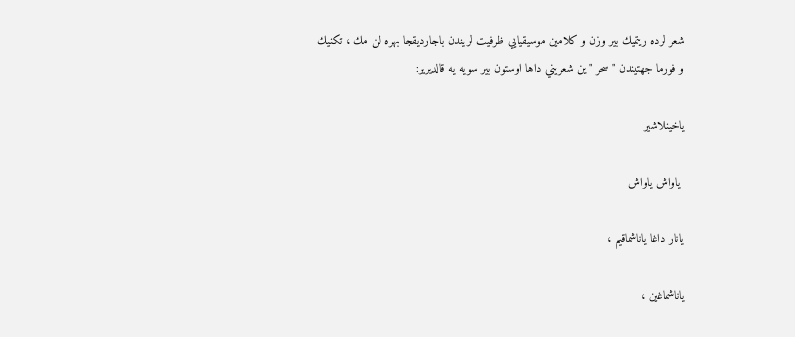شعر لرده ريتميك بير وزن و كلامين موسيقيايي ظرفيت لريندن باجارديقجا بهره لن مك ، تكنيك و فورما جهتيندن " سحر " ين شعريني داها اوستون بير سويه يه قالديرير:

ياخينلاشير

 ياواش ياواش

يانار داغا ياناشماقيم ،

ياناشماغين ،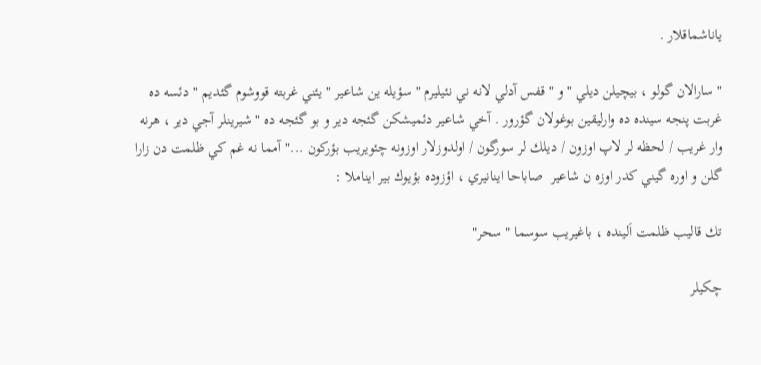ياناشماقلار .

" سارالان گولو ، بيچيلن ديلي " و " قفس آدلي لانه ني نئيليرم " سؤيله ين شاعير " يئني غربته قووشوم گئديم " دئسه ده غربت پنجه سينده ده وارليقين بوغولان گؤرور . آخي شاعير دئميشكن گئجه دير و بو گئجه ده " شيرينلر آجي دير ، هرنه وار غريب / لحظه لر لاپ اوزون / ديلك لر سورگون / اولدوزلار اوزونه چئويريب بؤركون ..." آمما نه غم كي ظلمت دن زارا گلن و اوره گيني كدر اوزه ن شاعير  صاباحا اينانيري ، اؤزوده بؤيوك بير ايناملا :

تك قاليب ظلمت اَلينده ، باغيريب سوسما " سحر"

چكيلر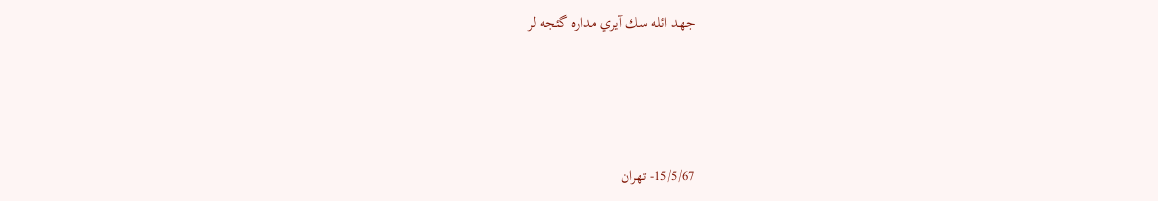جهد ائله سك آيري مداره گئجه لر





15/5/67- تهران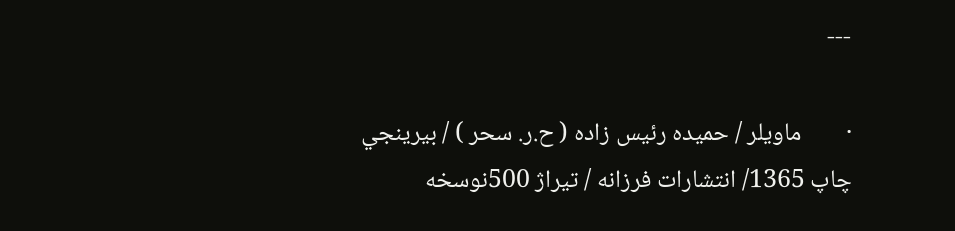---

·        ماويلر / حميده رئيس زاده ( ح.ر. سحر ) / بيرينجي چاپ 1365/ انتشارات فرزانه / تيراژ 500نوسخه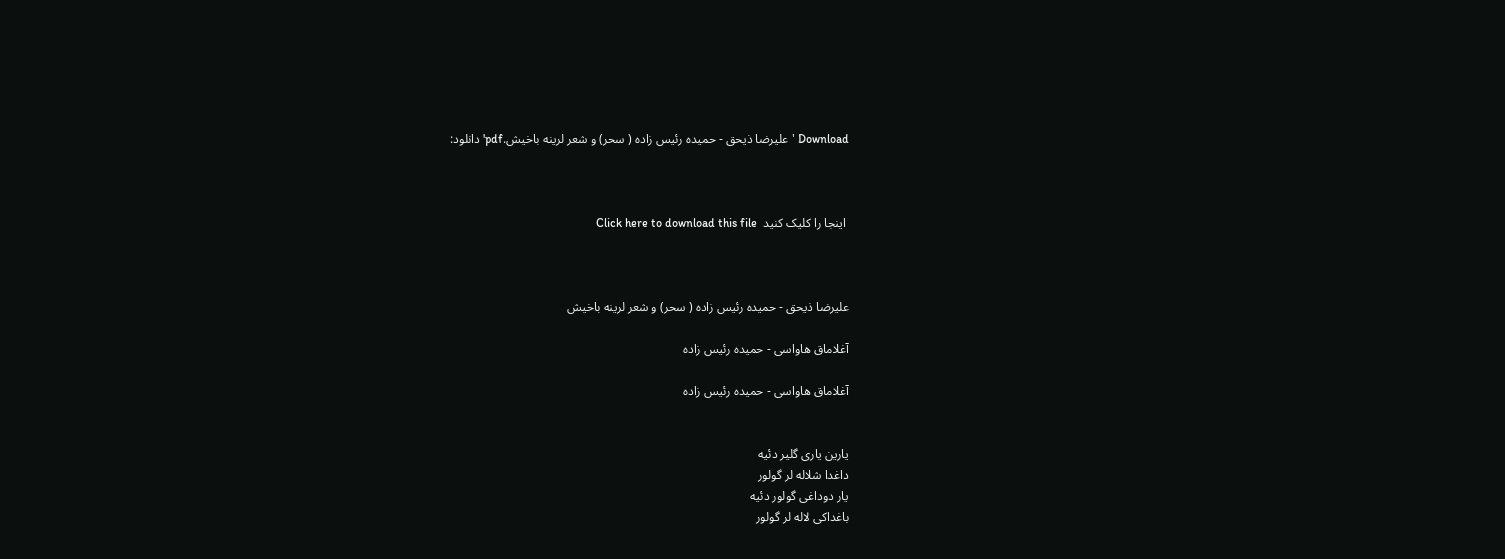Download 'عليرضا ذيحق - حميده رئيس زاده ( سحر) و شعر لرينه باخيش.pdf' دانلود:



 اینجا را کلیک کنید  Click here to download this file



عليرضا ذيحق - حميده رئيس زاده ( سحر) و شعر لرينه باخيش

آغلاماق هاواسی - حمیده رئیس زاده

آغلاماق هاواسی - حمیده رئیس زاده


یارین یاری گلیر دئیه
داغدا شلاله لر گولور
یار دوداغی گولور دئیه
باغداکی لاله لر گولور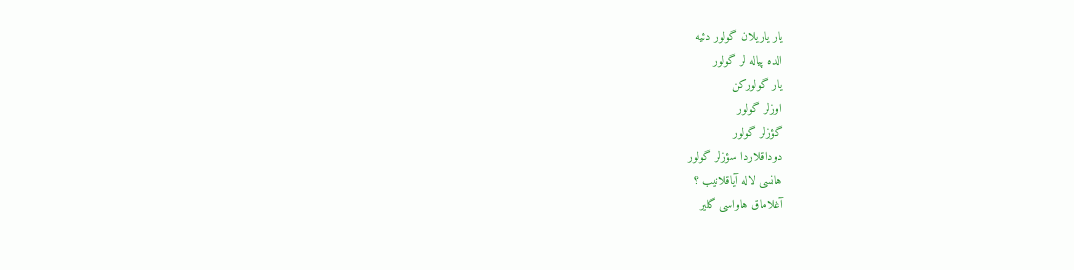یار یاریلان گولور دئیه
الده پیاله لر گولور
یار گولورکن
اوزلر گولور
گؤزلر گولور
دوداقلاردا سؤزلر گولور
هانسی لاله آیاقلانیب ؟
آغلاماق هاواسی گلیر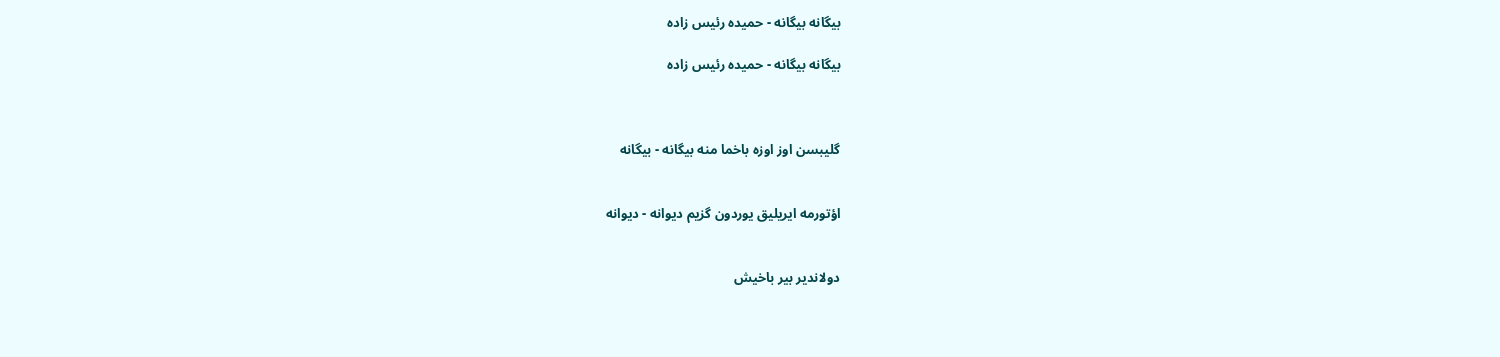بیگانه بیگانه - حمیده رئیس زاده

بیگانه بیگانه - حمیده رئیس زاده



گلیبسن اوز اوزه باخما منه بیگانه - بیگانه


اؤتورمه ایریلیق یوردون گزیم دیوانه - دیوانه


دولاندیر بیر باخیش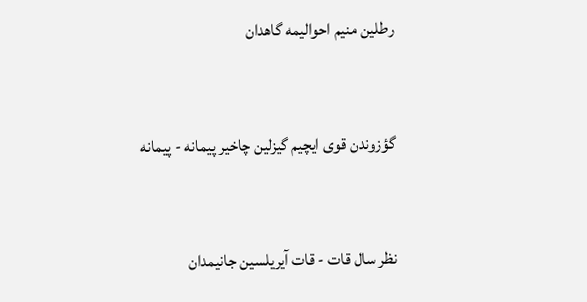رطلین منیم احوالیمه گاهدان


گؤزوندن قوی ایچیم گیزلین چاخیر پیمانه - پیمانه


نظر سال قات - قات آیریلسین جانیمدان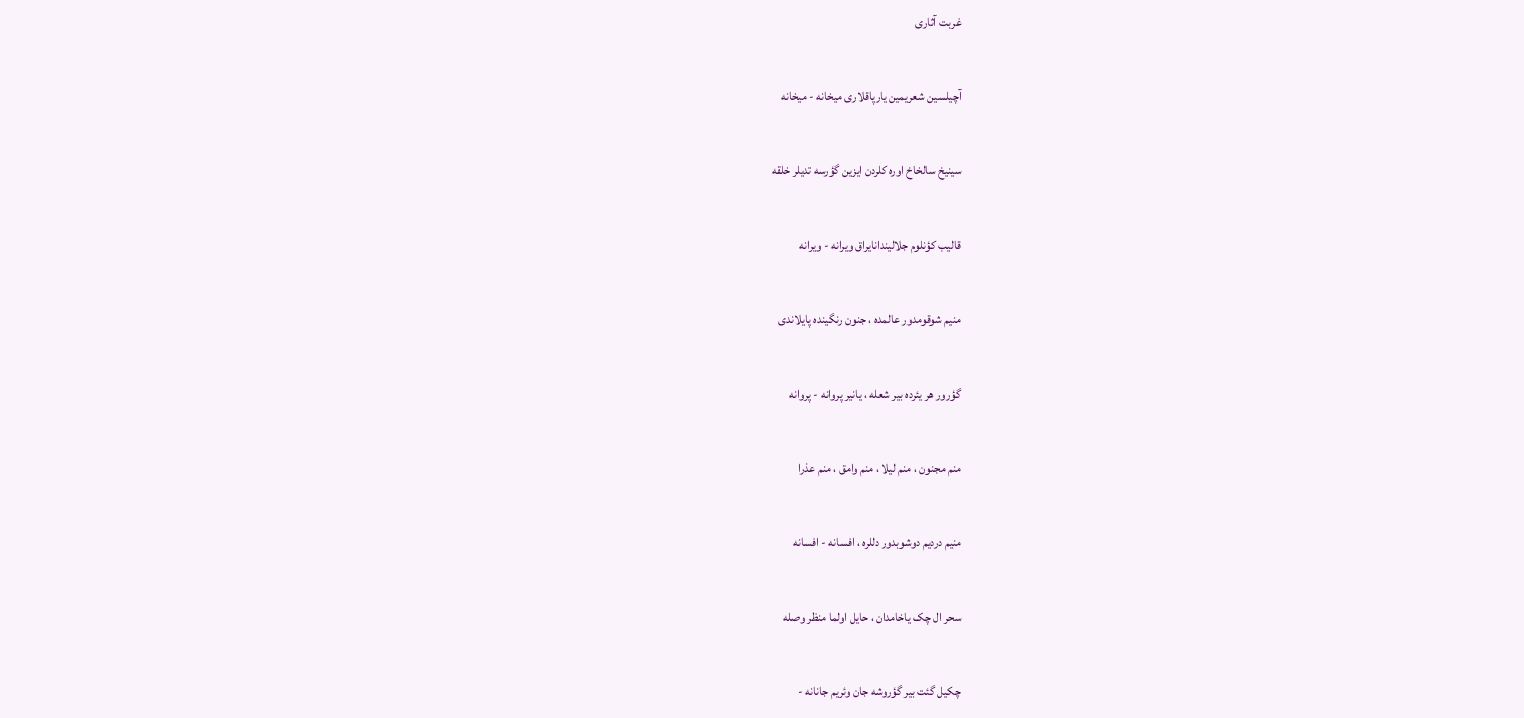غربت آثاری


آچیلسین شعریمین یارپاقلاری میخانه - میخانه


سینیخ سالخاخ اوره کلردن ایزین گؤرسه تدیلر خلقه


قالیب کؤنلوم جلالیندانایراق ویرانه - ویرانه


منیم شوقومدور عالمده ، جنون رنگینده پایلاندی


گؤرور هر یئرده بیر شعله ، یانیر پروانه - پروانه


منم مجنون ، منم لیلا ، منم وامق ، منم عذرا


منیم دردیم دوشوبدور دللره ، افسانه - افسانه


سحر ال چک یاخامدان ، حایل اولما منظر وصله


چکیل گئت بیر گؤروشه جان وئریم جانانه -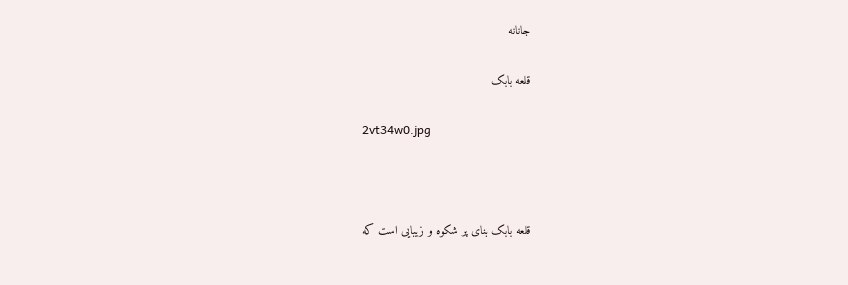جانانه

قلعه بابک

2vt34w0.jpg



قلعه بابک بنای پر شکوه و زیبایی است که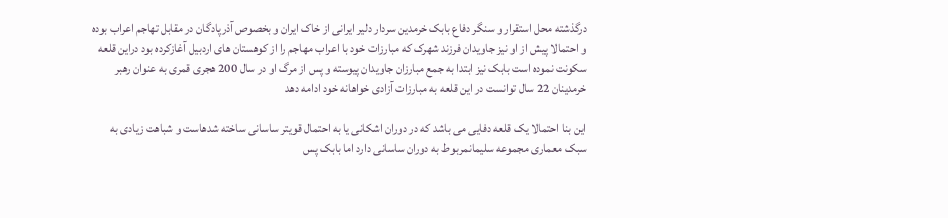درگذشته محل استقرار و سنگر دفاع بابک خرمدین سردار دلیر ایرانی از خاک ایران و بخصوص آذرپادگان در مقابل تهاجم اعراب بوده و احتمالا پیش از او نیز جاویدان فرزند شهرک که مبارزات خود با اعراب مهاجم را از کوهستان های اردبیل آغازکرده بود دراین قلعه سکونت نموده است بابک نیز ابتدا به جمع مبارزان جاویدان پیوسته و پس از مرگ او در سال 200 هجری قمری به عنوان رهبر خرمدینان 22 سال توانست در این قلعه به مبارزات آزادی خواهانه خود ادامه دهد

این بنا احتمالا یک قلعه دفایی می باشد که در دوران اشکانی یا به احتمال قویتر ساسانی ساخته شدهاست و شباهت زیادی به سبک معماری مجموعه سلیمانمربوط به دوران ساسانی دارد اما بابک پس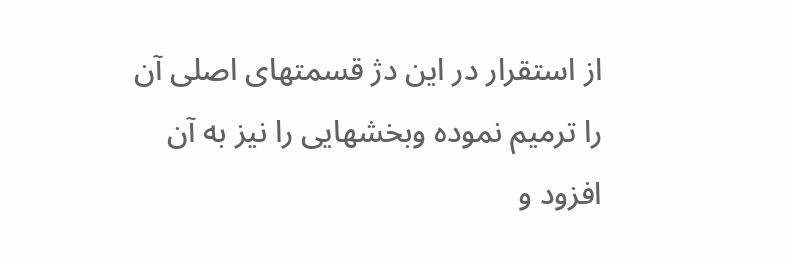از استقرار در این دژ قسمتهای اصلی آن را ترمیم نموده وبخشهایی را نیز به آن افزود و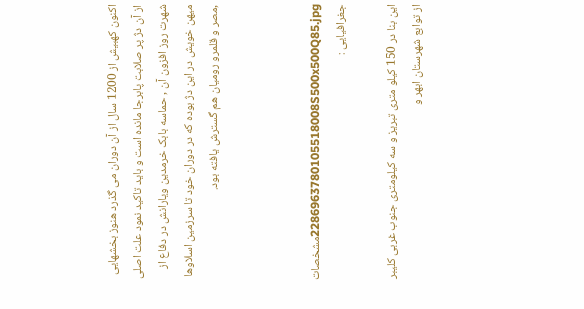اکنون کهبیش از 1200 سال از آن دوران می گذرد هنوز بخشهایی از آن دژ پر صلابت پابرجا مانده است و باید تاکید نمود علت اصلی شهرت روز افزون آن , حماسه بابک خرمدین ویارانش در دفاع از میهن خویش در این دژ بوده که در دوران خود تا سرزمین اسلاوها ,مصر و قلمرو رومیان هم گسترش یافته بود.



2286963780105518008S500x500Q85.jpgمشخصات جغرافیایی :

این بنا در 150 کیلو متری تبریز و سه کیلومتری جنوب غربی کلیبر از توابع شهرستان ابهر و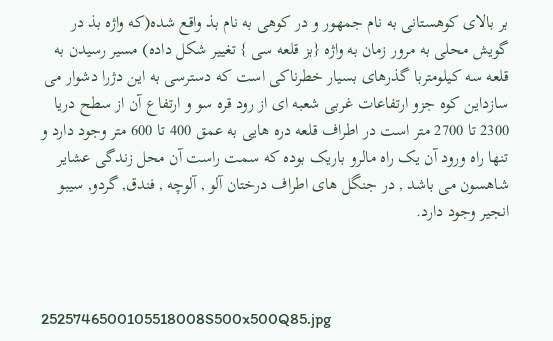بر بالای کوهستانی به نام جمهور و در کوهی به نام بذ واقع شده(که واژه بذ در گویش محلی به مرور زمان به واژه {بز قلعه سی } تغییر شکل داده) مسیر رسیدن به قلعه سه کیلومتربا گذرهای بسیار خطرناکی است که دسترسی به این دژرا دشوار می سازداین کوه جزو ارتفاعات غربی شعبه ای از رود قره سو و ارتفاع آن از سطح دریا 2300 تا 2700 متر است در اطراف قلعه دره هایی به عمق 400 تا 600 متر وجود دارد و تنها راه ورود آن یک راه مالرو باریک بوده که سمت راست آن محل زندگی عشایر شاهسون می باشد , در جنگل های اطراف درختان آلو , آلوچه , فندق, گردو, سیبو انجیر وجود دارد.



2525746500105518008S500x500Q85.jpg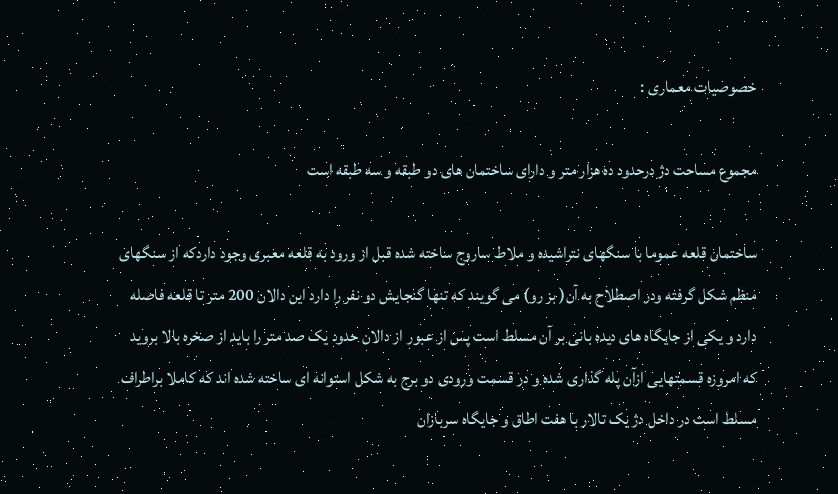خصوصیات معماری :

مجموع مساحت دژ درحدود ده هزار متر و دارای ساختمان های دو طبقه و سه طبقه است

ساختمان قلعه عموما با سنگهای نتراشیده و ملاط ساروج ساخته شده قبل از ورود به قلعه معبری وجود داردکه از سنگهای منظم شکل گرفته ودر اصطلاح به آن( بز رو) می گویند که تنها گنجایش دو نفر را دارد این دالان 200 متر تا قلعه فاصله دارد و یکی از جایگاه های دیده بانی بر آن مسلط است پس از عبور از دالان حدود یک صد متر را باید از صخره بالا بروید که امروزه قسمتهایی ازآن پله گذاری شده و در قسمت ورودی دو برج به شکل استوانه ای ساخته شده اند که کاملا براطراف مسلط است در داخل دژ یک تالار با هفت اطاق و جایگاه سربازان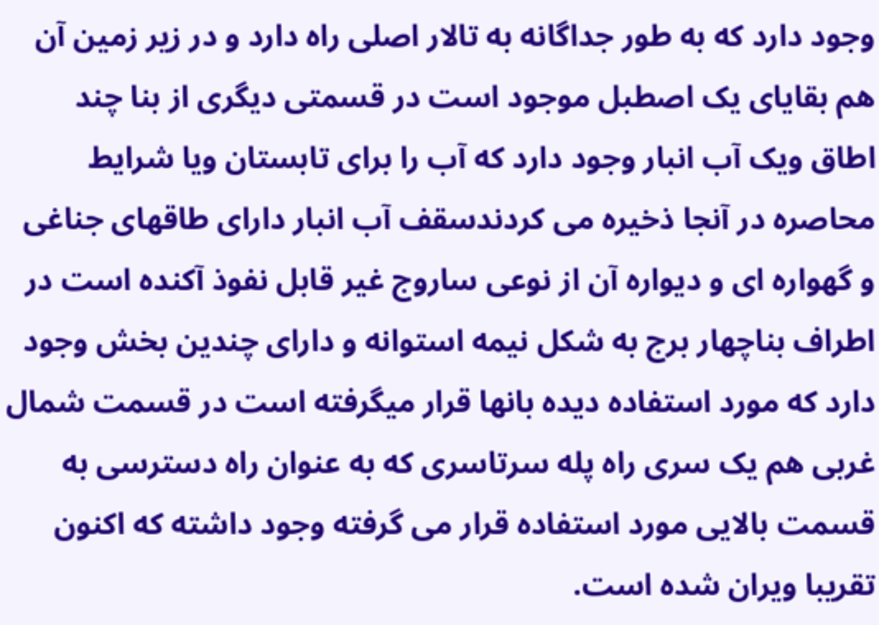وجود دارد که به طور جداگانه به تالار اصلی راه دارد و در زیر زمین آن هم بقایای یک اصطبل موجود است در قسمتی دیگری از بنا چند اطاق ویک آب انبار وجود دارد که آب را برای تابستان ویا شرایط محاصره در آنجا ذخیره می کردندسقف آب انبار دارای طاقهای جناغی و گهواره ای و دیواره آن از نوعی ساروج غیر قابل نفوذ آکنده است در اطراف بناچهار برج به شکل نیمه استوانه و دارای چندین بخش وجود دارد که مورد استفاده دیده بانها قرار میگرفته است در قسمت شمال غربی هم یک سری راه پله سرتاسری که به عنوان راه دسترسی به قسمت بالایی مورد استفاده قرار می گرفته وجود داشته که اکنون تقریبا ویران شده است.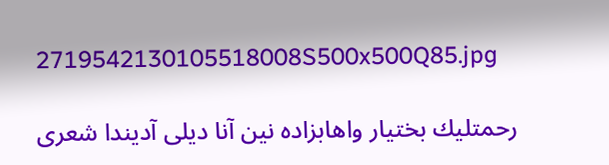2719542130105518008S500x500Q85.jpg

رحمتلیك بختیار واهابزاده نین آنا دیلی آدیندا شعری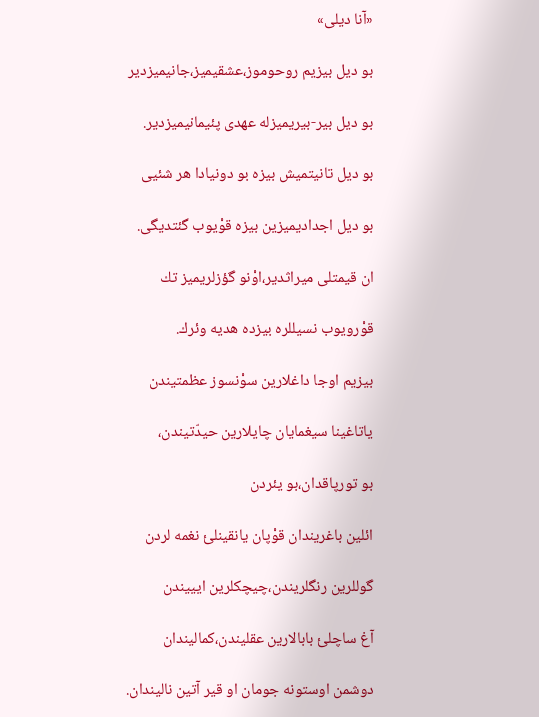«آنا دیلی»

بو دیل بیزیم روحوموز،عشقیمیز،جانیمیزدیر

بو دیل بیر-بیریمیزله عهدی پئیمانیمیزدیر.

بو دیل تانیتمیش بیزه بو دونیادا هر شئیی

بو دیل اجدادیمیزین بیزه قوْیوب گئتدیگی.

ان قیمتلی میراثدیر،اوْنو گؤزلریمیز تك

قوْرویوب نسیللره بیزده هدیه وئرك.

بیزیم اوجا داغلارین سوْنسوز عظمتیندن

یاتاغینا سیغمایان چایلارین حیدّتیندن،

بو تورپاقدان،بو یئردن

ائلین باغریندان قوْپان یانقینلئ نغمه لردن

گوللرین رنگلریندن،چیچكلرین ایییندن

آغ ساچلئ بابالارین عقلیندن،كمالیندان

دوشمن اوستونه جومان او قیر آتین نالیندان.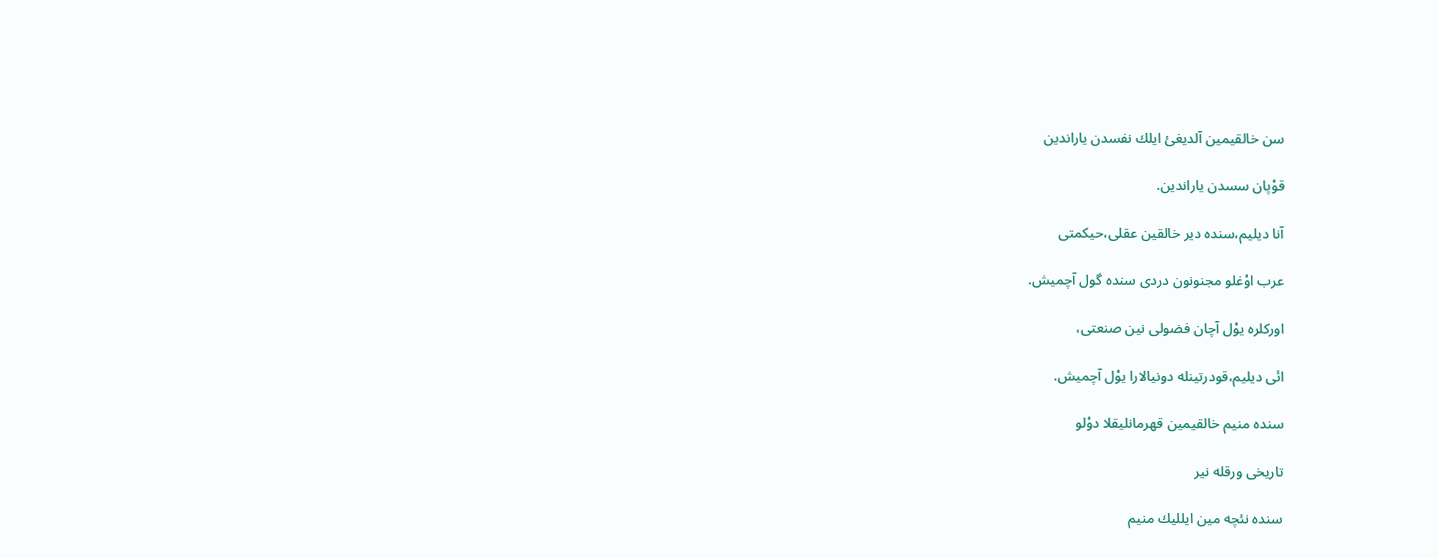سن خالقیمین آلدیغئ ایلك نفسدن یاراندین

قوْپان سسدن یاراندین.

آنا دیلیم،سنده دیر خالقین عقلی،حیكمتی

عرب اوْغلو مجنونون دردی سنده گول آچمیش.

اوركلره یوْل آچان فضولی نین صنعتی،

ائی دیلیم،قودرتینله دونیالارا یوْل آچمیش.

سنده منیم خالقیمین قهرمانلیقلا دوْلو

تاریخی ورقله نیر

سنده نئچه مین ایللیك منیم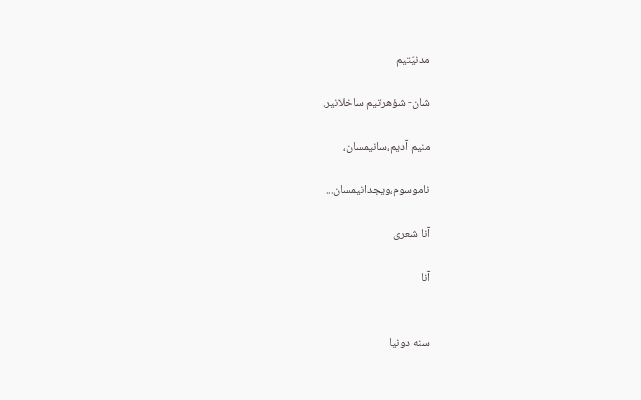مدنیّتیم

شان- شؤهرتیم ساخلانیر.

منیم آدیم،سانیمسان،

ناموسوم،ویجدانیمسان...

آنا شعری

آنا


سنه دونیا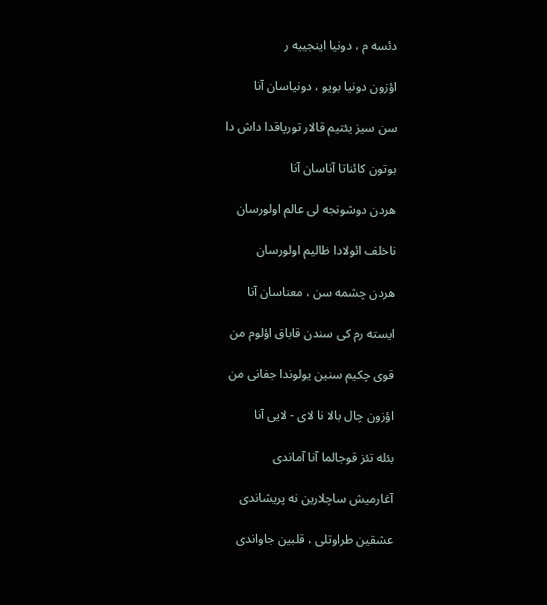دئسه م ، دونیا اینجییه ر

اؤزون دونیا بویو ، دونیاسان آنا

سن سیز یئتیم قالار تورپاقدا داش دا

بوتون کائناتا آناسان آنا

هردن دوشونجه لی عالم اولورسان

ناخلف ائولادا ظالیم اولورسان

هردن چشمه سن ، معناسان آنا

ایسته رم کی سندن قاباق اؤلوم من

قوی چکیم سنین یولوندا جفانی من

اؤزون چال بالا نا لای - لایی آنا

بئله تئز قوجالما آنا آماندی

آغارمیش ساچلارین نه پریشاندی

عشقین طراوتلی ، قلبین جاواندی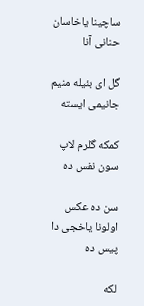ساچینا یاخاسان حنانی آنا

گل ای بئیله منیم جانیمی ایسته

کمکه گلرم لاپ سون نفس ده

سن ده عکس اولونا یاخجی دا پیس ده

لکه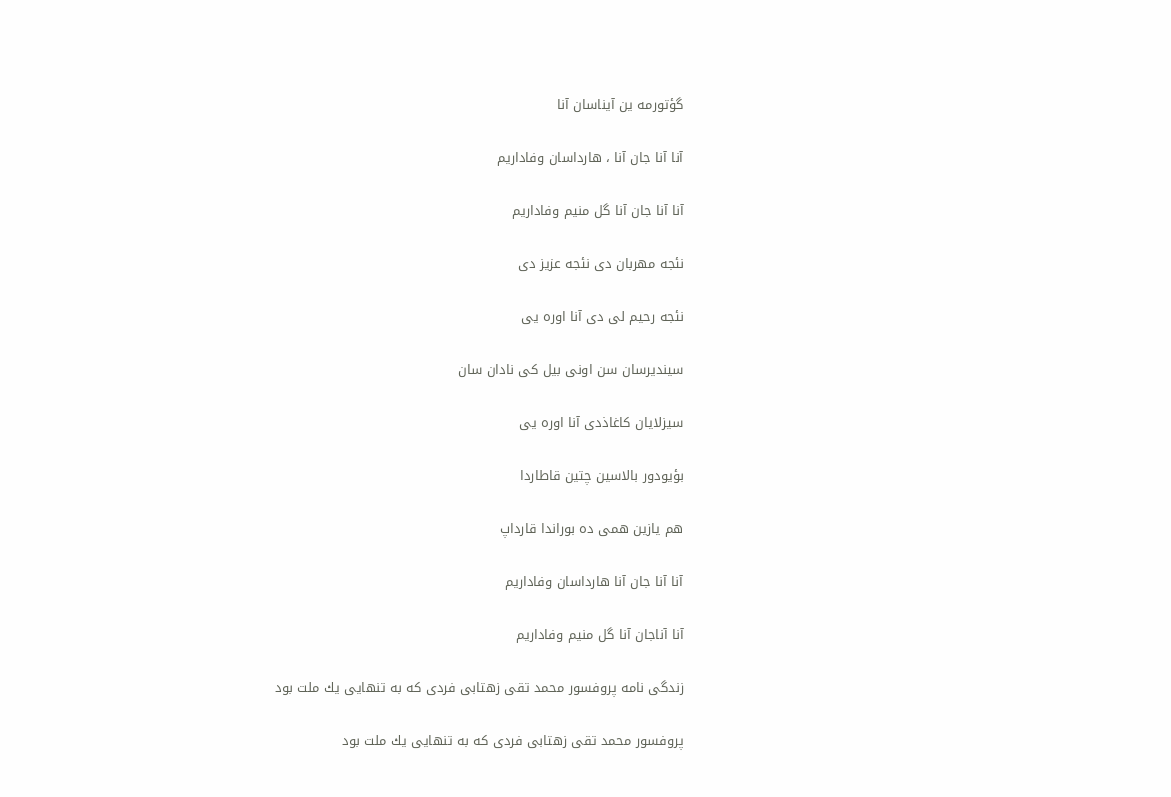گؤتورمه ین آیناسان آنا

آنا آنا جان آنا ، هارداسان وفاداریم

آنا آنا جان آنا گل منیم وفاداریم

نئجه مهربان دی نئجه عزیز دی

نئجه رحیم لی دی آنا اوره یی

سیندیرسان سن اونی بیل کی نادان سان

سیزلایان کاغاذدی آنا اوره یی

بؤیودور بالاسین چتین قاطاردا

هم یازین همی ده بوراندا قارداپ

آنا آنا جان آنا هارداسان وفاداریم

آنا آناجان آنا گل منیم وفاداریم

زندگی نامه پروفسور محمد تقی زهتابی فردی كه به تنهایی یك ملت بود

پروفسور محمد تقی زهتابی فردی كه به تنهایی یك ملت بود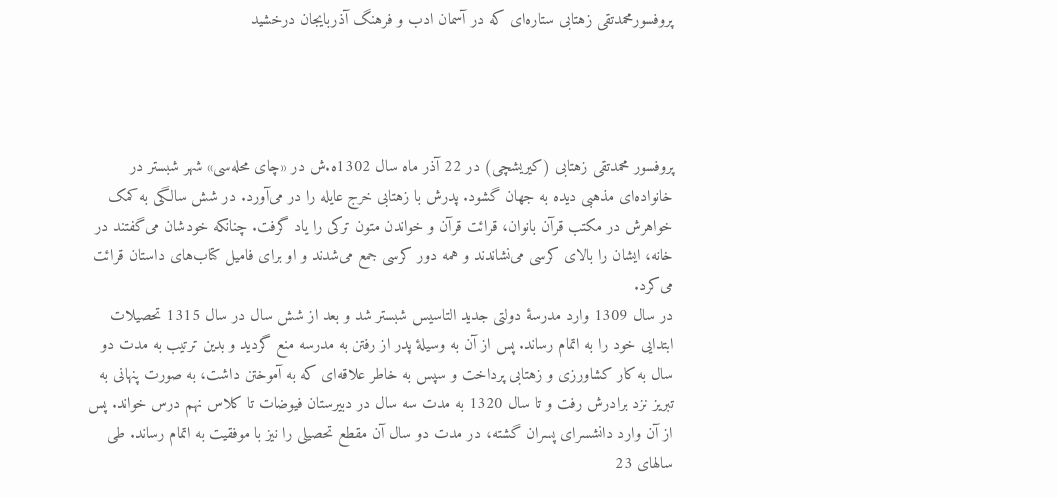پروفسورمحمدتقی زهتابی ستاره‌ای که در آسمان ادب و فرهنگ آذربایجان درخشید




پروفسور محمدتقی زهتابی (کیریشچی) در 22 آذر ماه سال 1302ه.ش در «چای محله‌سی» شهر شبستر در خانواده‌ای مذهبی دیده به جهان گشود. پدرش با زهتابی خرج عایله را در می‌آورد. در شش سالگی به کمک خواهرش در مکتب قرآن بانوان، قرائت قرآن و خواندن متون ترکی را یاد گرفت. چنانکه خودشان می‌گفتند در خانه، ایشان را بالای کرسی می‌نشاندند و همه دور کرسی جمع می‌شدند و او برای فامیل کتاب‌های داستان قرائت می‌کرد.
در سال 1309 وارد مدرسۀ دولتی جدید التاسیس شبستر شد و بعد از شش سال در سال 1315 تحصیلات ابتدایی خود را به اتمام رساند. پس از آن به وسیلۀ پدر از رفتن به مدرسه منع گردید و بدین ترتیب به مدت دو سال به کار کشاورزی و زهتابی پرداخت و سپس به خاطر علاقه‌ای که به آموختن داشت، به صورت پنهانی به تبریز نزد برادرش رفت و تا سال 1320 به مدت سه سال در دبیرستان فیوضات تا کلاس نهم درس خواند. پس از آن وارد دانشسرای پسران گشته، در مدت دو سال آن مقطع تحصیلی را نیز با موفقیت به اتمام رساند. طی سالهای 23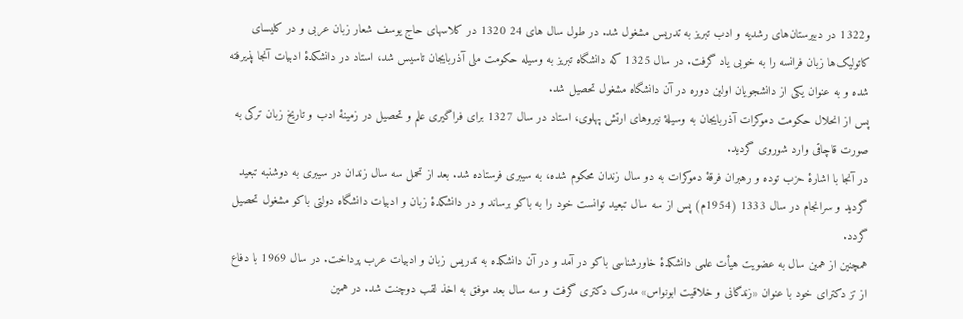و1322 در دبیرستان‌های رشدیه و ادب تبریز به تدریس مشغول شد. در طول سال های 24 1320 در کلاسهای حاج یوسف شعار زبان عربی و در کلیسای کاتولیک‌ها زبان فرانسه را به خوبی یاد گرفت. در سال 1325 که دانشگاه تبریز به وسیله حکومت ملی آذربایجان تاسیس شد، استاد در دانشکدۀ ادبیات آنجا پذیرفته شده و به عنوان یکی از دانشجویان اولین دوره در آن دانشگاه مشغول تحصیل شد.
پس از انحلال حکومت دموکرات آذربایجان به وسیلۀ نیروهای ارتش پهلوی، استاد در سال 1327 برای فراگیری علم و تحصیل در زمینۀ ادب و تاریخ زبان ترکی به صورت قاچاقی وارد شوروی گردید.
در آنجا با اشارۀ حزب توده و رهبران فرقۀ دموکرات به دو سال زندان محکوم شده، به سیبری فرستاده شد. بعد از تحمل سه سال زندان در سیبری به دوشنبه تبعید گردید و سرانجام در سال 1333 (1954م) پس از سه سال تبعید توانست خود را به باکو برساند و در دانشکدۀ زبان و ادبیات دانشگاه دولتی باکو مشغول تحصیل گردد.
همچنین از همین سال به عضویت هیأت علمی دانشکدۀ خاورشناسی باکو در آمد و در آن دانشکده به تدریس زبان و ادبیات عرب پرداخت. در سال 1969 با دفاع از تز دکترای خود با عنوان «زندگانی و خلاقیت ابونواس» مدرک دکتری گرفت و سه سال بعد موفق به اخذ لقب دوچنت شد. در همین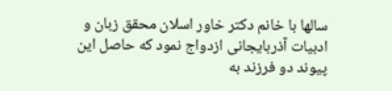سالها با خانم دکتر خاور اسلان محقق زبان و ادبیات آذربایجانی ازدواج نمود که حاصل این پیوند دو فرزند به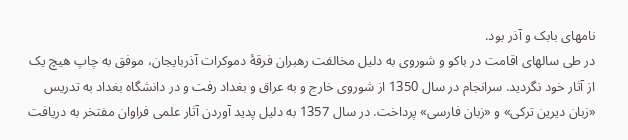نامهای بابک و آذر بود.
در طی سالهای اقامت در باکو و شوروی به دلیل مخالفت رهبران فرقۀ دموکرات آذربایجان، موفق به چاپ هیچ یک از آثار خود نگردید. سرانجام در سال 1350 از شوروی خارج و به عراق و بغداد رفت و در دانشگاه بغداد به تدریس «زبان دیرین ترکی» و «زبان فارسی» پرداخت. در سال 1357 به دلیل پدید آوردن آثار علمی فراوان مفتخر به دریافت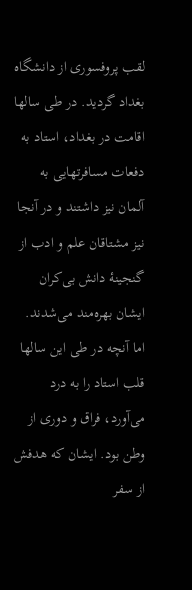لقب پروفسوری از دانشگاه بغداد گردید. در طی سالها اقامت در بغداد، استاد به دفعات مسافرتهایی به آلمان نیز داشتند و در آنجا نیز مشتاقان علم و ادب از گنجینۀ دانش بی‌کران ایشان بهره‌مند می‌شدند.
اما آنچه در طی این سالها قلب استاد را به درد می‌آورد، فراق و دوری از وطن بود. ایشان که هدفش از سفر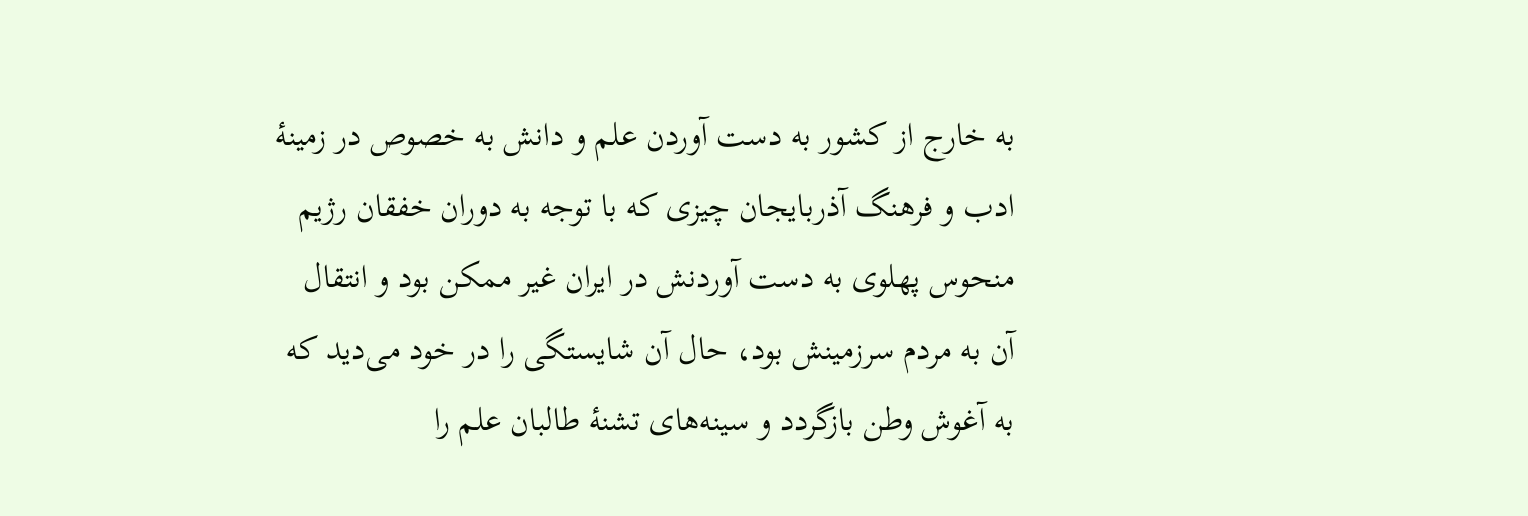به خارج از کشور به دست آوردن علم و دانش به خصوص در زمینۀ ادب و فرهنگ آذربایجان چیزی که با توجه به دوران خفقان رژیم منحوس پهلوی به دست آوردنش در ایران غیر ممکن بود و انتقال آن به مردم سرزمینش بود، حال آن شایستگی را در خود می‌دید که به آغوش وطن بازگردد و سینه‌های تشنۀ طالبان علم را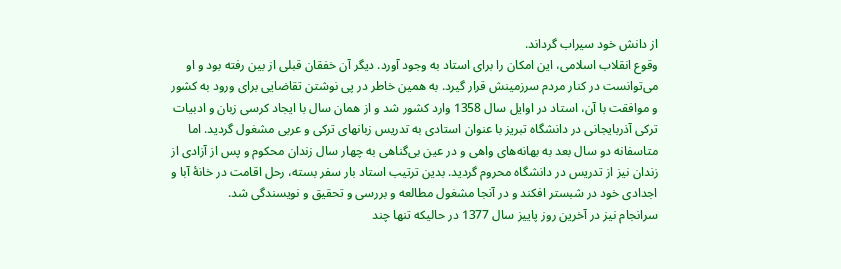از دانش خود سیراب گرداند.
وقوع انقلاب اسلامی، این امکان را برای استاد به وجود آورد. دیگر آن خفقان قبلی از بین رفته بود و او می‌توانست در کنار مردم سرزمینش قرار گیرد. به همین خاطر در پی نوشتن تقاضایی برای ورود به کشور و موافقت با آن، استاد در اوایل سال 1358 وارد کشور شد و از همان سال با ایجاد کرسی زبان و ادبیات ترکی آذربایجانی در دانشگاه تبریز با عنوان استادی به تدریس زبانهای ترکی و عربی مشغول گردید. اما متاسفانه دو سال بعد به بهانه‌های واهی و در عین بی‌گناهی به چهار سال زندان محکوم و پس از آزادی از زندان نیز از تدریس در دانشگاه محروم گردید. بدین ترتیب استاد بار سفر بسته، رحل اقامت در خانۀ آبا و اجدادی خود در شبستر افکند و در آنجا مشغول مطالعه و بررسی و تحقیق و نویسندگی شد.
سرانجام نیز در آخرین روز پاییز سال 1377 در حالیکه تنها چند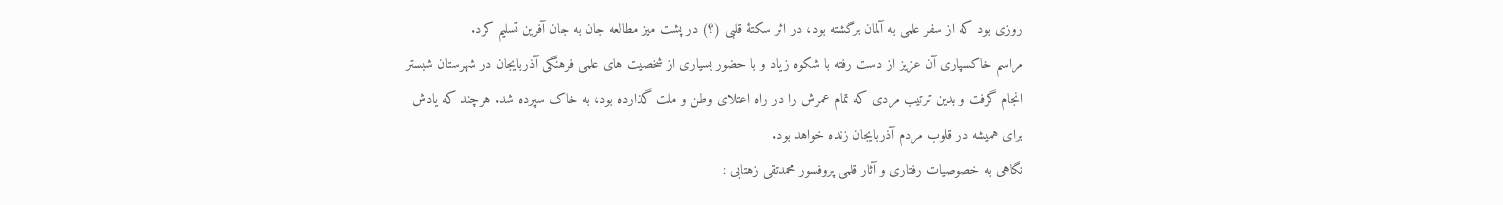روزی بود که از سفر علمی به آلمان برگشته بود، در اثر سکتۀ قلبی (؟) در پشت میز مطالعه جان به جان آفرین تسلیم کرد.
مراسم خاکسپاری آن عزیز از دست رفته با شکوه زیاد و با حضور بسیاری از شخصیت های علمی فرهنگی آذربایجان در شهرستان شبستر انجام گرفت و بدین ترتیب مردی که تمام عمرش را در راه اعتلای وطن و ملت گذارده بود، به خاک سپرده شد. هرچند که یادش برای همیشه در قلوب مردم آذربایجان زنده خواهد بود.
نگاهی به خصوصیات رفتاری و آثار قلمی پروفسور محمدتقی زهتابی :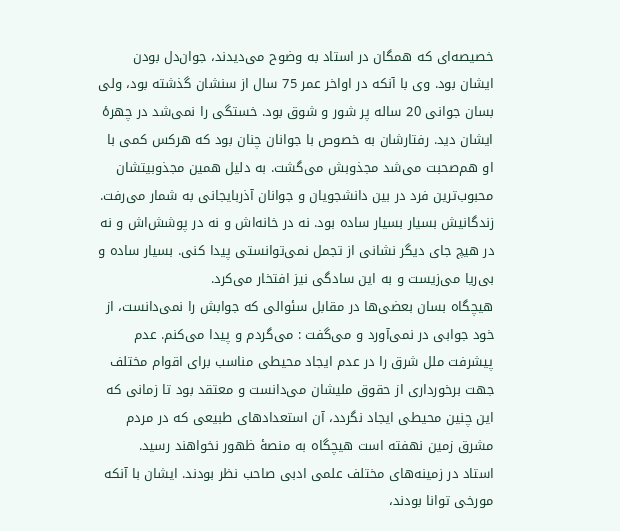خصیصه‌ای که همگان در استاد به وضوح می‌دیدند، جوان‌دل بودن ایشان بود. وی با آنکه در اواخر عمر 75 سال از سنشان گذشته بود، ولی بسان جوانی 20 ساله پر شور و شوق بود. خستگی را نمی‌شد در چهرۀ ایشان دید. رفتارشان به خصوص با جوانان چنان بود که هرکس کمی با او هم‌صحبت می‌شد مجذوبش می‌گشت. به دلیل همین مجذوبیتشان محبوب‌ترین فرد در بین دانشجویان و جوانان آذربایجانی به شمار می‌رفت.
زندگانیش بسیار بسیار ساده بود. نه در خانه‌اش و نه در پوشش‌اش و نه در هیچ جای دیگر نشانی از تجمل نمی‌توانستی پیدا کنی. بسیار ساده و بی‌ریا می‌زیست و به این سادگی نیز افتخار می‌کرد.
هیچگاه بسان بعضی‌ها در مقابل سئوالی که جوابش را نمی‌دانست، از خود جوابی در نمی‌آورد و می‌گفت : می‌گردم و پیدا می‌کنم. عدم پیشرفت ملل شرق را در عدم ایجاد محیطی مناسب برای اقوام مختلف جهت برخورداری از حقوق ملیشان می‌دانست و معتقد بود تا زمانی که این چنین محیطی ایجاد نگردد، آن استعدادهای طبیعی که در مردم مشرق زمین نهفته است هیچگاه به منصۀ ظهور نخواهند رسید.
استاد در زمینه‌های مختلف علمی ادبی صاحب نظر بودند. ایشان با آنکه مورخی توانا بودند،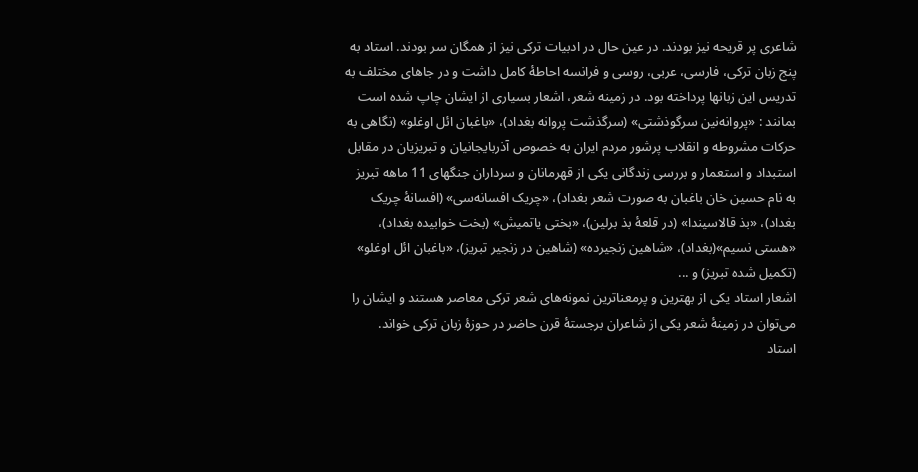شاعری پر قریحه نیز بودند. در عین حال در ادبیات ترکی نیز از همگان سر بودند. استاد به پنج زبان ترکی، فارسی، عربی، روسی و فرانسه احاطۀ کامل داشت و در جاهای مختلف به تدریس این زبانها پرداخته بود. در زمینه شعر، اشعار بسیاری از ایشان چاپ شده است بمانند : «پروانه‌نین سرگوذشتی» (سرگذشت پروانه بغداد)، «باغبان ائل اوغلو» (نگاهی به حرکات مشروطه و انقلاب پرشور مردم ایران به خصوص آذربایجانیان و تبریزیان در مقابل استبداد و استعمار و بررسی زندگانی یکی از قهرمانان و سرداران جنگهای 11 ماهه تبریز به نام حسین خان باغبان به صورت شعر بغداد)، «چریک افسانه‌سی» (افسانۀ چریک بغداد)، «بذ قالاسیندا» (در قلعۀ بذ برلین)، «بختی یاتمیش» (بخت خوابیده بغداد)، «هستی نسیم»(بغداد)، «شاهین زنجیرده» (شاهین در زنجیر تبریز)، «باغبان ائل اوغلو» (تکمیل شده تبریز) و ...
اشعار استاد یکی از بهترین و پرمعناترین نمونه‌های شعر ترکی معاصر هستند و ایشان را می‌توان در زمینۀ شعر یکی از شاعران برجستۀ قرن حاضر در حوزۀ زبان ترکی خواند.
استاد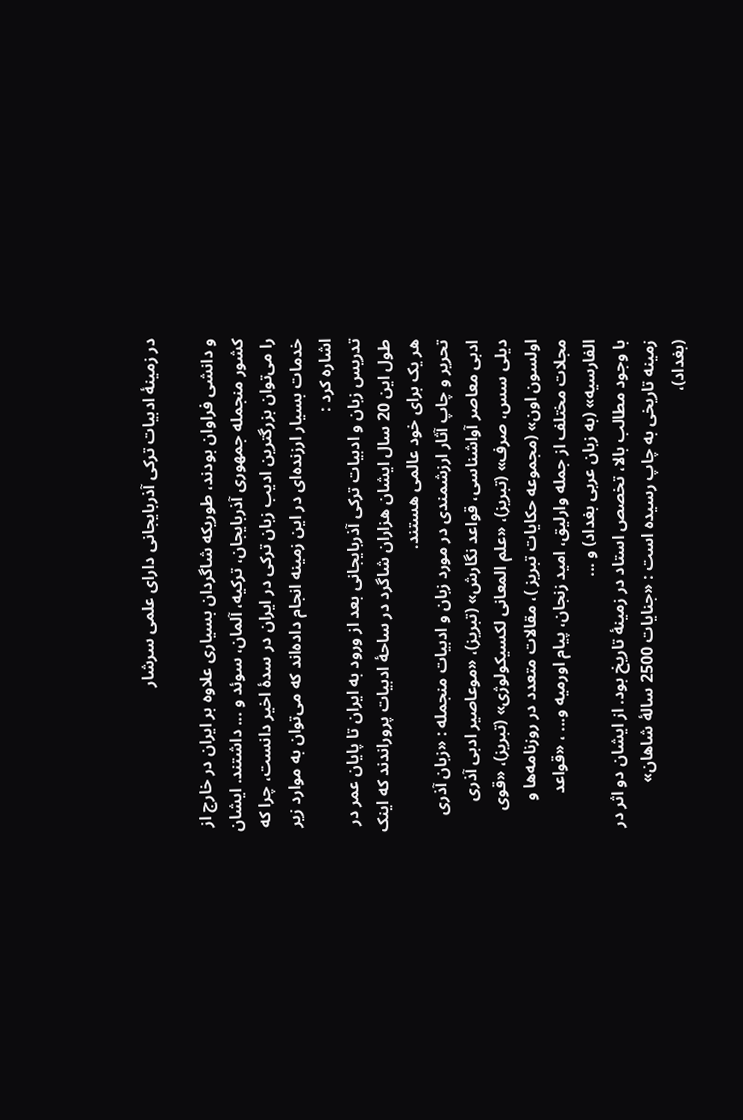در زمینۀ ادبیات ترکی آذربایجانی دارای علمی سرشار

و دانشی فراوان بودند، طوریکه شاگردان بسیاری علاوه بر ایران در خارج از کشور منجمله جمهوری آذربایجان، ترکیه، آلمان، سوئد و ... داشتند. ایشان را می‌توان بزرگترین ادیب زبان ترکی در ایران در سدۀ اخیر دانست، چرا که خدمات بسیار ارزنده‌ای در این زمینه انجام داده‌اند که می‌توان به موارد زیر اشاره کرد :
تدریس زبان و ادبیات ترکی آذربایجانی بعد از ورود به ایران تا پایان عمر در طول این 20 سال ایشان هزاران شاگرد در ساحۀ ادبیات پروراندند که اینک هر یک برای خود عالمی هستند.
تحریر و چاپ آثار ارزشمندی در مورد زبان و ادبیات منجمله : «زبان آذری ادبی معاصر آواشناسی، قواعد نگارش» (تبریز)، «موعاصیر ادبی آذری دیلی‌ سس، صرف» (تبریز)، «علم المعانی لکسیکولوژی» (تبریز)، «قوی اولسون اون» (مجموعه حکایات تبریز )، مقالات متعدد در روزنامه‌ها و مجلات مختلف از جمله وارلیق، امید زنجان، پیام اورمیه و... ، «قواعد الفارسیه» (به زبان عربی بغداد) و ...
با وجود مطالب بالا، تخصص استاد در زمینۀ تاریخ بود. از ایشان دو اثر در زمینه تاریخی به چاپ رسیده است : «جنایات 2500 سالۀ شاهان» (بغداد)،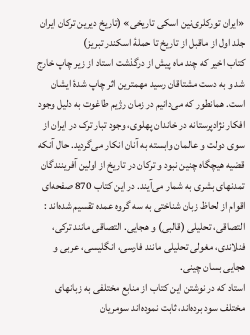«ایران تورکلری‌نین اسکی تاریخی» (تاریخ دیرین ترکان ایران جلد اول از ماقبل از تاریخ تا حملۀ اسکندر تبریز)
کتاب اخیر که چند ماه پیش از درگذشت استاد از زیر چاپ خارج شد و به دست مشتاقان رسید مهمترین اثر چاپ شدۀ ایشان است. همانطور که می‌دانیم در زمان رژیم طاغوت به دلیل وجود افکار نژادپرستانه در خاندان پهلوی، وجود تبار ترک در ایران از سوی دولت و عالمان وابسته به آنان انکار می‌گردید. حال آنکه قضیه هیچگاه چنین نبود و ترکان در تاریخ از اولین آفرینندگان تمدنهای بشری به شمار می‌آیند. در این کتاب 870 صفحه‌ای اقوام از لحاظ زبان شناختی به سه گروه عمده تقسیم شده‌اند : التصاقی، تحلیلی (قالبی) و هجایی. التصاقی مانند ترکی، فنلاندی، مغولی تحلیلی مانند فارسی، انگلیسی، عربی و هجایی بسان چینی.
استاد که در نوشتن این کتاب از منابع مختلفی به زبانهای مختلف سود برده‌اند، ثابت نموده‌اند سومریان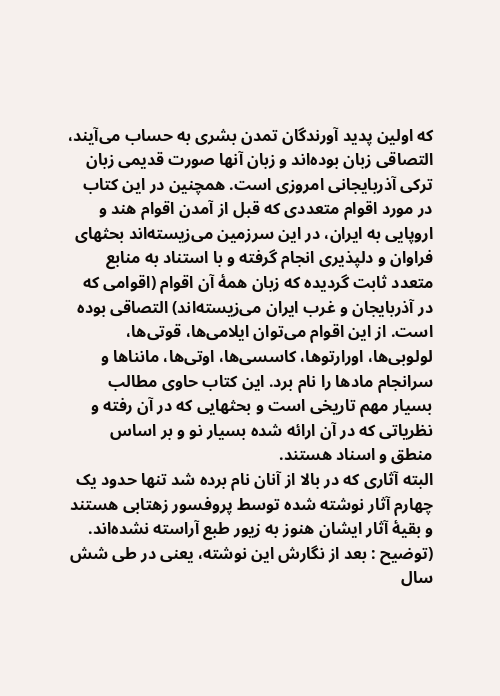که اولین پدید آورندگان تمدن بشری به حساب می‌آیند، التصاقی زبان بوده‌اند و زبان آنها صورت قدیمی زبان ترکی آذربایجانی امروزی است. همچنین در این کتاب در مورد اقوام متعددی که قبل از آمدن اقوام هند و اروپایی به ایران، در این سرزمین می‌زیسته‌اند بحثهای فراوان و دلپذیری انجام گرفته و با استناد به منابع متعدد ثابت گردیده که زبان همۀ آن اقوام (اقوامی که در آذربایجان و غرب ایران می‌زیسته‌اند) التصاقی بوده است. از این اقوام می‌توان ایلامی‌ها، قوتی‌ها، لولوبی‌ها، اورارتوها، کاسسی‌ها، اوتی‌ها، مانناها و سرانجام مادها را نام برد. این کتاب حاوی مطالب بسیار مهم تاریخی است و بحثهایی که در آن رفته و نظریاتی که در آن ارائه شده بسیار نو و بر اساس منطق و اسناد هستند.
البته آثاری که در بالا از آنان نام برده شد تنها حدود یک چهارم آثار نوشته شده توسط پروفسور زهتابی هستند و بقیۀ آثار ایشان هنوز به زیور طبع آراسته نشده‌اند.
(توضیح : بعد از نگارش این نوشته، یعنی در طی شش سال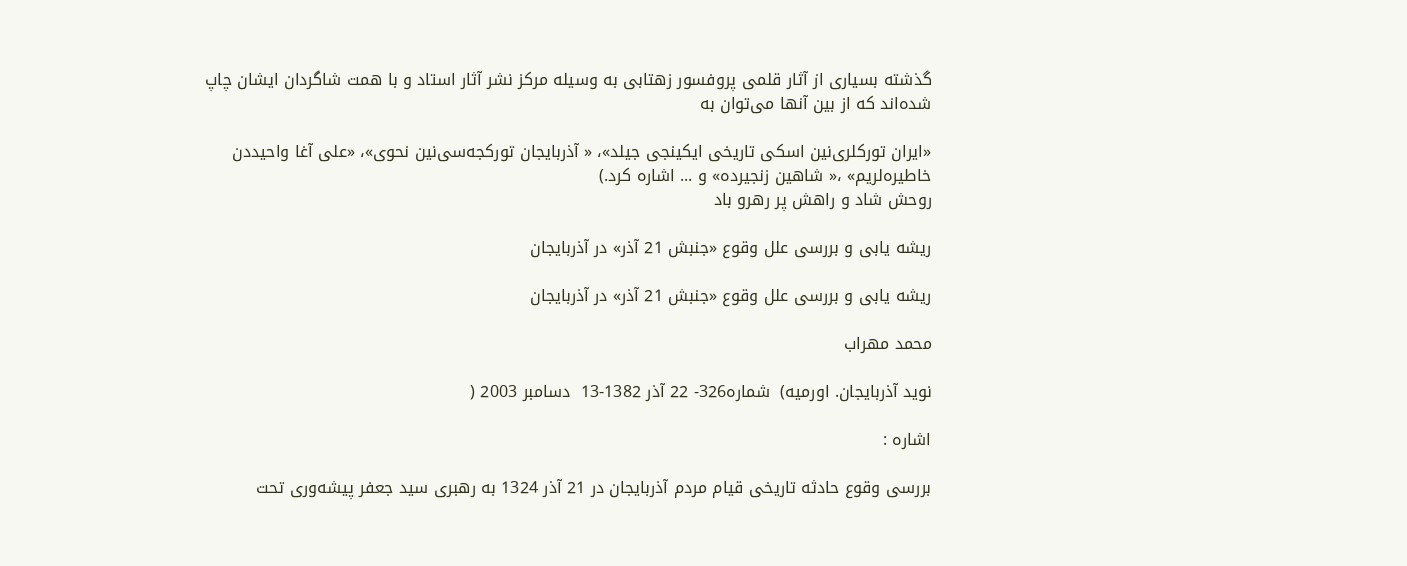گذشته بسیاری از آثار قلمی پروفسور زهتابی به وسیله مرکز نشر آثار استاد و با همت شاگردان ایشان چاپ شده‌اند که از بین آنها می‌توان به

«ایران تورکلری‌نین اسکی تاریخی ایکینجی جیلد»، « آذربایجان تورکجه‌سی‌نین نحوی»، «علی آغا واحیددن خاطیره‌لریم» ،« شاهین زنجیرده» و ... اشاره کرد.)
روحش شاد و راهش پر رهرو باد

ریشه یابی و بررسی علل وقوع «جنبش 21 آذر» در آذربایجان

ریشه یابی و بررسی علل وقوع «جنبش 21 آذر» در آذربایجان

محمد مهراب

نوید آذربایجان. اورميه)  شماره326- 22 آذر 1382-13  دسامبر 2003 (

اشاره :

بررسی وقوع حادثه تاریخی قیام مردم آذربایجان در 21 آذر 1324 به رهبری سید جعفر پیشه‌وری تحت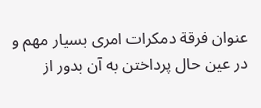عنوان فرقة دمكرات امری بسیار مهم و در عین حال پرداختن به آن بدور از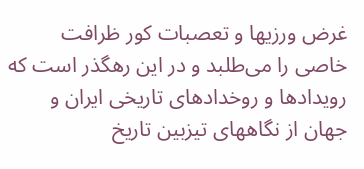غرض ورزیها و تعصبات كور ظرافت‌ خاصی را می‌طلبد و در این رهگذر است كه رویدادها و روخدادهای تاریخی ایران و جهان از نگاههای تیزبین تاریخ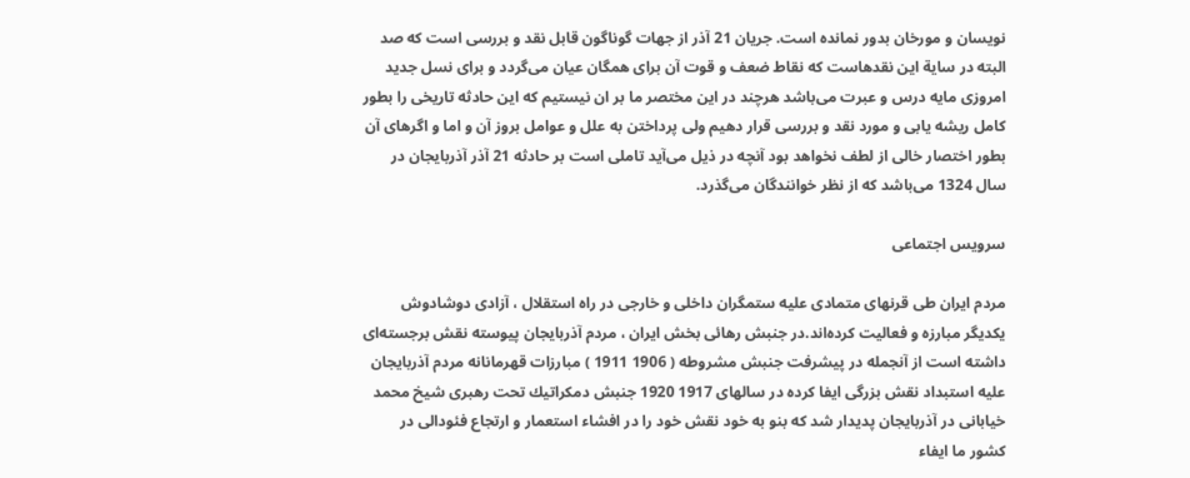نویسان و مورخان بدور نمانده است. جریان 21 آذر از جهات گوناگون قابل نقد و بررسی است كه صد البته در سایة این نقدهاست كه نقاط ضعف و قوت آن برای همگان عیان می‌گردد و برای نسل جدید امروزی مایه درس و عبرت می‌باشد هرچند در این مختصر ما بر ان نیستیم كه این حادثه تاریخی را بطور كامل ریشه یابی و مورد نقد و بررسی قرار دهیم ولی پرداختن به علل و عوامل بروز آن و اما و اگرهای آن بطور اختصار خالی از لطف نخواهد بود آنچه در ذیل می‌آید تاملی است بر حادثه 21 آذر آذربایجان در سال 1324 می‌باشد كه از نظر خوانندگان می‌گذرد.

سرویس اجتماعی

مردم ایران طی قرنهای متمادی علیه ستمگران داخلی و خارجی در راه استقلال ، آزادی دوشادوش یكدیگر مبارزه و فعالیت كرده‌اند.در جنبش رهائی بخش ایران ، مردم آذربایجان پیوسته نقش برجسته‌ای داشته است از آنجمله در پیشرفت جنبش مشروطه ( 1906 1911 ) مبارزات قهرمانانه مردم آذربایجان علیه استبداد نقش بزرگی ایفا كرده در سالهای 1917 1920 جنبش دمكراتیك تحت رهبری شیخ محمد خیابانی در آذربایجان پدیدار شد كه بنو به خود نقش خود را در افشاء استعمار و ارتجاع فئودالی در كشور ما ایفاء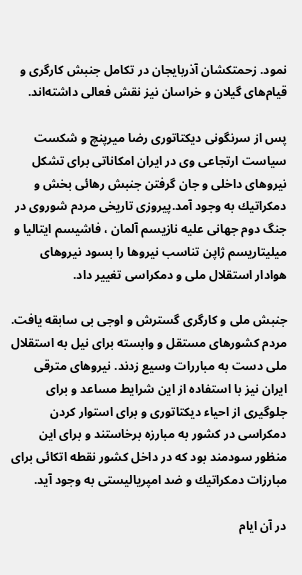نمود. زحمتكشان آذربایجان در تكامل جنبش كارگری و قیام‌های گیلان و خراسان نیز نقش فعالی داشته‌اند.

پس از سرنگونی دیكتاتوری رضا میرپنچ و شكست سیاست ارتجاعی وی در ایران امكاناتی برای تشكل نیروهای داخلی و جان گرفتن جنبش رهائی بخش و دمكراتیك به وجود آمد.پیروزی تاریخی مردم شوروی در جنگ دوم جهانی علیه نازیسم آلمان ، فاشیسم ایتالیا و میلیتاریسم ژاپن تناسب نیروها را بسود نیروهای هوادار استقلال ملی و دمكراسی تغییر داد.

جنبش ملی و كارگری گسترش و اوجی بی سابقه یافت. مردم كشورهای مستقل و وابسته برای نیل به استقلال ملی دست به مباررات وسیع زدند. نیروهای مترقی ایران نیز با استفاده از این شرایط مساعد و برای جلوگیری از احیاء دیكتاتوری و برای استوار كردن دمكراسی در كشور به مبارزه برخاستند و برای این منظور سودمند بود كه در داخل كشور نقطه اتكائی برای مبارزات دمكراتیك و ضد امپریالیستی به وجود آید.

در آن ایام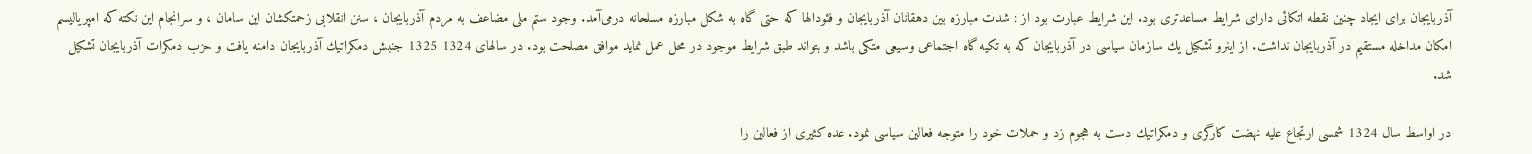آذربایجان برای ایجاد چنین نقطه اتكائی دارای شرایط مساعدتری بود. این شرایط عبارت بود از : شدت مبارزه بین دهقانان آذربایجان و فئودالها كه حتی گاه به شكل مبارزه مسلحانه درمی‌آمد. وجود ستم ملی مضاعف به مردم آذربایجان ، سنن انقلابی زحمتكشان این سامان ، و سرانجام این نكته كه امپریالیسم امكان مداخله مستقیم در آذربایجان نداشت. از اینرو تشكیل یك سازمان سیاسی در آذربایجان كه به تكیه گاه اجتماعی وسیعی متكی باشد و بتواند طبق شرایط موجود در محل عمل نماید موافق مصلحت بود. در سالهای 1324 1325 جنبش دمكراتیك آذربایجان دامنه یافت و حزب دمكرات آذربایجان تشكیل شد.

در اواسط سال 1324 شمسی ارتجاع علیه نهضت كارگری و دمكراتیك دست به هجوم زد و حملات خود را متوجه فعالین سیاسی نمود. عده كثیری از فعالین را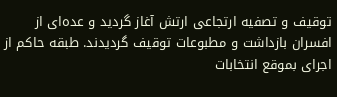توقیف و تصفیه ارتجاعی ارتش آغاز گردید و عده‌ای از افسران بازداشت و مطبوعات توقیف گردیدند. طبقه حاكم از اجرای بموقع انتخابات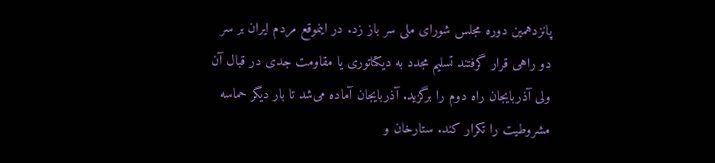پانزدهمین دوره مجلس شورای ملی سر باز زد. در اینموقع مردم ایران بر سر دو راهی قرار گرفتند تسلیم مجدد به دیكتاتوری یا مقاومت جدی در قبال آن ولی آذربایجان راه دوم را برگزید. آذربایجان آماده می‌شد تا بار دیگر حماسه مشروطیت را تكرار كند. ستارخان و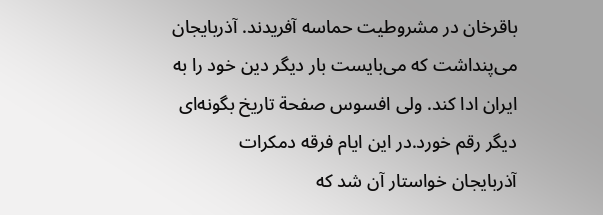باقرخان در مشروطیت حماسه آفریدند. آذربایجان می‌پنداشت كه می‌بایست بار دیگر دین خود را به ایران ادا كند. ولی افسوس صفحة تاریخ بگونه‌ای دیگر رقم خورد.در این ایام فرقه دمكرات آذربایجان خواستار آن شد كه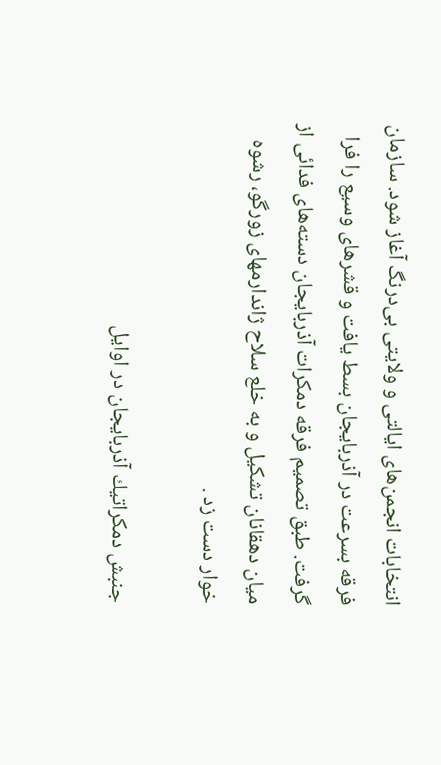انتخابات انجمن‌های ایالتی و ولایتی بی‌درنگ آغاز شود. سازمان فرقه بسرعت در آذربایجان بسط یافت و قشرهای وسیع را فرا گرفت. طبق تصمیم فرقه دمكرات آذربایجان دسته‌های فدائی از میان دهقانان تشكیل و به خلع سلاح ژاندارمهای زورگو، رشوه خوار دست زد .

جنبش دمكراتیك آذربایجان در اوایل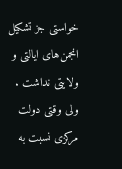خواستی جز تشكیل انجمن‌های ایالتی و ولایتی نداشت . ولی وقتی دولت مركزی نسبت به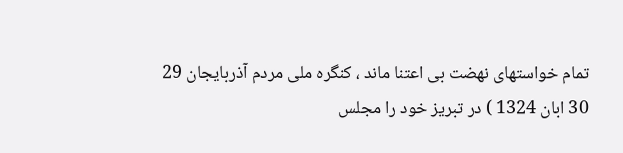تمام خواستهای نهضت بی اعتنا ماند ، كنگره ملی مردم آذربایجان 29 30 ابان 1324 ) در تبریز خود را مجلس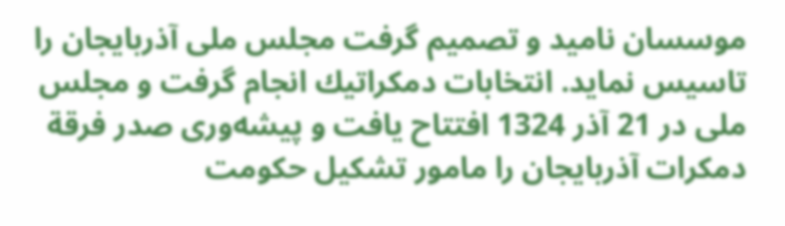موسسان نامید و تصمیم گرفت مجلس ملی آذربایجان را تاسیس نماید. انتخابات دمكراتیك انجام گرفت و مجلس ملی در 21 آذر 1324 افتتاح یافت و پیشه‌وری صدر فرقة دمكرات آذربایجان را مامور تشكیل حكومت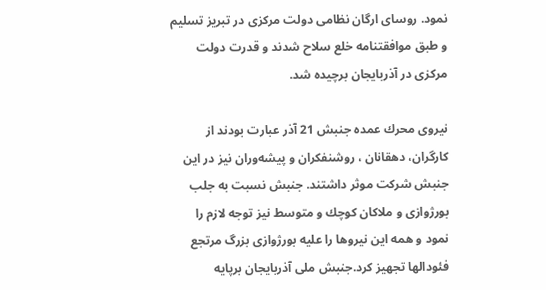نمود. روسای ارگان نظامی دولت مركزی در تبریز تسلیم و طبق موافقتنامه خلع سلاح شدند و قدرت دولت مركزی در آذربایجان برچیده شد.

نیروی محرك عمده جنبش 21 آذر عبارت بودند از كارگران، دهقانان ، روشنفكران و پیشه‌وران نیز در این جنبش شركت موثر داشتند. جنبش نسبت به جلب بورژوازی و ملاكان كوچك و متوسط نیز توجه لازم را نمود و همه این نیروها را علیه بورژوازی بزرگ مرتجع فئودالها تجهیز كرد.جنبش ملی آذربایجان برپایه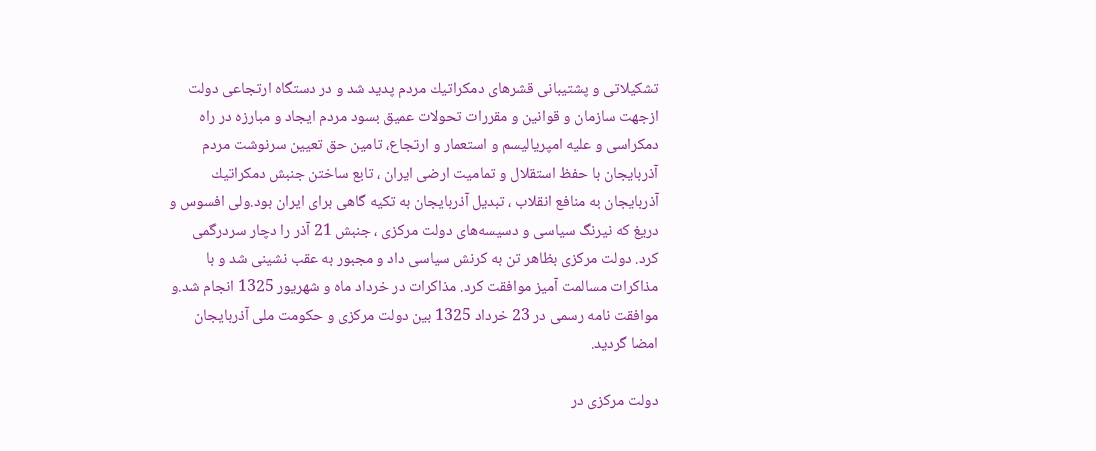تشكیلاتی و پشتیبانی قشرهای دمكراتیك مردم پدید شد و در دستگاه ارتجاعی دولت ازجهت سازمان و قوانین و مقررات تحولات عمیق بسود مردم ایجاد و مبارزه در راه دمكراسی و علیه امپریالیسم و استعمار و ارتجاع، تامین حق تعیین سرنوشت مردم آذربایجان با حفظ استقلال و تمامیت ارضی ایران ، تابع ساختن جنبش دمكراتیك آذربایجان به منافع انقلاب ، تبدیل آذربایجان به تكیه گاهی برای ایران بود.ولی افسوس و دریغ كه نیرنگ سیاسی و دسیسه‌های دولت مركزی ، جنبش 21 آذر را دچار سردرگمی كرد. دولت مركزی بظاهر تن به كرنش سیاسی داد و مجبور به عقب نشینی شد و با مذاكرات مسالمت آمیز موافقت كرد. مذاكرات در خرداد ماه و شهریور 1325 انجام شد.و موافقت نامه رسمی در 23 خرداد 1325 بین دولت مركزی و حكومت ملی آذربایجان امضا گردید.

دولت مركزی در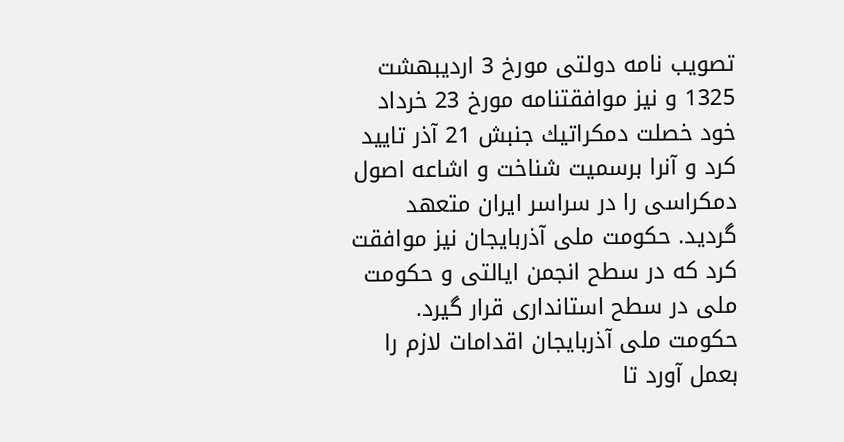تصویب نامه دولتی مورخ 3 اردیبهشت 1325 و نیز موافقتنامه مورخ 23 خرداد خود خصلت دمكراتیك جنبش 21 آذر تایید كرد و آنرا برسمیت شناخت و اشاعه اصول دمكراسی را در سراسر ایران متعهد گردید. حكومت ملی آذربایجان نیز موافقت كرد كه در سطح انجمن ایالتی و حكومت ملی در سطح استانداری قرار گیرد. حكومت ملی آذربایجان اقدامات لازم را بعمل آورد تا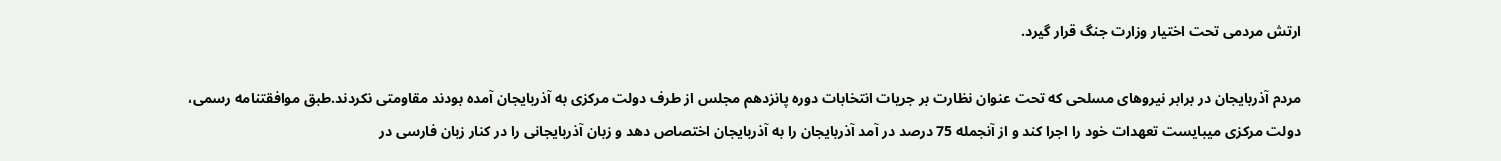ارتش مردمی تحت اختیار وزارت جنگ قرار گیرد.

مردم آذربایجان در برابر نیروهای مسلحی كه تحت عنوان نظارت بر جریات انتخابات دوره پانزدهم مجلس از طرف دولت مركزی به آذربایجان آمده بودند مقاومتی نكردند.طبق موافقتنامه رسمی، دولت مركزی میبایست تعهدات خود را اجرا كند و از آنجمله 75 درصد در آمد آذربایجان را به آذربایجان اختصاص دهد و زبان آذربایجانی را در كنار زبان فارسی در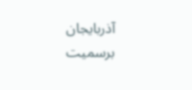آذربایجان برسمیت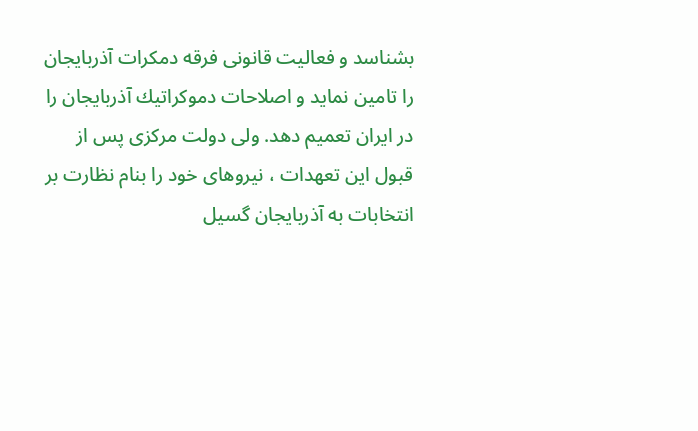بشناسد و فعالیت قانونی فرقه دمكرات آذربایجان را تامین نماید و اصلاحات دموكراتیك آذربایجان را در ایران تعمیم دهد. ولی دولت مركزی پس از قبول این تعهدات ، نیروهای خود را بنام نظارت بر انتخابات به آذربایجان گسیل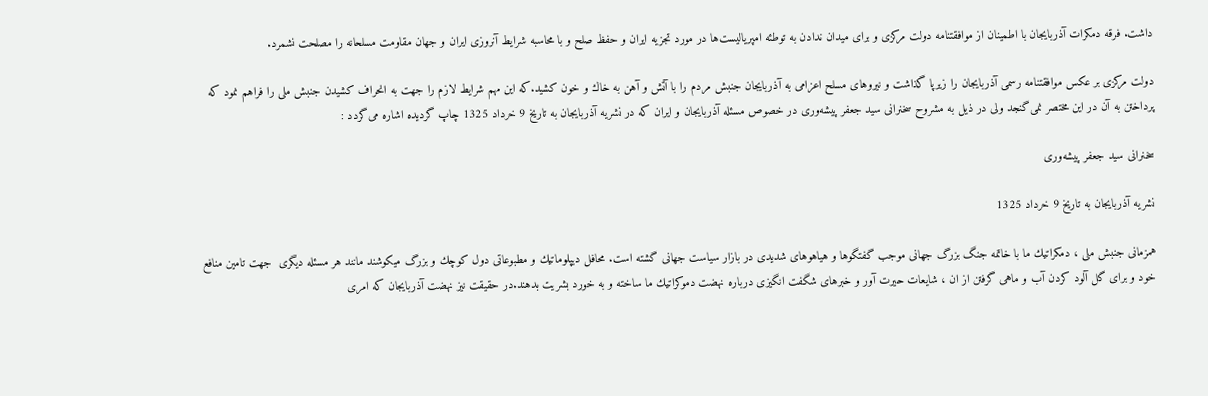داشت. فرقه دمكرات آذربایجان با اطمینان از موافقتنامه دولت مركزی و برای میدان ندادن به توطئه امپریالیست‌ها در مورد تجزیه ایران و حفظ صلح و با محاسبه شرایط آنروزی ایران و جهان مقاومت مسلحانه را مصلحت نشمرد.

دولت مركزی بر عكس موافقتنامه رسمی آذربایجان را زیرپا گذاشت و نیروهای مسلح اعزامی به آذربایجان جنبش مردم را با آتش و آهن به خاك و خون كشید.كه این مهم شرایط لازم را جهت به انحراف كشیدن جنبش ملی را فراهم نمود كه پرداختن به آن در این مختصر نمی‌گنجد ولی در ذیل به مشروح سخنرانی سید جعفر پیشه‌وری در خصوص مسئله آذربایجان و ایران كه در نشریه آذربایجان به تاریخ 9 خرداد 1325 چاپ گردیده اشاره می‌گردد :

سخنرانی سید جعفر پیشه‌وری

نشریه آذربایجان به تاریخ 9 خرداد 1325

همزمانی جنبش ملی ، دمكراتیك ما با خاتمه جنگ بزرگ جهانی موجب گفتگوها و هیاهوهای شدیدی در بازار سیاست جهانی گشته است. محافل دیپلوماتیك و مطبوعاتی دول كوچك و بزرگ میكوشند مانند هر مسئله دیگری  جهت تامین منافع خود و برای گل آلود كردن آب و ماهی گرفتن از ان ، شایعات حیرت آور و خبرهای شگفت انگیزی درباره نهضت دموكراتیك ما ساخته و به خورد بشریت بدهند.در حقیقت نیز نهضت آذربایجان كه امری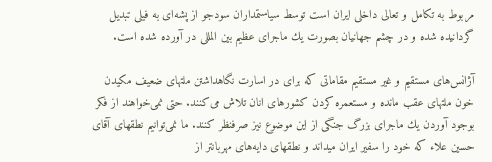مربوط به تكامل و تعالی داخلی ایران است توسط سیاستمداران سودجو از پشه‌ای به فیلی تبدیل گردانیده شده و در چشم جهانیان بصورت یك ماجرای عظیم بین المللی در آورده شده است.

آژانس‌های مستقیم و غیر مستقیم مقاماتی كه برای در اسارت نگاهداشتن ملتهای ضعیف مكیدن خون ملتهای عقب مانده و مستعمره كردن كشورهای انان تلاش می‌كنند. حتی نمی‌خواهند از فكر بوجود آوردن یك ماجرای بزرگ جنگی از این موضوع نیز صرفنظر كنند. ما نمی‌توانیم نطقهای آقای حسین علاء كه خود را سفیر ایران میداند و نطقهای دایه‌های مهربانتر از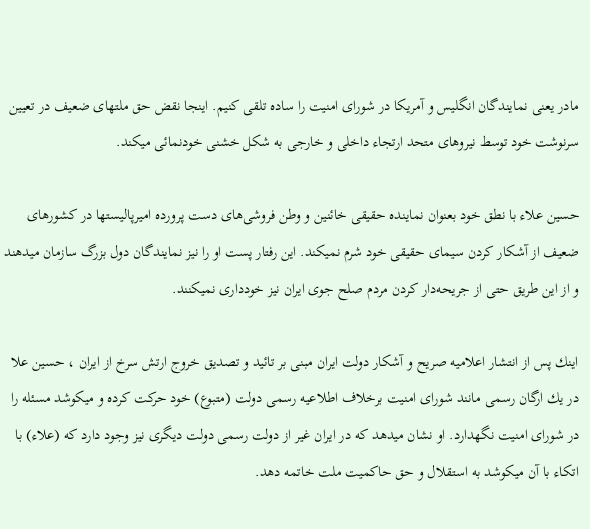مادر یعنی نمایندگان انگلیس و آمریكا در شورای امنیت را ساده تلقی كنیم. اینجا نقض حق ملتهای ضعیف در تعیین سرنوشت خود توسط نیروهای متحد ارتجاء داخلی و خارجی به شكل خشنی خودنمائی میكند.

حسین علاء با نطق خود بعنوان نماینده حقیقی خائنین و وطن فروشی‌های دست پرورده امیرپالیستها در كشورهای ضعیف از آشكار كردن سیمای حقیقی خود شرم نمیكند. این رفتار پست او را نیز نمایندگان دول بزرگ سازمان میدهند و از این طریق حتی از جریحه‌دار كردن مردم صلح جوی ایران نیز خودداری نمیكنند.

اینك پس از انتشار اعلامیه صریح و آشكار دولت ایران مبنی بر تائید و تصدیق خروج ارتش سرخ از ایران ، حسین علا در یك ارگان رسمی مانند شورای امنیت برخلاف اطلاعیه رسمی دولت (متبوع) خود حركت كرده و میكوشد مسئله را در شورای امنیت نگهدارد. او نشان میدهد كه در ایران غیر از دولت رسمی دولت دیگری نیز وجود دارد كه (علاء) با اتكاء با آن میكوشد به استقلال و حق حاكمیت ملت خاتمه دهد.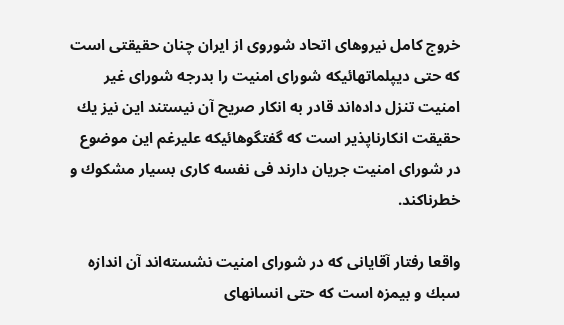خروج كامل نیروهای اتحاد شوروی از ایران چنان حقیقتی است كه حتی دیپلماتهائیكه شورای امنیت را بدرجه شورای غیر امنیت تنزل داده‌اند قادر به انكار صریح آن نیستند این نیز یك حقیقت انكارناپذیر است كه گفتگوهائیكه علیرغم این موضوع در شورای امنیت جریان دارند فی نفسه كاری بسیار مشكوك و خطرناكند.

واقعا رفتار آقایانی كه در شورای امنیت نشسته‌اند آن اندازه سبك و بیمزه است كه حتی انسانهای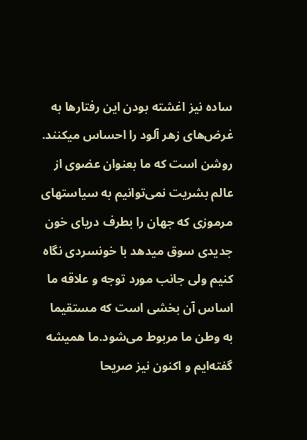ساده نیز اغشته بودن این رفتارها به غرض‌های زهر آلود را احساس میكنند. روشن است كه ما بعنوان عضوی از عالم بشریت نمی‌توانیم به سیاستهای مرموزی كه جهان را بطرف دریای خون جدیدی سوق میدهد با خونسردی نگاه كنیم ولی جانب مورد توجه و علاقه ما اساس آن بخشی است كه مستقیما به وطن ما مربوط می‌شود.ما همیشه گفته‌ایم و اكنون نیز صریحا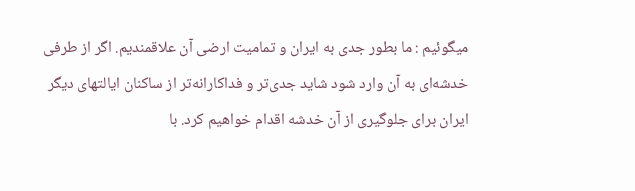میگوئیم : ما بطور جدی به ایران و تمامیت ارضی آن علاقمندیم. اگر از طرفی خدشه‌ای به آن وارد شود شاید جدی‌تر و فداكارانه‌تر از ساكنان ایالتهای دیگر ایران برای جلوگیری از آن خدشه اقدام خواهیم كرد. با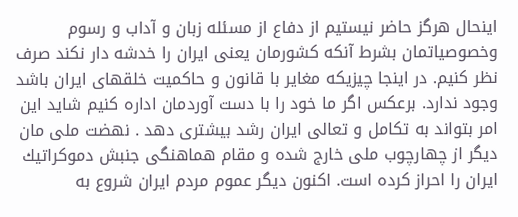اینحال هرگز حاضر نیستیم از دفاع از مسئله زبان و آداب و رسوم وخصوصیاتمان بشرط آنكه كشورمان یعنی ایران را خدشه دار نكند صرف نظر كنیم. در اینجا چیزیكه مغایر با قانون و حاكمیت خلقهای ایران باشد وجود ندارد. برعكس اگر ما خود را با دست آوردمان اداره كنیم شاید این امر بتواند به تكامل و تعالی ایران رشد بیشتری دهد . نهضت ملی مان دیگر از چهارچوب ملی خارج شده و مقام هماهنگی جنبش دموكراتیك ایران را احراز كرده است. اكنون دیگر عموم مردم ایران شروع به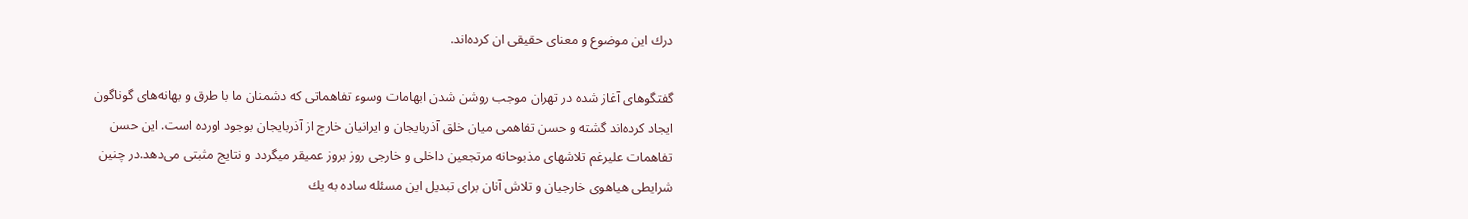درك این موضوع و معنای حقیقی ان كرده‌اند.

گفتگوهای آغاز شده در تهران موجب روشن شدن ابهامات وسوء تفاهماتی كه دشمنان ما با طرق و بهانه‌های گوناگون ایجاد كرده‌اند گشته و حسن تفاهمی میان خلق آذربایجان و ایرانیان خارج از آذربایجان بوجود اورده است. این حسن تفاهمات علیرغم تلاشهای مذبوحانه مرتجعین داخلی و خارجی روز بروز عمیقر میگردد و نتایج مثبتی می‌دهد.در چنین شرایطی هیاهوی خارجیان و تلاش آنان برای تبدیل این مسئله ساده به یك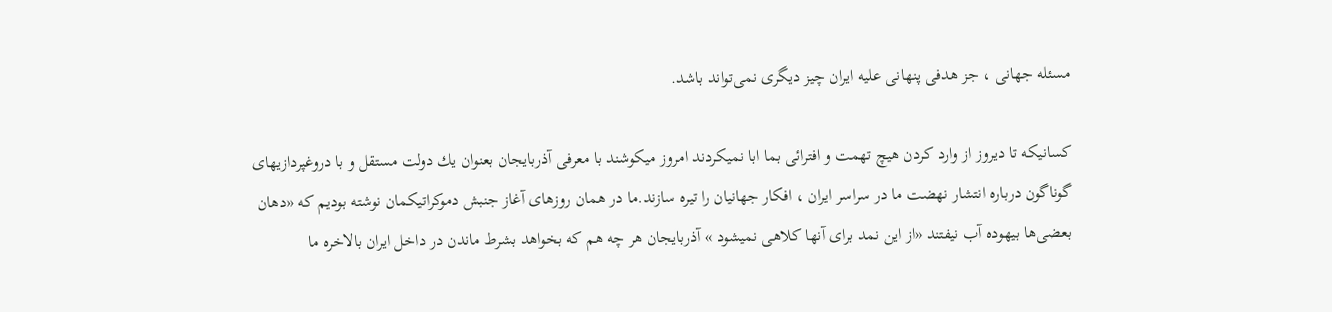مسئله جهانی ، جز هدفی پنهانی علیه ایران چیز دیگری نمی‌تواند باشد.

كسانیكه تا دیروز از وارد كردن هیچ تهمت و افترائی بما ابا نمیكردند امروز میكوشند با معرفی آذربایجان بعنوان یك دولت مستقل و با دروغپردازیهای گوناگون درباره انتشار نهضت ما در سراسر ایران ، افكار جهانیان را تیره سازند.ما در همان روزهای آغاز جنبش دموكراتیكمان نوشته بودیم كه «دهان بعضی‌ها بیهوده آب نیفتند «از این نمد برای آنها كلاهی نمیشود » آذربایجان هر چه هم كه بخواهد بشرط ماندن در داخل ایران بالاخره ما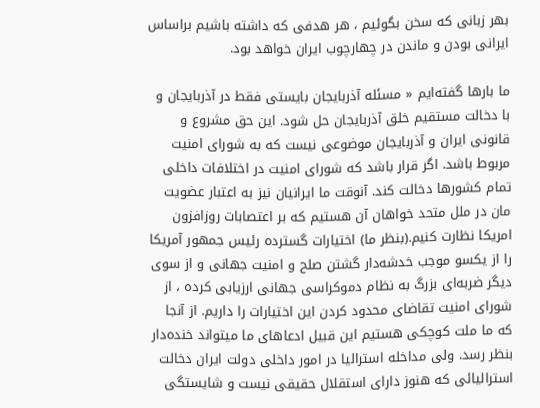بهر زبانی كه سخن بگوئیم ، هر هدفی كه داشته باشیم براساس ایرانی بودن و ماندن در چهارچوب ایران خواهد بود.

ما بارها گفته‌ایم « مسئله آذربایجان بایستی فقط در آذربایجان و با دخالت مستقیم خلق آذربایجان حل شود. این حق مشروع و قانونی ایران و آذربایجان موضوعی نیست كه به شورای امنیت مربوط باشد. اگر قرار باشد كه شورای امنیت در اختلافات داخلی تمام كشورها دخالت كند. آنوقت ما ایرانیان نیز به اعتبار عضویت مان در ملل متحد خواهان آن هستیم كه بر اعتصابات روزافزون امریكا نظارت كنیم.(بنظر ما) اختیارات گسترده رئیس جمهور آمریكا را از یكسو موجب خدشه‌دار گشتن صلح و امنیت جهانی و از سوی دیگر ضربه‌ای بزرگ به نظام دموكراسی جهانی ارزیابی كرده ، از شورای امنیت تقاضای محدود كردن این اختیارات را داریم. از آنجا كه ما ملت كوچكی هستیم این قبیل ادعاهای ما میتواند خنده‌دار بنظر رسد. ولی مداخله استرالیا در امور داخلی دولت ایران دخالت استرالیائی كه هنوز دارای استقلال حقیقی نیست و شایستگی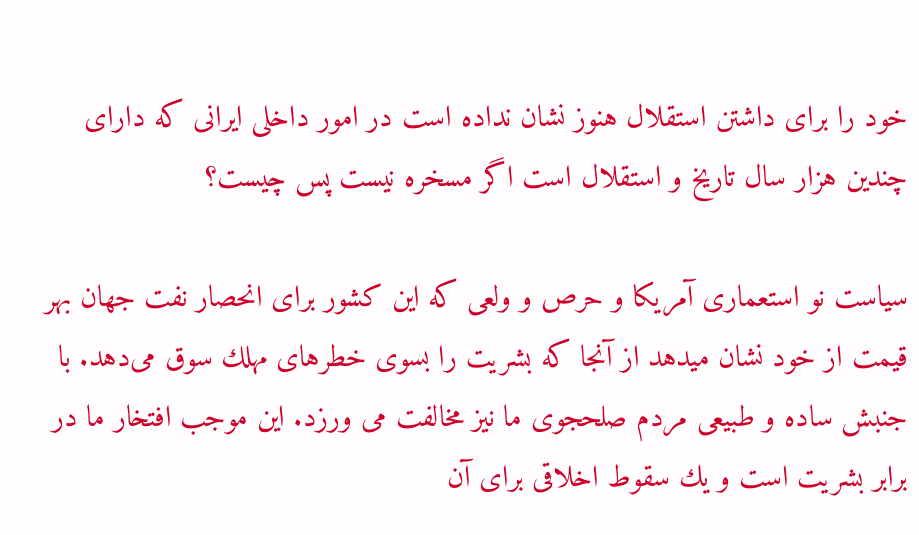خود را برای داشتن استقلال هنوز نشان نداده است در امور داخلی ایرانی كه دارای چندین هزار سال تاریخ و استقلال است اگر مسخره نیست پس چیست؟

سیاست نو استعماری آمریكا و حرص و ولعی كه این كشور برای انحصار نفت جهان بهر قیمت از خود نشان میدهد از آنجا كه بشریت را بسوی خطرهای مهلك سوق می‌دهد. با جنبش ساده و طبیعی مردم صلحجوی ما نیز مخالفت می ورزد. این موجب افتخار ما در برابر بشریت است و یك سقوط اخلاقی برای آن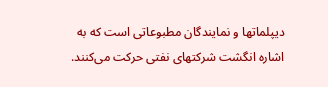دیپلماتها و نمایندگان مطبوعاتی است كه به اشاره انگشت شركتهای نفتی حركت می‌كنند.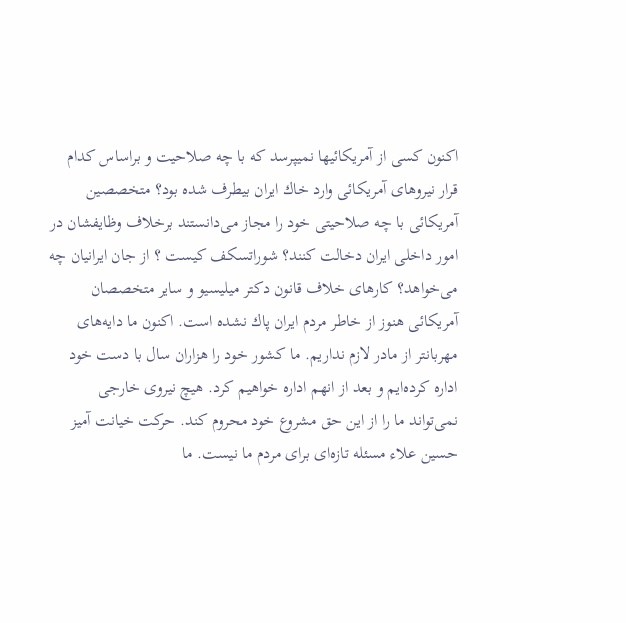اكنون كسی از آمریكائیها نمیپرسد كه با چه صلاحیت و براساس كدام قرار نیروهای آمریكائی وارد خاك ایران بیطرف شده بود؟ متخصصین آمریكائی با چه صلاحیتی خود را مجاز می‌دانستند برخلاف وظایفشان در امور داخلی ایران دخالت كنند؟ شوراتسكف كیست ؟ از جان ایرانیان چه می‌خواهد؟ كارهای خلاف قانون دكتر میلیسیو و سایر متخصصان آمریكائی هنوز از خاطر مردم ایران پاك نشده است. اكنون ما دایه‌های مهربانتر از مادر لازم نداریم. ما كشور خود را هزاران سال با دست خود اداره كرده‌ایم و بعد از انهم اداره خواهیم كرد. هیچ نیروی خارجی نمی‌تواند ما را از این حق مشروع خود محروم كند. حركت خیانت آمیز حسین علاء مسئله تازه‌ای برای مردم ما نیست. ما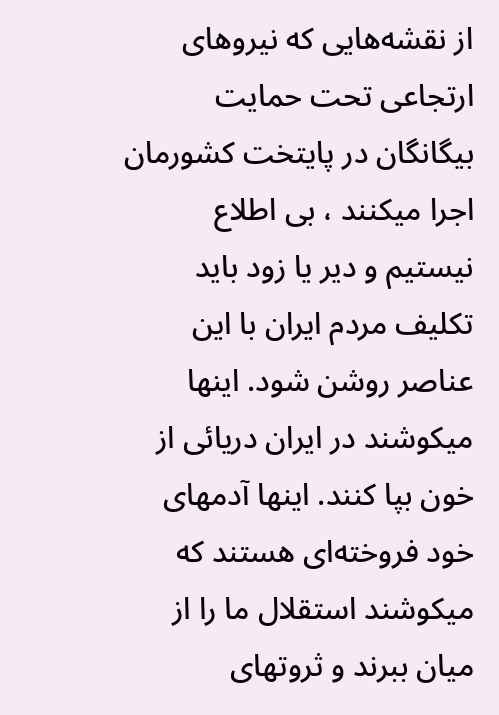از نقشه‌هایی كه نیروهای ارتجاعی تحت حمایت بیگانگان در پایتخت كشورمان اجرا میكنند ، بی اطلاع نیستیم و دیر یا زود باید تكلیف مردم ایران با این عناصر روشن شود. اینها میكوشند در ایران دریائی از خون بپا كنند. اینها آدمهای خود فروخته‌ای هستند كه میكوشند استقلال ما را از میان ببرند و ثروتهای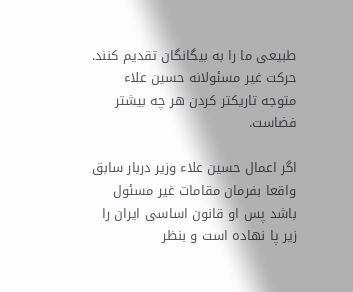طبیعی ما را به بیگانگان تقدیم كنند. حركت غیر مسئولانه حسین علاء متوجه تاریكتر كردن هر چه بیشتر فضاست.

اگر اعمال حسین علاء وزیر دربار سابق واقعا بفرمان مقامات غیر مسئول باشد پس او قانون اساسی ایران را زیر پا نهاده است و بنظر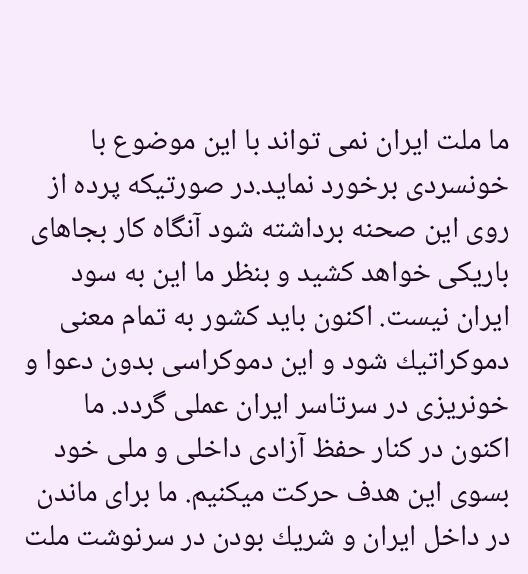ما ملت ایران نمی تواند با این موضوع با خونسردی برخورد نماید.در صورتیكه پرده از روی این صحنه برداشته شود آنگاه كار بجاهای باریكی خواهد كشید و بنظر ما این به سود ایران نیست. اكنون باید كشور به تمام معنی دموكراتیك شود و این دموكراسی بدون دعوا و خونریزی در سرتاسر ایران عملی گردد. ما اكنون در كنار حفظ آزادی داخلی و ملی خود بسوی این هدف حركت میكنیم. ما برای ماندن در داخل ایران و شریك بودن در سرنوشت ملت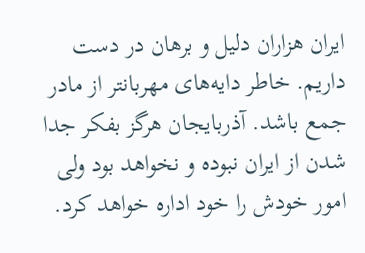ایران هزاران دلیل و برهان در دست داریم. خاطر دایه‌های مهربانتر از مادر جمع باشد. آذربایجان هرگز بفكر جدا شدن از ایران نبوده و نخواهد بود ولی امور خودش را خود اداره خواهد كرد.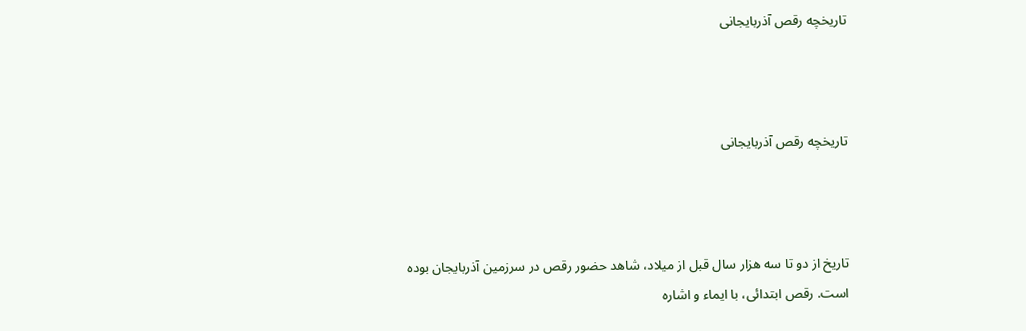تاریخچه رقص آذربایجانی



تاریخچه رقص آذربایجانی



تاریخ از دو تا سه هزار سال قبل از میلاد، شاهد حضور رقص در سرزمین آذربایجان بوده است. رقص ابتدائی، با ایماء و اشاره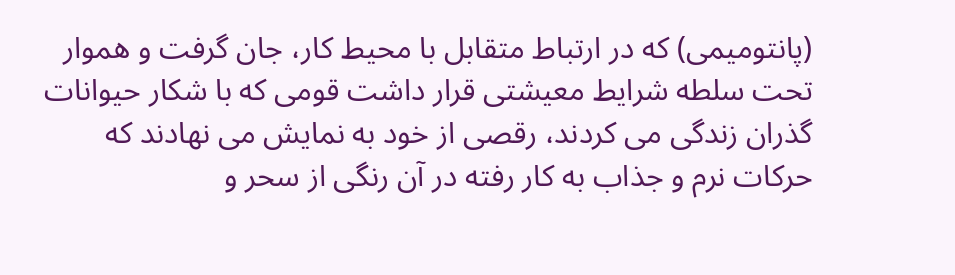(پانتومیمی) که در ارتباط متقابل با محیط کار، جان گرفت و هموار تحت سلطه شرایط معیشتی قرار داشت قومی که با شکار حیوانات گذران زندگی می کردند، رقصی از خود به نمایش می نهادند که حرکات نرم و جذاب به کار رفته در آن رنگی از سحر و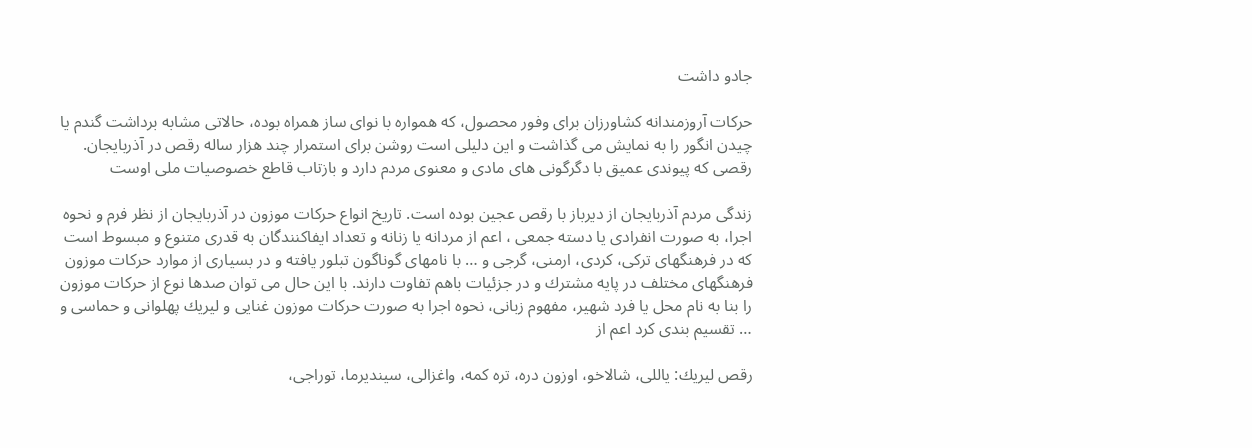جادو داشت

حرکات آروزمندانه کشاورزان برای وفور محصول، که همواره با نوای ساز همراه بوده، حالاتی مشابه برداشت گندم یا چیدن انگور را به نمایش می گذاشت و این دلیلی است روشن برای استمرار چند هزار ساله رقص در آذربایجان. رقصی که پیوندی عمیق با دگرگونی های مادی و معنوی مردم دارد و بازتاب قاطع خصوصیات ملی اوست

زندگی مردم آذربایجان از دیرباز با رقص عجین بوده است. تاریخ انواع حركات موزون در آذربایجان از نظر فرم و نحوه اجرا،‌ به صورت انفرادی یا دسته جمعی ، اعم از مردانه یا زنانه و تعداد ایفاكنندگان به قدری متنوع و مبسوط است كه در فرهنگهای تركی، كردی، ارمنی، گرجی و … با نامهای گوناگون تبلور یافته و در بسیاری از موارد حركات موزون فرهنگهای مختلف در پایه مشترك و در جزئیات باهم تفاوت دارند. با این حال می توان صدها نوع از حركات موزون را بنا به نام محل یا فرد شهیر، مفهوم زبانی، نحوه اجرا به صورت حركات موزون غنایی و لیریك پهلوانی و حماسی و … تقسیم بندی كرد اعم از

رقص لیریك: یاللی، شالاخو، اوزون دره، تره كمه، واغزالی، سیندیرما، توراجی،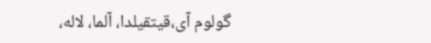گولوم آی،قیتقیلدا، آلما، لاله،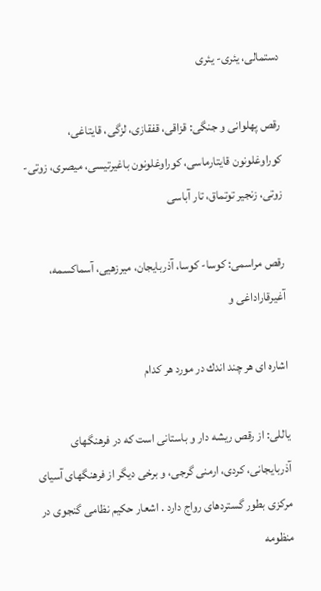دستمالی، یئری- یئری

رقص پهلوانی و جنگی: قزاقی، قفقازی، لزگی، قایتاغی، كوراوغلونون قایتارماسی، كوراوغلونون باغیرتیسی، میصری، زوتی- زوتی، زنجیر توتماق، تار آباسی

رقص مراسمی: كوسا- كوسا، آذربایجان، میرزهیی، آسماكسمه، آغیرقاراداغی و

اشاره ای هر چند اندك در مورد هر كدام

یاللی: از رقص ریشه دار و باستانی است كه در فرهنگهای آذربایجانی، كردی، ارمنی گرجی، و برخی دیگر از فرهنگهای آسیای مركزی بطور گستردهای رواج دارد . اشعار حكیم نظامی گنجوی در منظومه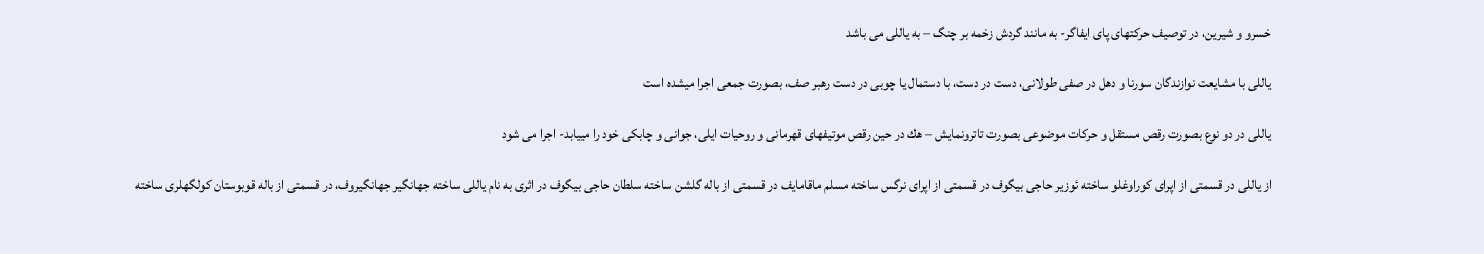خسرو و شیرین، در توصیف حركتهای پای ایفاگر- به مانند گردش زخمه بر چنگ – به یاللی می باشد

یاللی با مشایعت نوازندگان سورنا و دهل در صفی طولانی، دست در دست، با دستمال یا چوبی در دست رهبر صف، بصورت جمعی اجرا میشده است

یاللی در دو نوع بصورت رقص مستقل و حركات موضوعی بصورت تاترونمایش – هك در حین رقص موتیفهای قهرمانی و روحیات ایلی، جوانی و چابكی خود را مییابد- اجرا می شود

از یاللی در قسمتی از اپرای كوراوغلو ساخته ئوزیر حاجی بیگوف در قسمتی از اپرای نرگس ساخته مسلم ماقامایف در قسمتی از باله گلشن ساخته سلطان حاجی بیگوف در اثری به نام یاللی ساخته جهانگیر جهانگیروف، در قسمتی از باله قوبوستان كولگهلری ساخته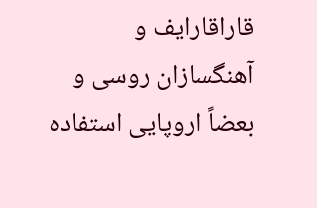قاراقارایف و آهنگسازان روسی و بعضاً اروپایی استفاده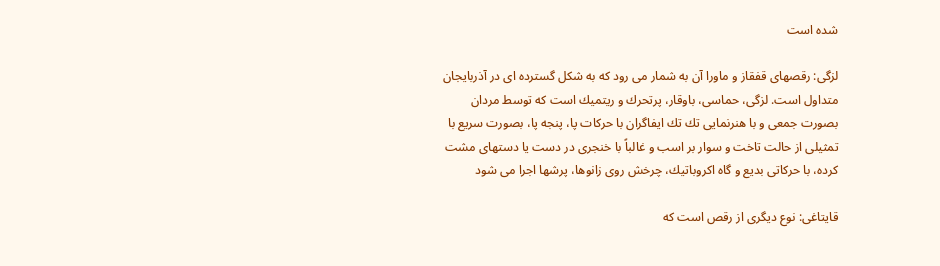شده است

لزگی: رقصهای قفقاز و ماورا آن به شمار می رود كه به شكل گسترده ای در آذربایجان متداول است. لزگی، حماسی، باوقار، پرتحرك و ریتمیك است كه توسط مردان بصورت جمعی و با هنرنمایی تك تك ایفاگران با حركات پا، پنجه پا، بصورت سریع با تمثیلی از حالت تاخت و سوار بر اسب و غالباً با خنجری در دست یا دستهای مشت كرده، با حركاتی بدیع و گاه اكروباتیك، چرخش روی زانوها، پرشها اجرا می شود

قایتاغی: نوع دیگری از رقص است كه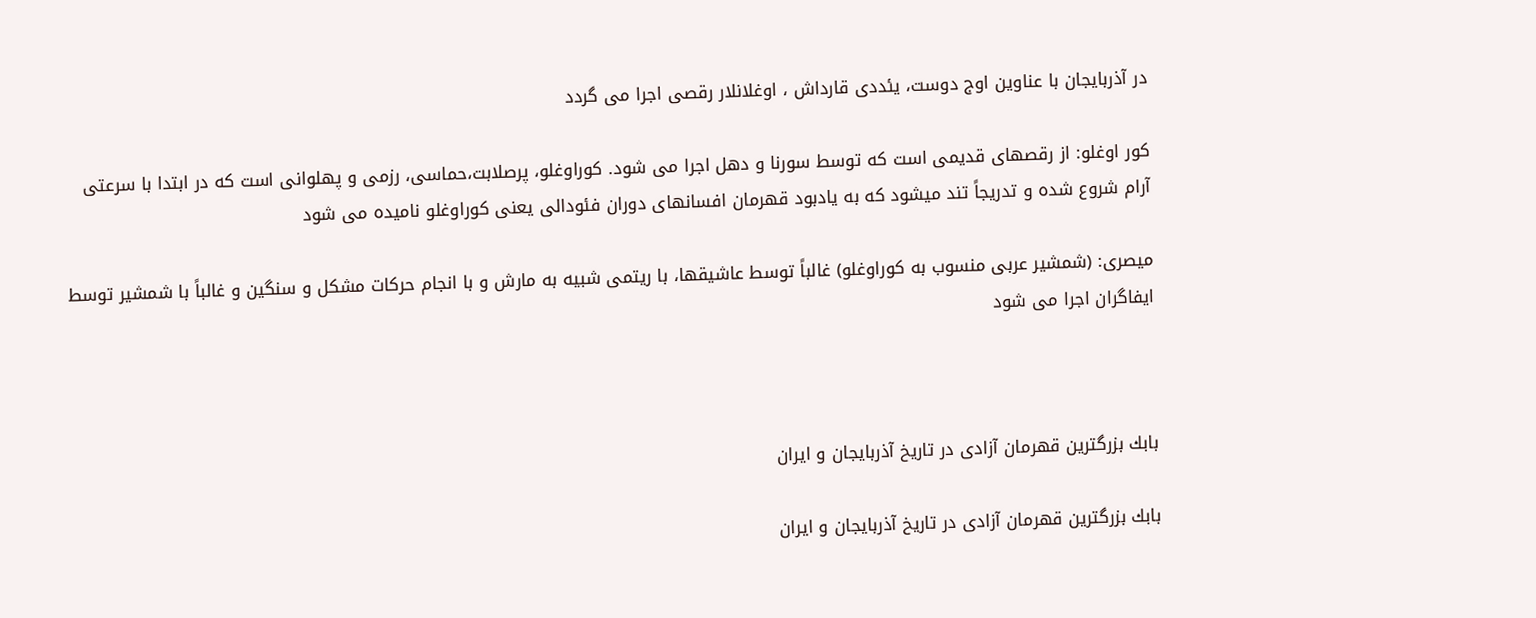در آذربایجان با عناوین اوج دوست، یئددی قارداش ، اوغلانلار رقصی اجرا می گردد

كور اوغلو: از رقصهای قدیمی است كه توسط سورنا و دهل اجرا می شود. كوراوغلو، پرصلابت،‌حماسی، رزمی و پهلوانی است كه در ابتدا با سرعتی آرام شروع شده و تدریجاً تند میشود كه به یادبود قهرمان افسانهای دوران فئودالی یعنی كوراوغلو نامیده می شود

میصری: (شمشیر عربی منسوب به كوراوغلو) غالباً توسط عاشیقها، با ریتمی شبیه به مارش و با انجام حركات مشكل و سنگین و غالباً با شمشیر توسط ایفاگران اجرا می شود



بابك بزرگترین قهرمان آزادی در تاریخ آذربایجان و ایران

بابك بزرگترین قهرمان آزادی در تاریخ آذربایجان و ایران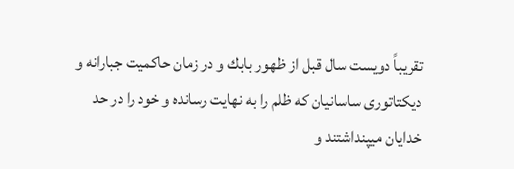تقریباً دویست سال قبل از ظهور بابك و در زمان حاكمیت جبارانه و دیكتاتوری ساسانیان كه ظلم را به نهایت رسانده و خود را در حد خدایان میپنداشتند و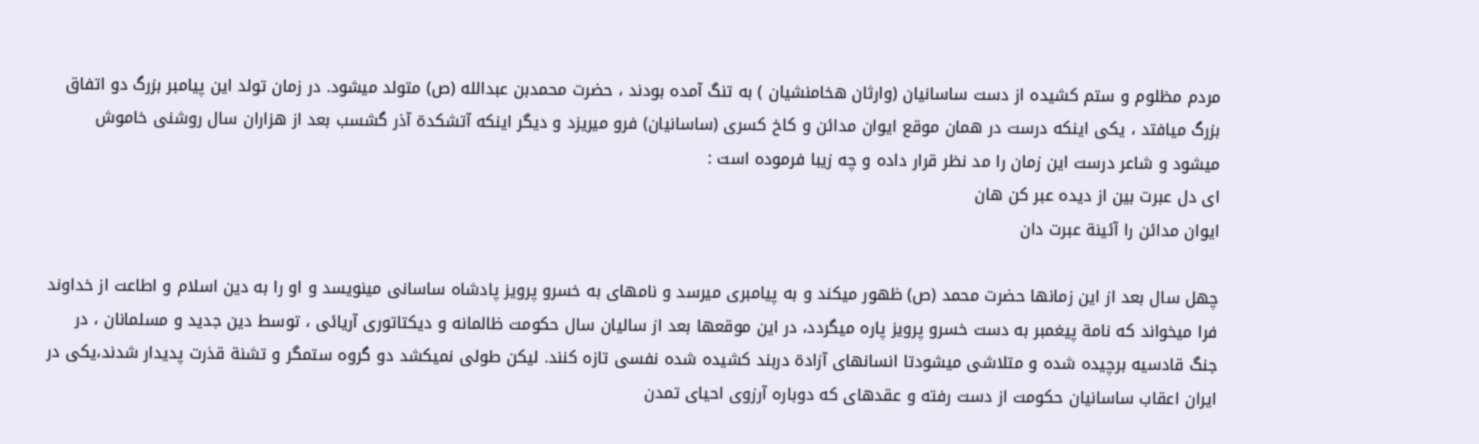مردم مظلوم و ستم كشیده از دست ساسانیان (وارثان هخامنشیان ) به تنگ آمده بودند ، حضرت محمدبن عبدالله (ص) متولد میشود. در زمان تولد این پیامبر بزرگ دو اتفاق بزرگ میافتد ، یكی اینكه درست در همان موقع ایوان مدائن و كاخ كسری (ساسانیان) فرو میریزد و دیگر اینكه آتشكدة آذر گشسب بعد از هزاران سال روشنی خاموش میشود و شاعر درست این زمان را مد نظر قرار داده و چه زیبا فرموده است :
ای دل عبرت بین از دیده عبر كن هان
ایوان مدائن را آئینة عبرت دان

چهل سال بعد از این زمانها حضرت محمد (ص) ظهور میكند و به پیامبری میرسد و نامهای به خسرو پرویز پادشاه ساسانی مینویسد و او را به دین اسلام و اطاعت از خداوند فرا میخواند كه نامة پیغمبر به دست خسرو پرویز پاره میگردد، در این موقعها بعد از سالیان سال حكومت ظالمانه و دیكتاتوری آریائی ، توسط دین جدید و مسلمانان ، در جنگ قادسیه برچیده شده و متلاشی میشودتا انسانهای آزادة دربند كشیده شده نفسی تازه كنند. لیكن طولی نمیكشد دو گروه ستمگر و تشنة قذرت پدیدار شدند،یكی در ایران اعقاب ساسانیان حكومت از دست رفته و عقدهای كه دوباره آرزوی احیای تمدن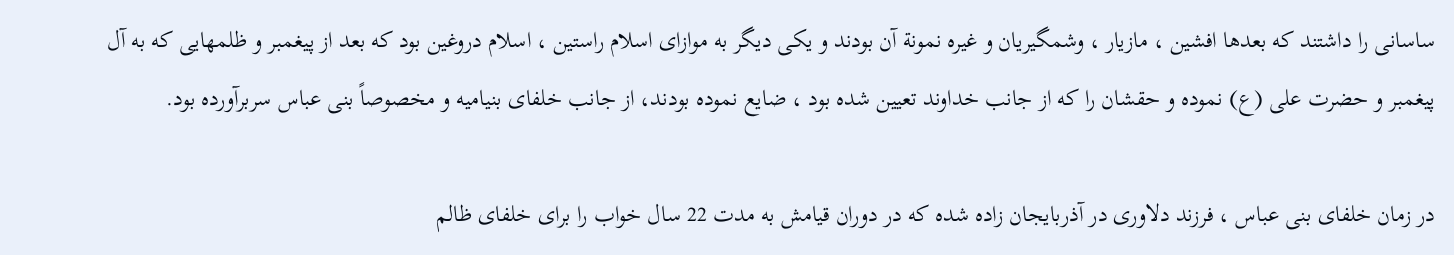ساسانی را داشتند كه بعدها افشین ، مازیار ، وشمگیریان و غیره نمونة آن بودند و یكی دیگر به موازای اسلام راستین ، اسلام دروغین بود كه بعد از پیغمبر و ظلمهایی كه به آل پیغمبر و حضرت علی (ع) نموده و حقشان را كه از جانب خداوند تعیین شده بود ، ضایع نموده بودند، از جانب خلفای بنیامیه و مخصوصاً بنی عباس سربرآورده بود.

در زمان خلفای بنی عباس ، فرزند دلاوری در آذربایجان زاده شده كه در دوران قیامش به مدت 22 سال خواب را برای خلفای ظالم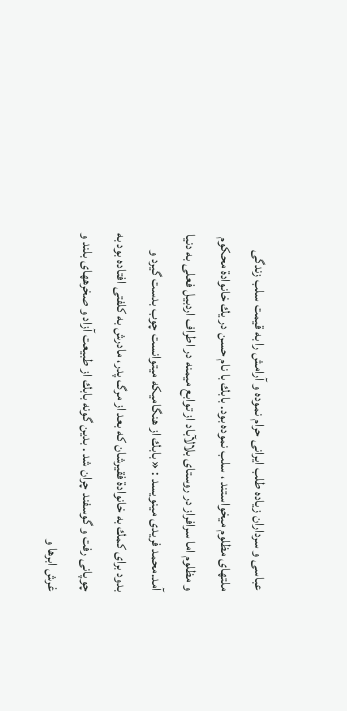عباسی و سرداران زیاده طلب ایرانی حرام نموده و آرامش را به قیمت سلب زندگی ملتهای مظلوم میخواستند ، سلب نموده بود. بابك با نام حسن در یك خانوادة محكوم و مظلوم اما سرافراز در روستای بلالآباد از توابع میمنه در اطراف اردبیل فعلی به دنیا آمد.محمد فریدی مینویسد : « بابك از هنگامیكه میتوانست چوب بدست گیرد و بدود برای كمك به خانوادة فقیرشان كه بعد از مرگ پدر، مادرش به كلفتی افتاده بود به چوپانی رفت و گوسفند چران شد . بدین گونه بابك از طبیعت آزاد و صخرههای بلند و غرش ابرها و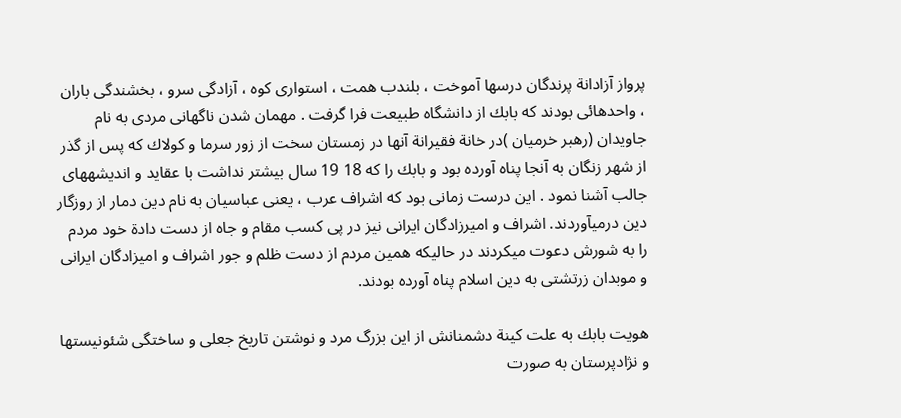پرواز آزادانة پرندگان درسها آموخت ، بلندب همت ، استواری كوه ، آزادگی سرو ، بخشندگی باران ، واحدهائی بودند كه بابك از دانشگاه طبیعت فرا گرفت . مهمان شدن ناگهانی مردی به نام جاویدان (رهبر خرمیان )در خانة فقیرانة آنها در زمستان سخت از زور سرما و كولاك كه پس از گذر از شهر زنگان به آنجا پناه آورده بود و بابك را كه 18 19 سال بیشتر نداشت با عقاید و اندیشههای جالب آشنا نمود . این درست زمانی بود كه اشراف عرب ، یعنی عباسیان به نام دین دمار از روزگار دین درمیآوردند. اشراف و امیرزادگان ایرانی نیز در پی كسب مقام و جاه از دست دادة خود مردم را به شورش دعوت میكردند در حالیكه همین مردم از دست ظلم و جور اشراف و امیزادگان ایرانی و موبدان زرتشتی به دین اسلام پناه آورده بودند.

هویت بابك به علت كینة دشمنانش از این بزرگ مرد و نوشتن تاریخ جعلی و ساختگی شئونیستها و نژادپرستان به صورت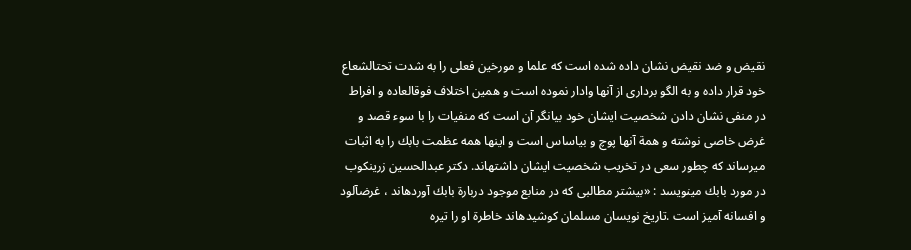نقیض و ضد نقیض نشان داده شده است كه علما و مورخین فعلی را به شدت تحتالشعاع خود قرار داده و به الگو برداری از آنها وادار نموده است و همین اختلاف فوقالعاده و افراط در منفی نشان دادن شخصیت ایشان خود بیانگر آن است كه منفیات را با سوء قصد و غرض خاصی نوشته و همة آنها پوچ و بیاساس است و اینها همه عظمت بابك را به اثبات میرساند كه چطور سعی در تخریب شخصیت ایشان داشتهاند. دكتر عبدالحسین زرینكوب در مورد بابك مینویسد : «بیشتر مطالبی كه در منابع موجود دربارة بابك آوردهاند ، غرضآلود و افسانه آمیز است .تاریخ نویسان مسلمان كوشیدهاند خاطرة او را تیره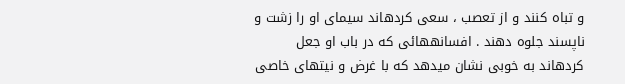و تباه كنند و از تعصب ، سعی كردهاند سیمای او را زشت و ناپسند جلوه دهند . افسانههائی كه در باب او جعل كردهاند به خوبی نشان میدهد كه با غرض و نیتهای خاصی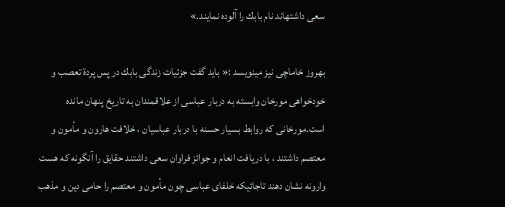سعی داشتهاند نام بابك را آلوده نمایند.»

بهروز خاماچی نیز مینویسد :« باید گفت جزئیات زندگی بابك در پس پردة تعصب و خودخواهی مورخان وابسته به دربار عباسی از علاقمندان به تاریخ پنهان مانده است.مورخانی كه روابط بسیار حسنه با دربار عباسیان ، خلافت هارون و مأمون و معتصم داشتند ، با دریافت انعام و جوائز فراوان سعی داشتند حقایق را آنگونه كه هست وارونه نشان دهند تاجائیكه خلفای عباسی چون مأمون و معتصم را حامی دین و مذهب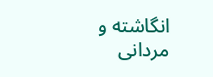انگاشته و مردانی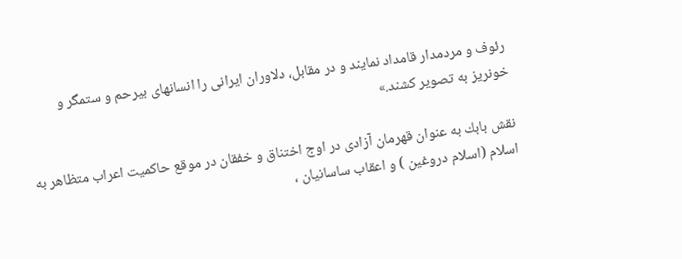رئوف و مردمدار قامداد نمایند و در مقابل، دلاوران ایرانی را انسانهای بیرحم و ستمگر و خونریز به تصویر كشند.»

نقش بابك به عنوان قهرمان آزادی در اوج اختناق و خفقان در موقع حاكمیت اعراب متظاهر به اسلام (اسلام دروغین ) و اعقاب ساسانیان ،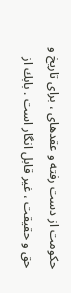حكومت از دست رفته و عقدهای ، برای تاریخ و حق و حقیقت ، غیر قابل انگار است . بابك از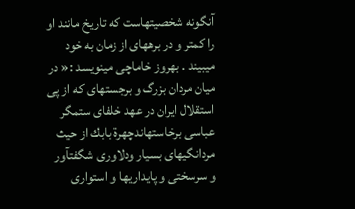آنگونه شخصیتهاست كه تاریخ مانند او را كمتر و در برههای از زمان به خود میبیند . بهروز خاماچی مینویسد :« در میان مردان بزرگ و برجستهای كه از پی استقلال ایران در عهد خلفای ستمگر عباسی برخاستهاندچهرة بابك از حیث مردانگیهای بسیار ودلاوری شگفتآور و سرسختی و پایداریها و استواری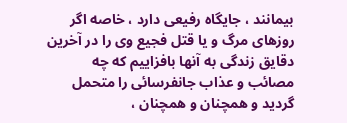بیمانند ، جایگاه رفیعی دارد ، خاصه اگر روزهای مرگ و یا قتل فجیع وی را در آخرین دقایق زندگی به آنها بافزاییم كه چه مصائب و عذاب جانفرسائی را متحمل گردید و همچنان و همچنان ،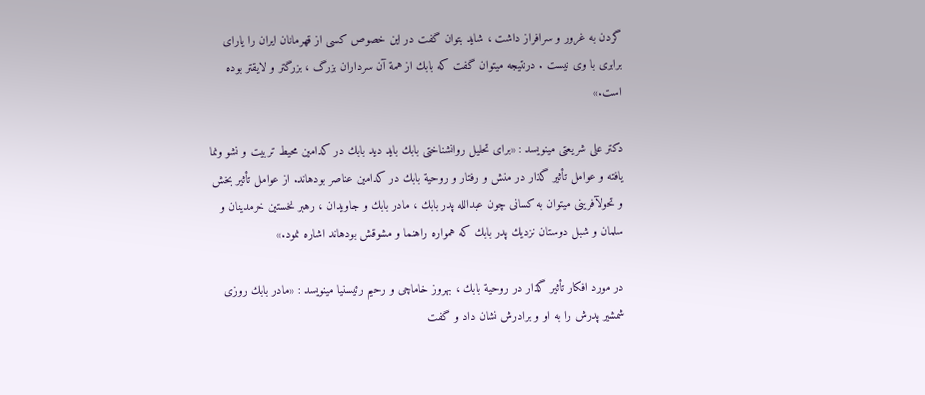گردن به غرور و سرافراز داشت ، شاید بتوان گفت در این خصوص كسی از قهرمانان ایران را یارای برابری با وی نیست . درنتیجه میتوان گفت كه بابك از همة آن سرداران بزرگ ، بزرگتر و لایقتر بوده است.»

دكتر علی شریعتی مینویسد : «برای تحلیل روانشناختی بابك باید دید بابك در كدامین محیط تربیت و نشو ونما یافته و عوامل تأثیر گذار در منش و رفتار و روحیة بابك در كدامین عناصر بودهاند. از عوامل تأثیر بخش و تحولآفرینی میتوان به كسانی چون عبدالله پدر بابك ، مادر بابك و جاویدان ، رهبر نخستین خرمدینان و سلمان و شبل دوستان نزدیك پدر بابك كه همواره راهنما و مشوقش بودهاند اشاره نمود.»

در مورد افكار تأثیر گذار در روحیة بابك ، بهروز خاماچی و رحیم رئیسنیا مینویسد : «مادر بابك روزی شمشیر پدرش را به او و برادرش نشان داد و گفت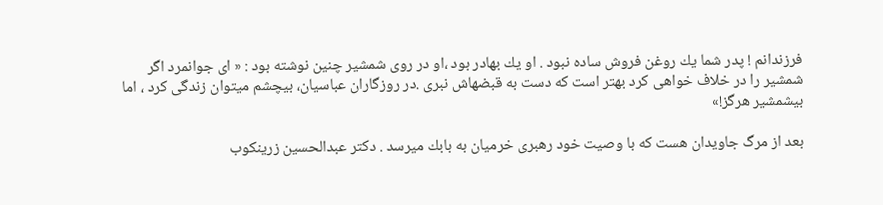فرزندانم ! پدر شما یك روغن فروش ساده نبود . او یك بهادر بود ،او در روی شمشیر چنین نوشته بود : « ای جوانمرد اگر شمشیر را در خلاف خواهی كرد بهتر است كه دست به قبضهاش نبری .در روزگاران عباسیان، بیچشم میتوان زندگی كرد ، اما بیشمشیر هرگز!»

بعد از مرگ جاویدان هست كه با وصیت خود رهبری خرمیان به بابك میرسد . دكتر عبدالحسین زرینكوب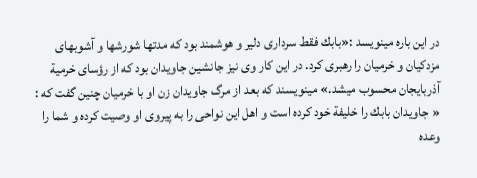در این باره مینویسد :«بابك فقط سرداری دلیر و هوشمند بود كه مدتها شورشها و آشوبهای مزدكیان و خرمیان را رهبری كرد. در این كار وی نیز جانشین جاویدان بود كه از رؤسای خرمیة آذربایجان محسوب میشد.» مینویسند كه بعد از مرگ جاویدان زن او با خرمیان چنین گفت كه : « جاویدان بابك را خلیفة خود كرده است و اهل این نواحی را به پیروی او وصیت كرده و شما را وعده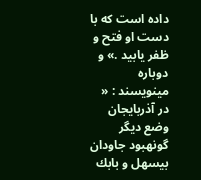داده است كه با دست او فتح و ظفر یابید .» و دوباره مینویسند : « در آذربایجان وضع دیگر گونهبود جاودان بیسهل و بابك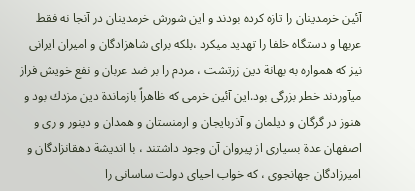آئین خرمدینان را تازه كرده بودند و این شورش خرمدینان در آنجا نه فقط عربها و دستگاه خلفا را تهدید میكرد ،بلكه برای شاهزادگان و امیران ایرانی نیز كه همواره به بهانة دین زرتشت ، مردم را بر ضد عربان و نفع خویش فراز میآوردند خطر بزرگی بود.این آئین خرمی كه ظاهراً بازماندة دین مزدك بود و هنوز در گرگان و دیلمان و آذربایجان و ارمنستان و همدان و دینور و ری و اصفهان عدة بسیاری از پیروان آن وجود داشتند ، با اندیشة دهقانزادگان و امیرزادگان جهانجوی ، كه خواب احیای دولت ساسانی را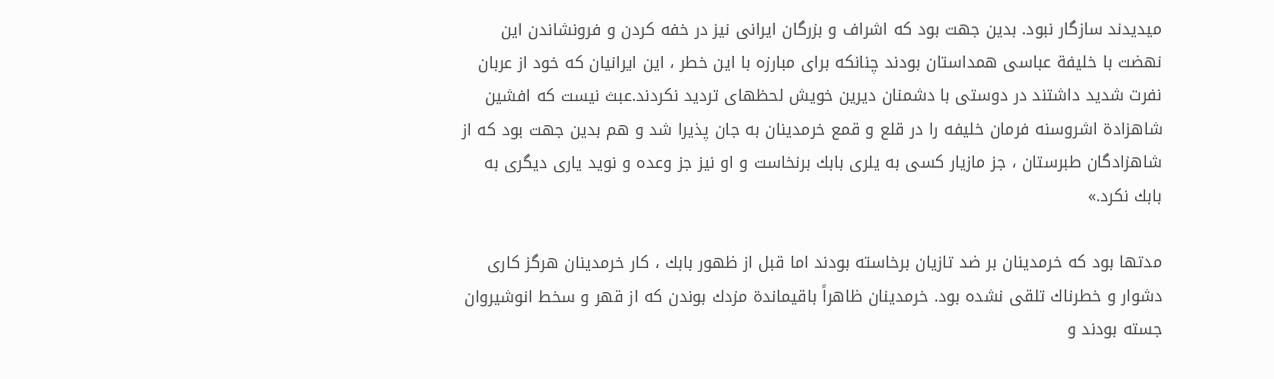میدیدند سازگار نبود. بدین جهت بود كه اشراف و بزرگان ایرانی نیز در خفه كردن و فرونشاندن این نهضت با خلیفة عباسی همداستان بودند چنانكه برای مبارزه با این خطر ، این ایرانیان كه خود از عربان نفرت شدید داشتند در دوستی با دشمنان دیرین خویش لحظهای تردید نكردند.عبث نیست كه افشین شاهزادة اشروسنه فرمان خلیفه را در قلع و قمع خرمدینان به جان پذیرا شد و هم بدین جهت بود كه از شاهزادگان طبرستان ، جز مازیار كسی به یلری بابك برنخاست و او نیز جز وعده و نوید یاری دیگری به بابك نكرد.»

مدتها بود كه خرمدینان بر ضد تازیان برخاسته بودند اما قبل از ظهور بابك ، كار خرمدینان هرگز كاری دشوار و خطرناك تلقی نشده بود. خرمدینان ظاهراً باقیماندة مزدك بوندن كه از قهر و سخط انوشیروان جسته بودند و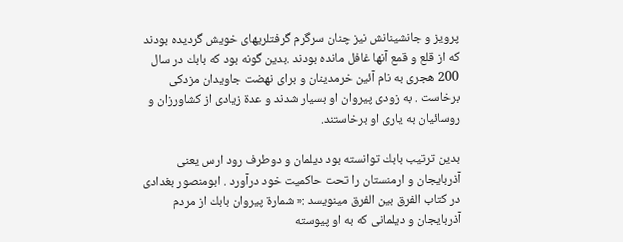پرویز و جانشینانش نیز چنان سرگرم گرفتلریهای خویش گردیده بودند كه از قلع و قمع آنها غافل مانده بودند .بدین گونه بود كه بابك در سال 200 هجری به نام آئین خرمدینان و برای نهضت جاویدان مزدكی برخاست . به زودی پیروان او بسیار شدند و عدة زیادی از كشاورزان و روسائیان به یاری او برخاستند.

بدین ترتیب بابك توانسته بود دیلمان و دوطرف رود ارس یعنی آذربایجان و ارمنستان را تحت حاكمیت خود درآورد . ابومنصور بغدادی در كتاب الفرق بین الفرق مینویسد :« شمارة پیروان بابك از مردم آذربایجان و دیلمانی كه به او پیوسته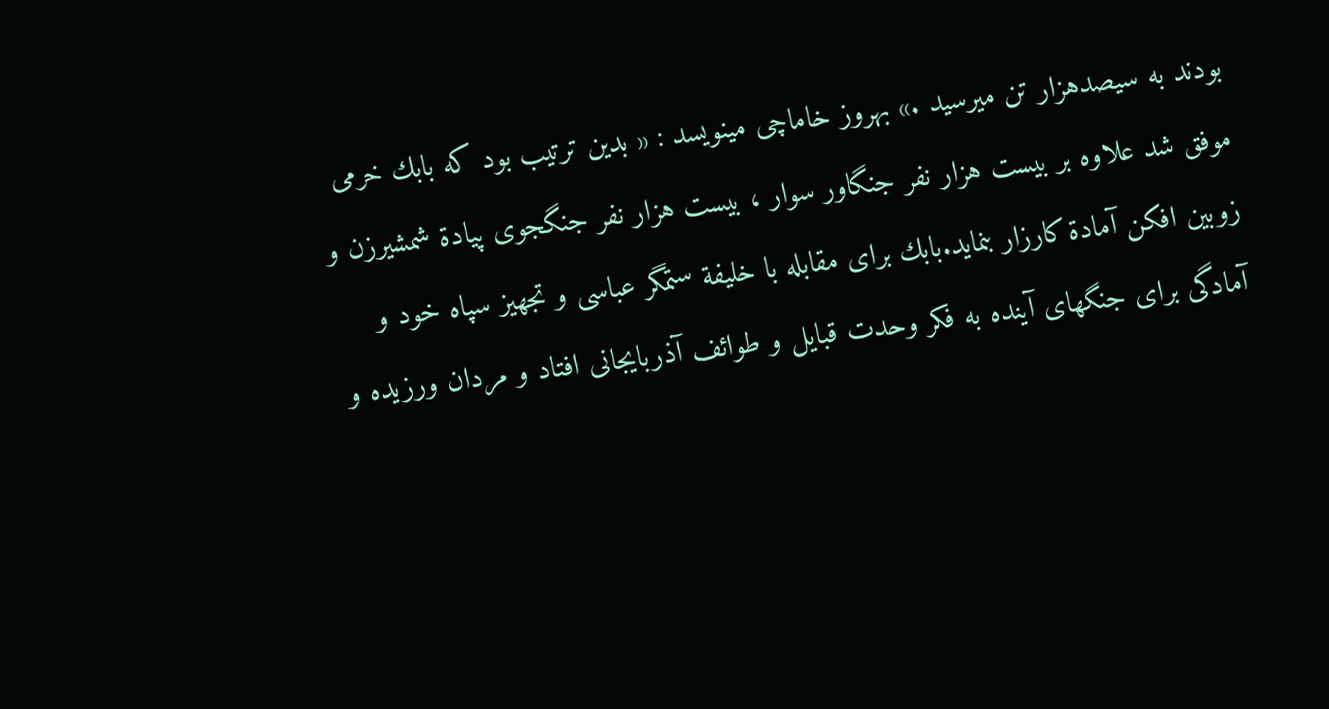بودند به سیصدهزار تن میرسید .» بهروز خاماچی مینویسد : « بدین ترتیب بود كه بابك خرمی موفق شد علاوه بر بیست هزار نفر جنگاور سوار ، بیست هزار نفر جنگجوی پیادة شمشیرزن و زوبین افكن آمادة كارزار بنماید.بابك برای مقابله با خلیفة ستمگر عباسی و تجهیز سپاه خود و آمادگی برای جنگهای آینده به فكر وحدت قبایل و طوائف آذربایجانی افتاد و مردان ورزیده و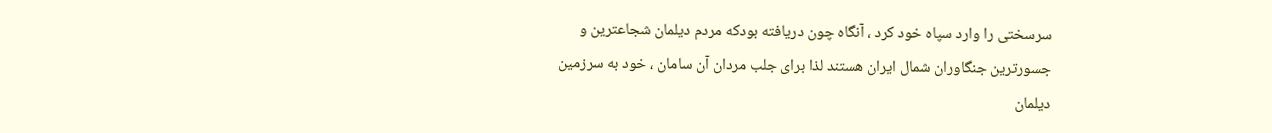سرسختی را وارد سپاه خود كرد ، آنگاه چون دریافته بودكه مردم دیلمان شجاعترین و جسورترین جنگاوران شمال ایران هستند لذا برای جلب مردان آن سامان ، خود به سرزمین دیلمان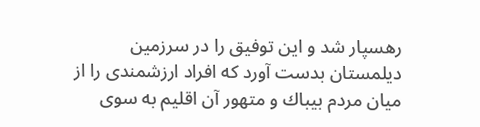رهسپار شد و این توفیق را در سرزمین دیلمستان بدست آورد كه افراد ارزشمندی را از میان مردم بیباك و متهور آن اقلیم به سوی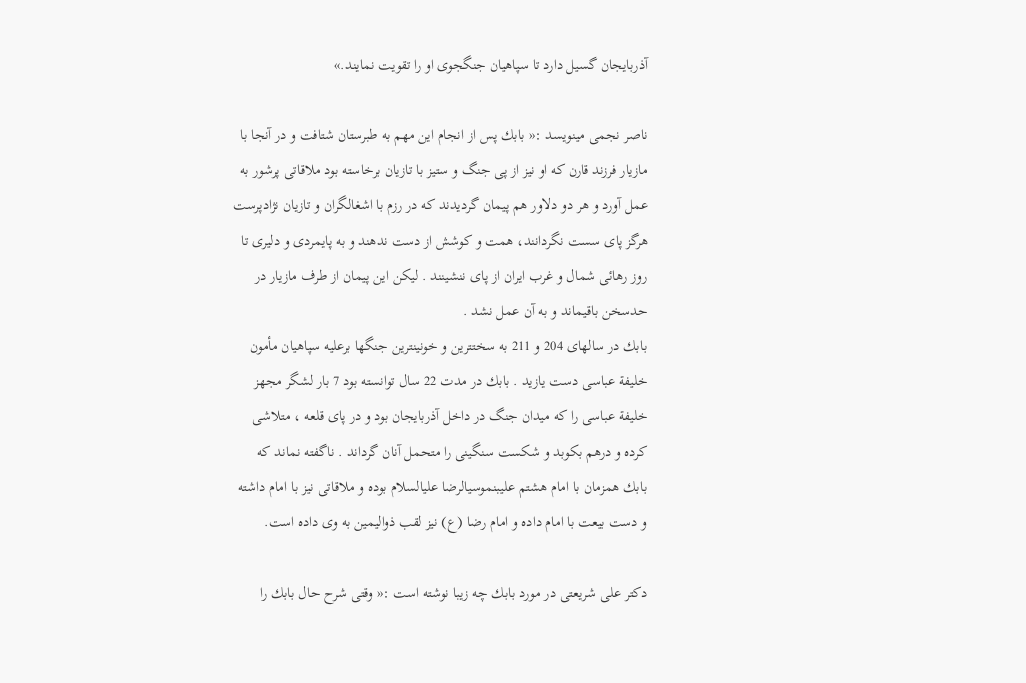آذربایجان گسیل دارد تا سپاهیان جنگجوی او را تقویت نمایند.»

ناصر نجمی مینویسد :« بابك پس از انجام این مهم به طبرستان شتافت و در آنجا با مازیار فرزند قارن كه او نیز از پی جنگ و ستیز با تازیان برخاسته بود ملاقاتی پرشور به عمل آورد و هر دو دلاور هم پیمان گردیدند كه در رزم با اشغالگران و تازیان نژادپرست هرگز پای سست نگردانند، همت و كوشش از دست ندهند و به پایمردی و دلیری تا روز رهائی شمال و غرب ایران از پای ننشینند . لیكن این پیمان از طرف مازیار در حدسخن باقیماند و به آن عمل نشد .
بابك در سالهای 204 و 211 به سختترین و خونینترین جنگها برعلیه سپاهیان مأمون خلیفة عباسی دست یازید . بابك در مدت 22 سال توانسته بود 7 بار لشگر مجهز خلیفة عباسی را كه میدان جنگ در داخل آذربایجان بود و در پای قلعه ، متلاشی كرده و درهم بكوبد و شكست سنگینی را متحمل آنان گرداند . ناگفته نماند كه بابك همزمان با امام هشتم علیبنموسیالرضا علیالسلام بوده و ملاقاتی نیز با امام داشته و دست بیعت با امام داده و امام رضا (ع) نیز لقب ذوالیمین به وی داده است.

دكتر علی شریعتی در مورد بابك چه زیبا نوشته است :« وقتی شرح حال بابك را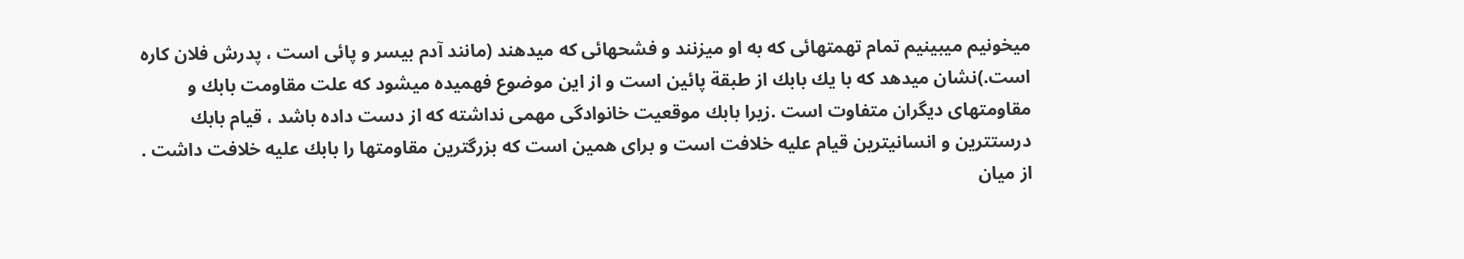میخونیم میبینیم تمام تهمتهائی كه به او میزنند و فشحهائی كه میدهند (مانند آدم بیسر و پائی است ، پدرش فلان كاره است.)نشان میدهد كه با یك بابك از طبقة پائین است و از این موضوع فهمیده میشود كه علت مقاومت بابك و مقاومتهای دیگران متفاوت است .زیرا بابك موقعیت خانوادگی مهمی نداشته كه از دست داده باشد ، قیام بابك درستترین و انسانیترین قیام علیه خلافت است و برای همین است كه بزرگترین مقاومتها را بابك علیه خلافت داشت . از میان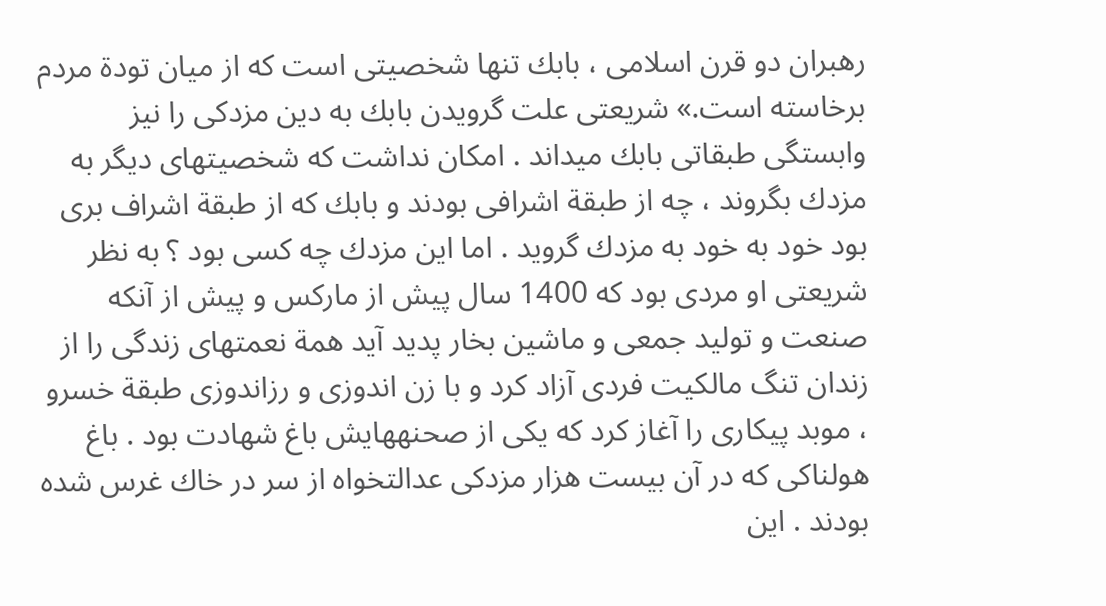رهبران دو قرن اسلامی ، بابك تنها شخصیتی است كه از میان تودة مردم برخاسته است.» شریعتی علت گرویدن بابك به دین مزدكی را نیز وابستگی طبقاتی بابك میداند . امكان نداشت كه شخصیتهای دیگر به مزدك بگروند ، چه از طبقة اشرافی بودند و بابك كه از طبقة اشراف بری بود خود به خود به مزدك گروید . اما این مزدك چه كسی بود ؟ به نظر شریعتی او مردی بود كه 1400 سال پیش از ماركس و پیش از آنكه صنعت و تولید جمعی و ماشین بخار پدید آید همة نعمتهای زندگی را از زندان تنگ مالكیت فردی آزاد كرد و با زن اندوزی و رزاندوزی طبقة خسرو ، موبد پیكاری را آغاز كرد كه یكی از صحنههایش باغ شهادت بود . باغ هولناكی كه در آن بیست هزار مزدكی عدالتخواه از سر در خاك غرس شده بودند . این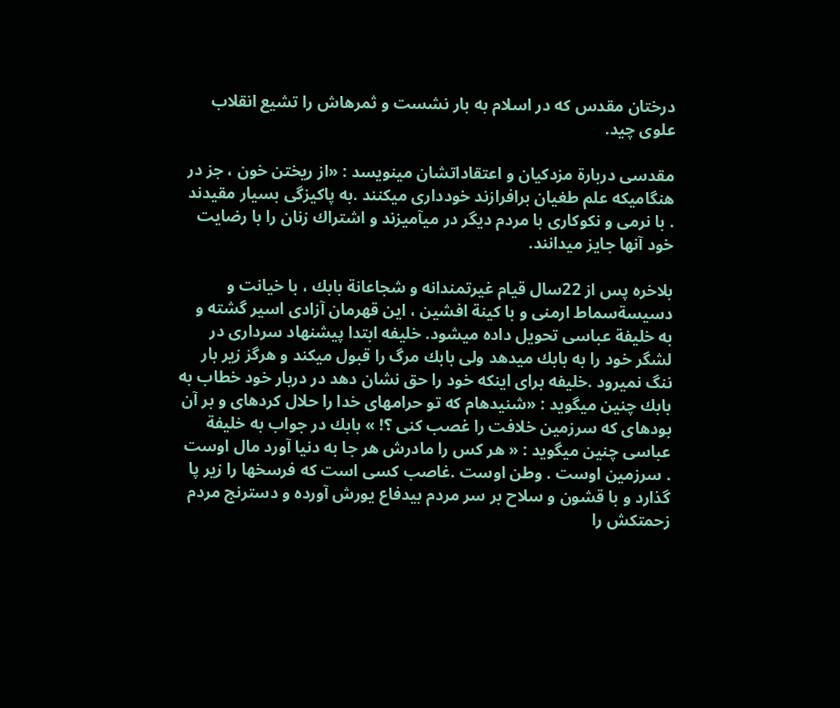درختان مقدس كه در اسلام به بار نشست و ثمرهاش را تشیع انقلاب علوی چید.

مقدسی دربارة مزدكیان و اعتقاداتشان مینویسد : «از ریختن خون ، جز در هنگامیكه علم طغیان برافرازند خودداری میكنند .به پاكیزگی بسیار مقیدند . با نرمی و نكوكاری با مردم دیگر در میآمیزند و اشتراك زنان را با رضایت خود آنها جایز میدانند.

بلاخره پس از 22سال قیام غیرتمندانه و شجاعانة بابك ، با خیانت و دسیسةسماط ارمنی و با كینة افشین ، این قهرمان آزادی اسیر گشته و به خلیفة عباسی تحویل داده میشود. خلیفه ابتدا پیشنهاد سرداری در لشگر خود را به بابك میدهد ولی بابك مرگ را قبول میكند و هرگز زیر بار ننگ نمیرود .خلیفه برای اینكه خود را حق نشان دهد در دربار خود خطاب به بابك چنین میگوید : «شنیدهام كه تو حرامهای خدا را حلال كردهای و بر آن بودهای كه سرزمین خلافت را غصب كنی ؟! » بابك در جواب به خلیفة عباسی چنین میگوید : « هر كس را مادرش هر جا به دنیا آورد مال اوست . سرزمین اوست . وطن اوست .غاصب كسی است كه فرسخها را زیر پا گذارد و با قشون و سلاح بر سر مردم بیدفاع یورش آورده و دسترنج مردم زحمتكش را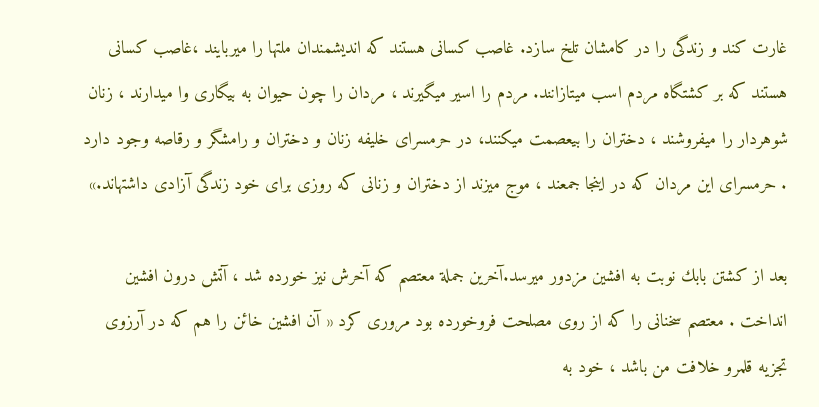غارت كند و زندگی را در كامشان تلخ سازد. غاصب كسانی هستند كه اندیشمندان ملتها را میربایند ،غاصب كسانی هستند كه بر كشتگاه مردم اسب میتازانند. مردم را اسیر میگیرند ، مردان را چون حیوان به بیگاری وا میدارند ، زنان شوهردار را میفروشند ، دختران را بیعصمت میكنند، در حرمسرای خلیفه زنان و دختران و رامشگر و رقاصه وجود دارد . حرمسرای این مردان كه در اینجا جمعند ، موج میزند از دختران و زنانی كه روزی برای خود زندگی آزادی داشتهاند.»

بعد از كشتن بابك نوبت به افشین مزدور میرسد.آخرین جملة معتصم كه آخرش نیز خورده شد ، آتش درون افشین انداخت . معتصم سخنانی را كه از روی مصلحت فروخورده بود مروری كرد « آن افشین خائن را هم كه در آرزوی تجزیه قلمرو خلافت من باشد ، خود به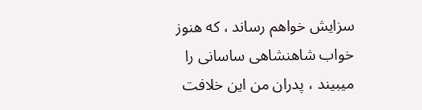سزایش خواهم رساند ، كه هنوز خواب شاهنشاهی ساسانی را میبیند ، پدران من این خلافت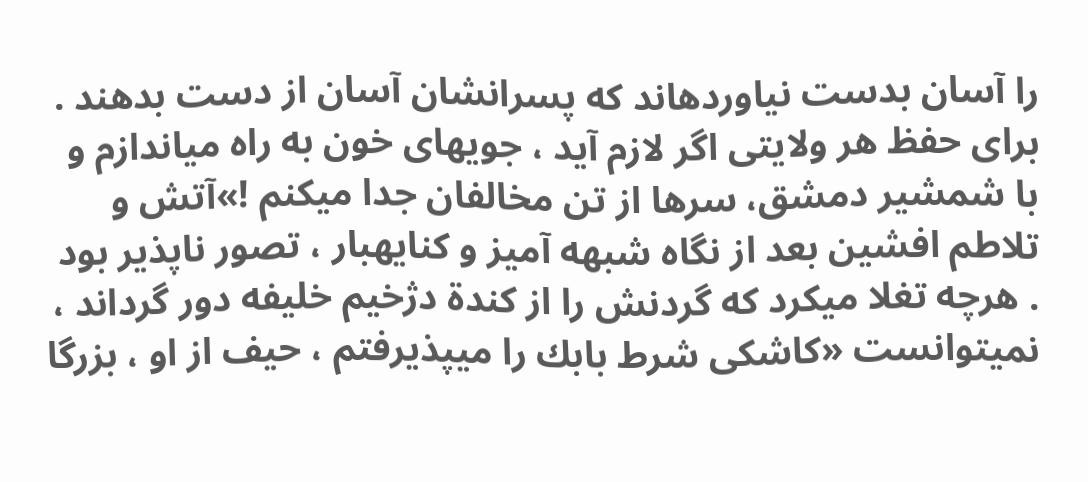را آسان بدست نیاوردهاند كه پسرانشان آسان از دست بدهند . برای حفظ هر ولایتی اگر لازم آید ، جویهای خون به راه میاندازم و با شمشیر دمشق، سرها از تن مخالفان جدا میكنم !»آتش و تلاطم افشین بعد از نگاه شبهه آمیز و كنایهبار ، تصور ناپذیر بود . هرچه تغلا میكرد كه گردنش را از كندة دژخیم خلیفه دور گرداند ، نمیتوانست «كاشكی شرط بابك را میپذیرفتم ، حیف از او ، بزرگا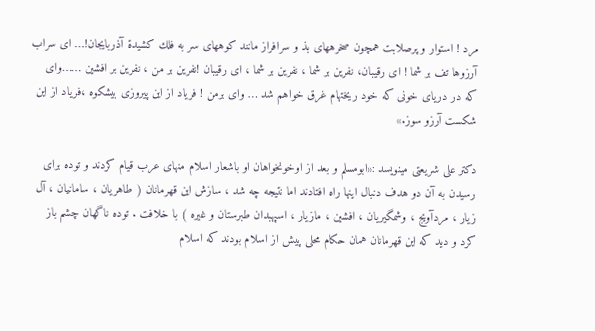مرد ! استوار و پرصلابت همچون صخرههای بذ و سرافراز مانند كوههای سر به فلك كشیدة آذربایجان!… ای سراب آرزوها تف بر شما ! ای رقیبان، نفرین بر شما ، نفرین بر شما ، ای رقیبان !نفرین بر من ، نفرین بر افشین ……وای كه در دریای خونی كه خود ریختهام غرق خواهم شد … وای برمن ! فریاد از این پیروزی بیشكوه ،فریاد از این شكست آرزو سوز.»

دكتر علی شریعتی مینویسد :«ابومسلم و بعد از اوخونخواهان او باشعار اسلام منهای عرب قیام كردند و توده برای رسیدن به آن دو هدف دنبال اینها راه افتادند اما نتیجه چه شد ، سازش این قهرمانان ( طاهریان ، سامانیان ، آل زیار ، مردآویج ، وشمگیریان ، افشین ، مازیار ، اسپهبدان طبرستان و غیره ) با خلافت . توده ناگهان چشم باز كرد و دید كه این قهرمانان همان حكام محلی پیش از اسلام بودند كه اسلام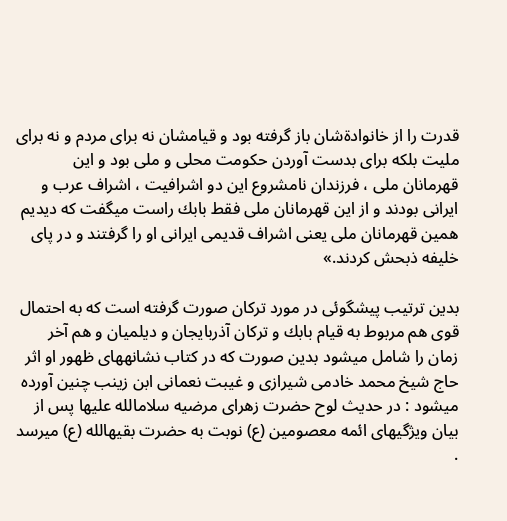قدرت را از خانوادةشان باز گرفته بود و قیامشان نه برای مردم و نه برای ملیت بلكه برای بدست آوردن حكومت محلی و ملی بود و این قهرمانان ملی ، فرزندان نامشروع این دو اشرافیت ، اشراف عرب و ایرانی بودند و از این قهرمانان ملی فقط بابك راست میگفت كه دیدیم همین قهرمانان ملی یعنی اشراف قدیمی ایرانی او را گرفتند و در پای خلیفه ذبحش كردند.»

بدین ترتیب پیشگوئی در مورد تركان صورت گرفته است كه به احتمال قوی هم مربوط به قیام بابك و تركان آذربایجان و دیلمیان و هم آخر زمان را شامل میشود بدین صورت كه در كتاب نشانههای ظهور او اثر حاج شیخ محمد خادمی شیرازی و غیبت نعمانی ابن زینب چنین آورده میشود : در حدیث لوح حضرت زهرای مرضیه سلامالله علیها پس از بیان ویژگیهای ائمه معصومین (ع) نوبت به حضرت بقیهالله (ع) میرسد .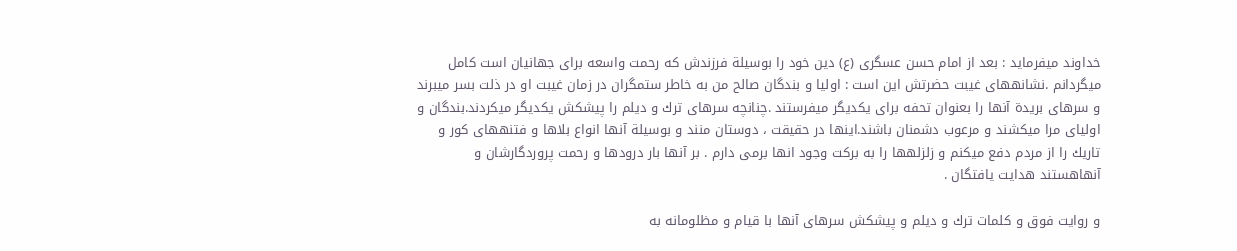خداوند میفرماید : بعد از امام حسن عسگری (ع) دین خود را بوسیلة فرزندش كه رحمت واسعه برای جهانیان است كامل میگردانم .نشانههای غیبت حضرتش این است : اولیا و بندگان صالح من به خاطر ستمگران در زمان غیبت او در ذلت بسر میبرند و سرهای بریدة آنها را بعنوان تحفه برای یكدیگر میفرستند .چنانچه سرهای ترك و دیلم را پیشكش یكدیگر میكردند.بندگان و اولیای مرا میكشند و مرعوب دشمنان باشند.اینها در حقیقت ، دوستان منند و بوسیلة آنها انواع بلاها و فتنههای كور و تاریك را از مردم دفع میكنم و زلزلهها را به بركت وجود انها برمی دارم . بر آنها بار درودها و رحمت پروردگارشان و آنهاهستند هدایت یافتگان .

و روایت فوق و كلمات ترك و دیلم و پیشكش سرهای آنها با قیام و مظلومانه به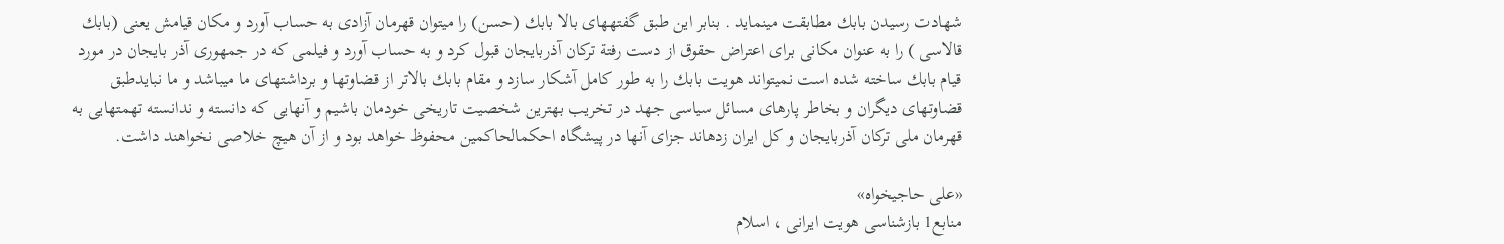شهادت رسیدن بابك مطابقت مینماید . بنابر این طبق گفتههای بالا بابك (حسن) را میتوان قهرمان آزادی به حساب آورد و مكان قیامش یعنی (بابك قالاسی ) را به عنوان مكانی برای اعتراض حقوق از دست رفتة تركان آذربایجان قبول كرد و به حساب آورد و فیلمی كه در جمهوری آذر بایجان در مورد قیام بابك ساخته شده است نمیتواند هویت بابك را به طور كامل آشكار سازد و مقام بابك بالاتر از قضاوتها و برداشتهای ما میباشد و ما نبایدطبق قضاوتهای دیگران و بخاطر پارهای مسائل سیاسی جهد در تخریب بهترین شخصیت تاریخی خودمان باشیم و آنهایی كه دانسته و ندانسته تهمتهایی به قهرمان ملی تركان آذربایجان و كل ایران زدهاند جزای آنها در پیشگاه احكمالحاكمین محفوظ خواهد بود و از آن هیچ خلاصی نخواهند داشت.

«علی حاجیخواه»
منابع1 بازشناسی هویت ایرانی ، اسلام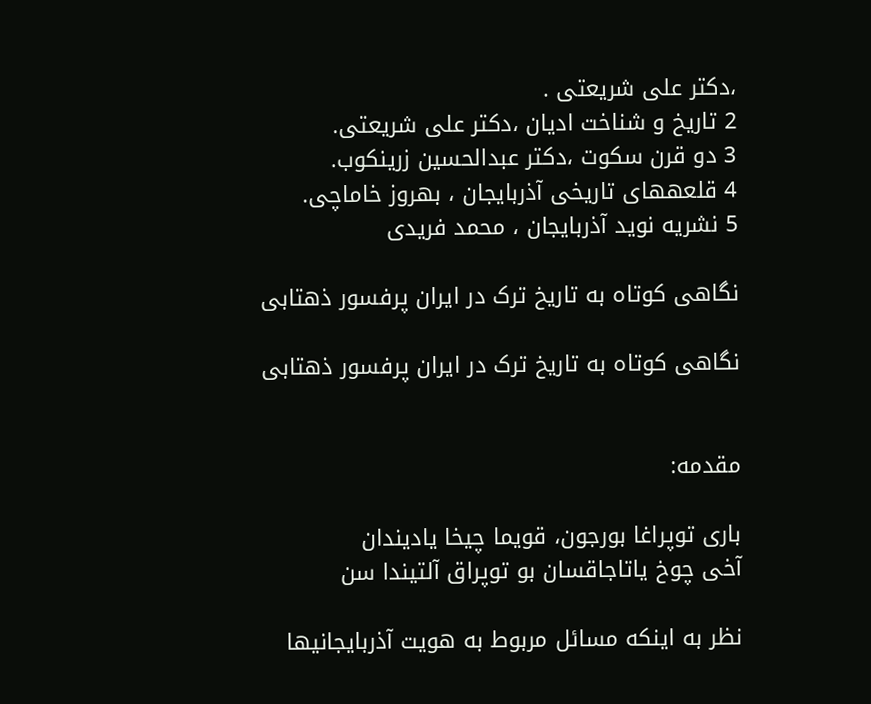،دكتر علی شریعتی .
2 تاریخ و شناخت ادیان ،دكتر علی شریعتی.
3 دو قرن سكوت ،دكتر عبدالحسین زرینكوب.
4 قلعههای تاریخی آذربایجان ، بهروز خاماچی.
5 نشریه نوید آذربایجان ، محمد فریدی

نگاهی کوتاه به تاریخ ترک در ایران پرفسور ذهتابی

نگاهی کوتاه به تاریخ ترک در ایران پرفسور ذهتابی


مقدمه:

باری توپراغا بورجون، قویما چیخا یادیندان
آخی چوخ یاتاجاقسان بو توپراق آلتیندا سن

نظر به اینکه مسائل مربوط به هویت آذربایجانیها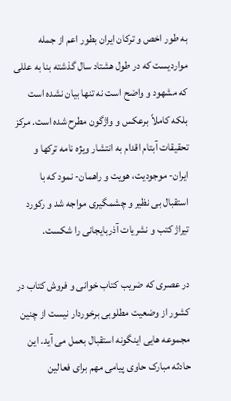به طور اخص و ترکان ایران بطور اعم از جمله مواردیست که در طول هشتاد سال گذشته بنا به عللی که مشهود و واضح است نه تنها بیان نشده است بلکه کاملاً برعکس و واژگون مطرح شده است. مرکز تحقیقات آبتام اقدام به انتشار ویژه نامه ترکها و ایران- موجودیت، هویت و راهمان- نمود که با استقبال بی نظیر و چشمگیری مواجه شد و رکورد تیراژ کتب و نشریات آذربایجانی را شکست.

در عصری که ضریب کتاب خوانی و فروش کتاب در کشور از وضعیت مطلوبی برخوردار نیست از چنین مجموعه هایی اینگونه استقبال بعمل می آید. این حادثه مبارک حاوی پیامی مهم برای فعالین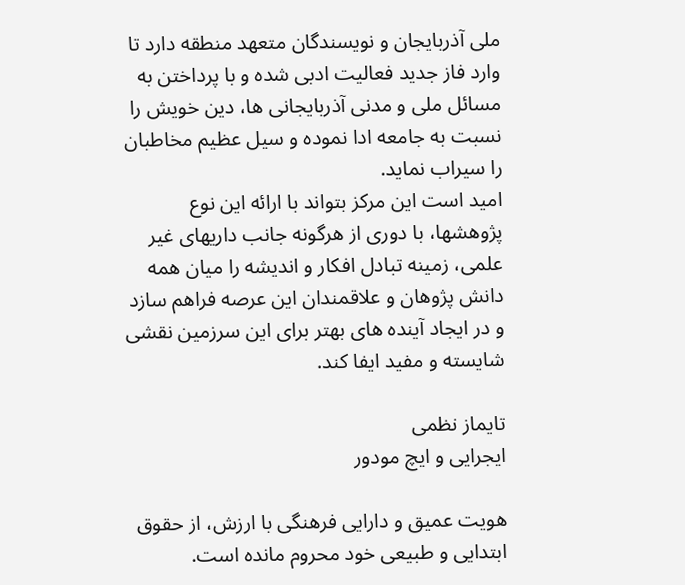ملی آذربایجان و نویسندگان متعهد منطقه دارد تا وارد فاز جدید فعالیت ادبی شده و با پرداختن به مسائل ملی و مدنی آذربایجانی ها، دین خویش را نسبت به جامعه ادا نموده و سیل عظیم مخاطبان را سیراب نماید.
امید است این مرکز بتواند با ارائه این نوع پژوهشها، با دوری از هرگونه جانب داریهای غیر علمی، زمینه تبادل افکار و اندیشه را میان همه دانش پژوهان و علاقمندان این عرصه فراهم سازد و در ایجاد آینده های بهتر برای این سرزمین نقشی شایسته و مفید ایفا کند.

تایماز نظمی
ایجرایی و ایچ مودور

هویت عمیق و دارایی فرهنگی با ارزش، از حقوق ابتدایی و طبیعی خود محروم مانده است.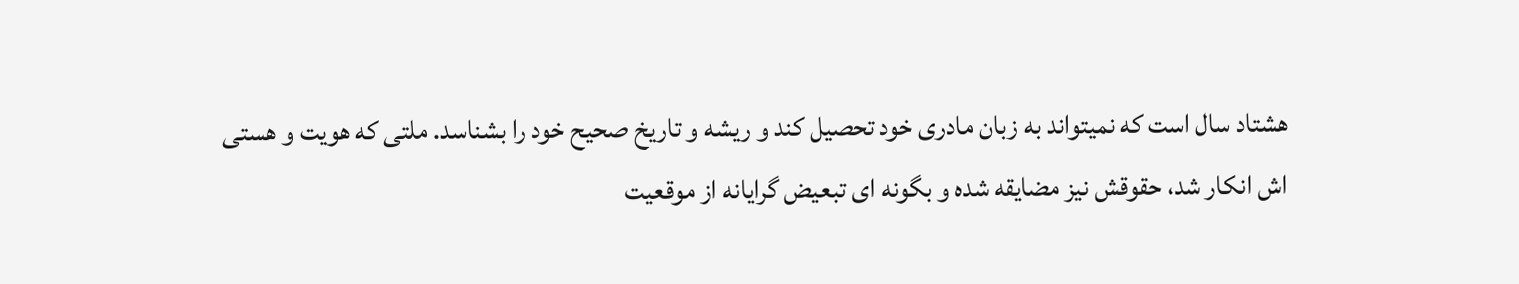هشتاد سال است که نمیتواند به زبان مادری خود تحصیل کند و ریشه و تاریخ صحیح خود را بشناسد. ملتی که هویت و هستی اش انکار شد، حقوقش نیز مضایقه شده و بگونه ای تبعیض گرایانه از موقعیت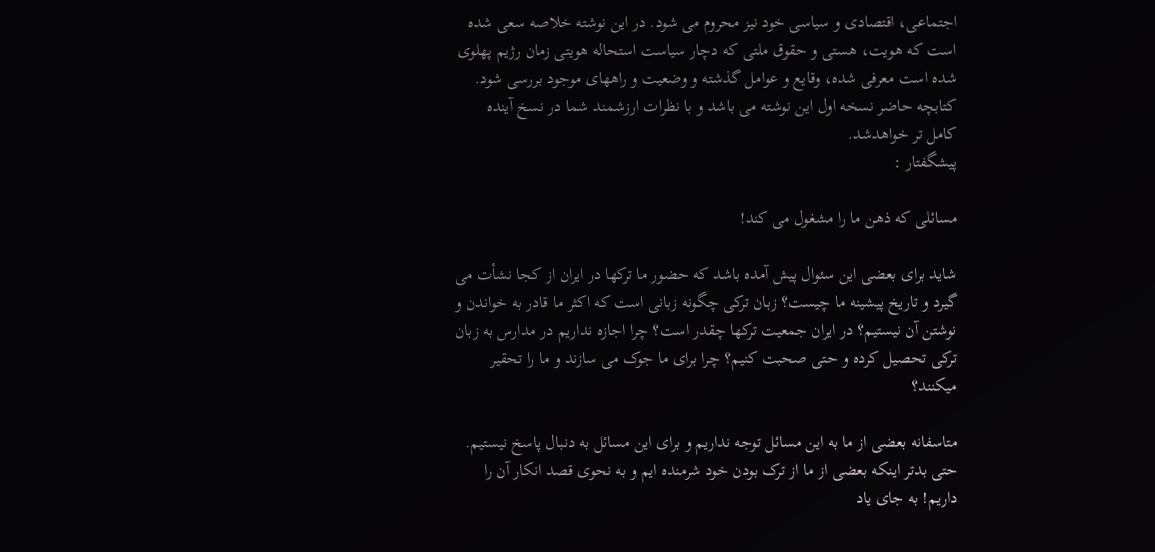اجتماعی، اقتصادی و سیاسی خود نیز محروم می شود. در این نوشته خلاصه سعی شده است که هویت، هستی و حقوق ملتی که دچار سیاست استحاله هویتی زمان رژیم پهلوی شده است معرفی شده، وقایع و عوامل گذشته و وضعیت و راههای موجود بررسی شود. کتابچه حاضر نسخه اول این نوشته می باشد و با نظرات ارزشمند شما در نسخ آینده کامل تر خواهدشد.
پیشگفتار :

مسائلی که ذهن ما را مشغول می کند!

شاید برای بعضی این سئوال پیش آمده باشد که حضور ما ترکها در ایران از کجا نشأت می گیرد و تاریخ پیشینه ما چیست؟ زبان ترکی چگونه زبانی است که اکثر ما قادر به خواندن و نوشتن آن نیستیم؟ در ایران جمعیت ترکها چقدر است؟ چرا اجازه نداریم در مدارس به زبان ترکی تحصیل کرده و حتی صحبت کنیم؟ چرا برای ما جوک می سازند و ما را تحقیر میکنند؟

متاسفانه بعضی از ما به این مسائل توجه نداریم و برای این مسائل به دنبال پاسخ نیستیم. حتی بدتر اینکه بعضی از ما از ترک بودن خود شرمنده ایم و به نحوی قصد انکار آن را داریم! به جای یاد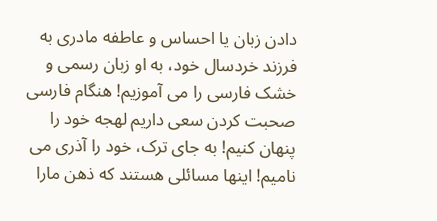دادن زبان یا احساس و عاطفه مادری به فرزند خردسال خود، به او زبان رسمی و خشک فارسی را می آموزیم! هنگام فارسی صحبت کردن سعی داریم لهجه خود را پنهان کنیم! به جای ترک، خود را آذری می نامیم! اینها مسائلی هستند که ذهن مارا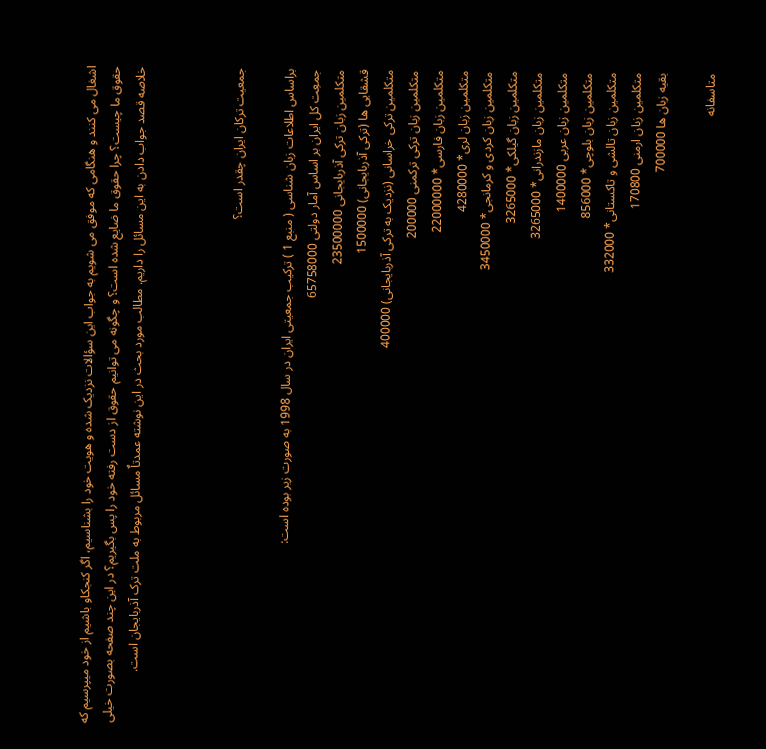اشغال می کنند و هنگامی که موفق می شویم به جواب این سؤالات نزدیک شده و هویت خود را بشناسیم، اگر کنجکاو باشیم از خود میپرسیم که حقوق ما چیست؟ چرا حقوق ما ضایع شده است؟ و چگونه می توانیم حقوق از دست رفته خود را پس بگیریم؟ در این چند صفحه بصورت خیلی خلاصه قصد جواب دادن به این مسائل را داریم. مطالب مورد بحث در این نوشته عمدتاٌ مسائل مربوط به ملت ترک آذربایجان است.



جمعیت ترکان ایران چقدر است؟

براساس اطلاعات زبان شناسی ( منبع 1 ) ترکیب جمعیتی ایران در سال 1998 به صورت زیر بوده است:
جمعِت کل ایران بر اساس آمار دولتی 65758000
متکلمین زبان ترکی آذربایجانی 23500000
قشقایی ها (ترکی آذربایجانی) 1500000
متکلمین ترکی خراسانی (نزدیک به ترکی آذربایجانی) 400000
متکلمین زبان ترکی ترکمنی 200000
متکلمین زبان فارسی* 22000000
متکلمین زبان لری* 4280000
متکلمین زبان کردی و کرمانجی* 3450000
متکلمین زبان گیلکی* 3265000
متکلمین زبان مازندرانی* 3265000
متکلمین زبان عربی 1400000
متکلمین زبان بلوچی* 856000
متکلمین زبان تالشی و تاکستانی* 332000
متکلمین زبان ارمنی 170800
بقیه زبان ها 700000

متاسفانه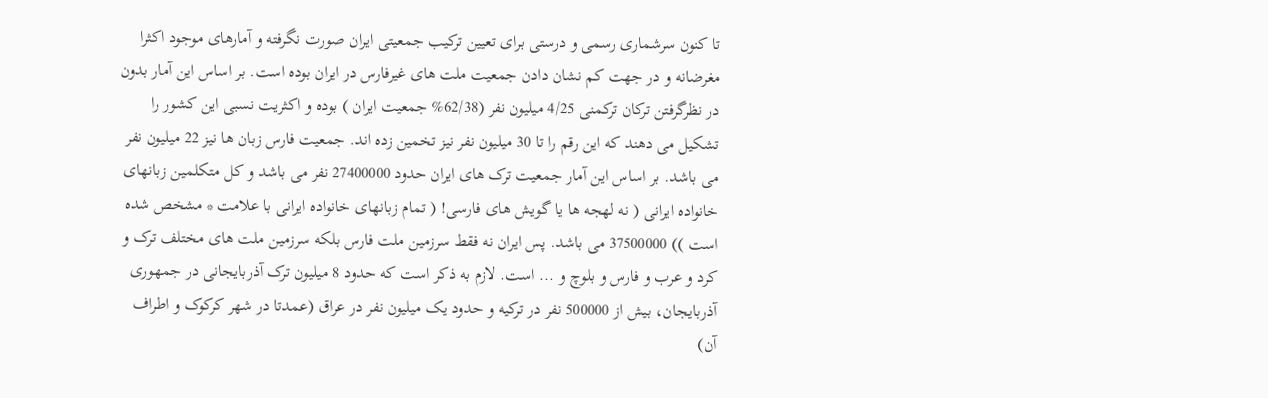تا کنون سرشماری رسمی و درستی برای تعیین ترکیب جمعیتی ایران صورت نگرفته و آمارهای موجود اکثرا مغرضانه و در جهت کم نشان دادن جمعیت ملت های غیرفارس در ایران بوده است. بر اساس این آمار بدون در نظرگرفتن ترکان ترکمنی 4/25 میلیون نفر (62/38% جمعیت ایران ) بوده و اکثریت نسبی این کشور را تشکیل می دهند که این رقم را تا 30 میلیون نفر نیز تخمین زده اند. جمعیت فارس زبان ها نیز 22 میلیون نفر می باشد. بر اساس این آمار جمعیت ترک های ایران حدود 27400000 نفر می باشد و کل متکلمین زبانهای خانواده ایرانی ( نه لهجه ها یا گویش های فارسی! ( تمام زبانهای خانواده ایرانی با علامت * مشخص شده است )) 37500000 می باشد. پس ایران نه فقط سرزمین ملت فارس بلکه سرزمین ملت های مختلف ترک و کرد و عرب و فارس و بلوچ و ... است. لازم به ذکر است که حدود 8 میلیون ترک آذربایجانی در جمهوری آذربایجان، بیش از 500000 نفر در ترکیه و حدود یک میلیون نفر در عراق (عمدتا در شهر کرکوک و اطراف آن)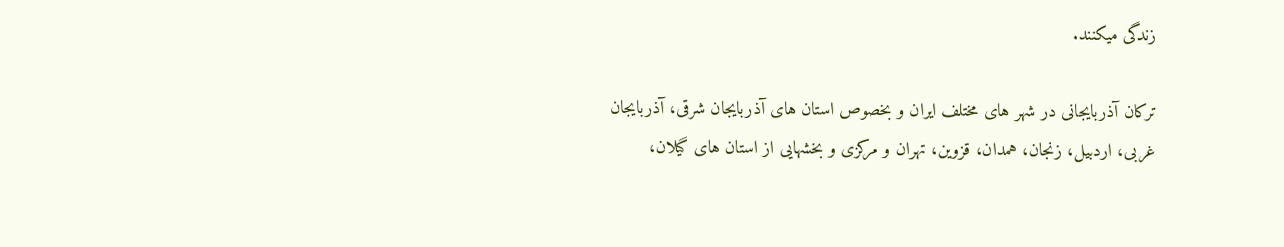زندگی میکنند.

ترکان آذربایجانی در شهر های مختلف ایران و بخصوص استان های آذربایجان شرقی، آذربایجان غربی، اردبیل، زنجان، همدان، قزوین، تهران و مرکزی و بخشهایی از استان های گیلان،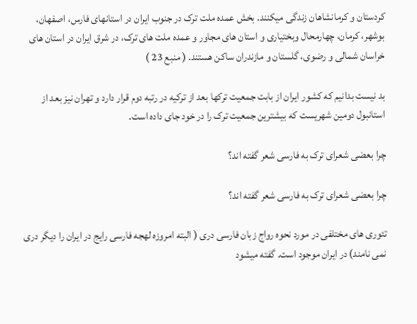کردستان و کرمانشاهان زندگی میکنند. بخش عمده ملت ترک در جنوب ایران در استانهای فارس، اصفهان، بوشهر، کرمان، چهارمحال وبختیاری و استان های مجاور و عمده ملت های ترک، در شرق ایران در استان های خراسان شمالی و رضوی، گلستان و مازندران ساکن هستند. ( منبع 23 )

بد نیست بدانیم که کشور ایران از بابت جمعیت ترکها بعد از ترکیه در رتبه دوم قرار دارد و تهران نیز بعد از استانبول دومین شهریست که بیشترین جمعیت ترک را در خود جای داده است.

چرا بعضی شعرای ترک به فارسی شعر گفته اند؟

چرا بعضی شعرای ترک به فارسی شعر گفته اند؟

تئوری های مختلفی در مورد نحوه رواج زبان فارسی دری ( البته امروزه لهجه فارسی رایج در ایران را دیگر دری نمی نامند) در ایران موجود است. گفته میشود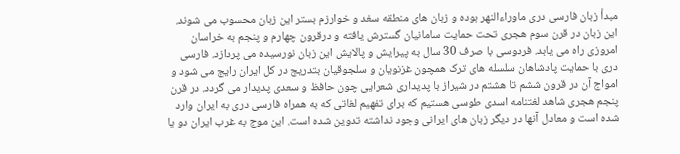مبدأ زبان فارسی دری ماوراءالنهر بوده و زبان های منطقه سغد و خوارزم بستر این زبان محسوب می شوند. این زبان در قرن سوم هجری تحت حمایت سامانیان گسترش یافته و درقرون چهارم و پنجم به خراسان امروزی راه می یابد. فردوسی با صرف 30 سال به پیرایش و پالایش این زبان نورسیده می پردازد. فارسی دری با حمایت پادشاهان سلسله های ترک همچون غزنویان و سلجوقیان بتدریج در کل ایران رایج می شود و امواج آن در قرون ششم تا هشتم در شیراز با پدیداری شعرایی چون حافظ و سعدی پدیدار می گردد. در قرن پنجم هجری شاهد لغتنامه اسدی طوسی هستیم که برای تفهیم لغاتی که به همراه فارسی دری به ایران وارد شده است و معادل آنها در دیگر زبان های ایرانی وجود نداشته تدوین شده است. این موج به غرب ایران دو یا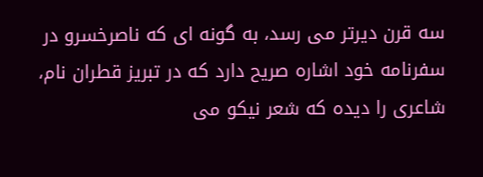سه قرن دیرتر می رسد، به گونه ای که ناصرخسرو در سفرنامه خود اشاره صریح دارد که در تبریز قطران نام، شاعری را دیده که شعر نیکو می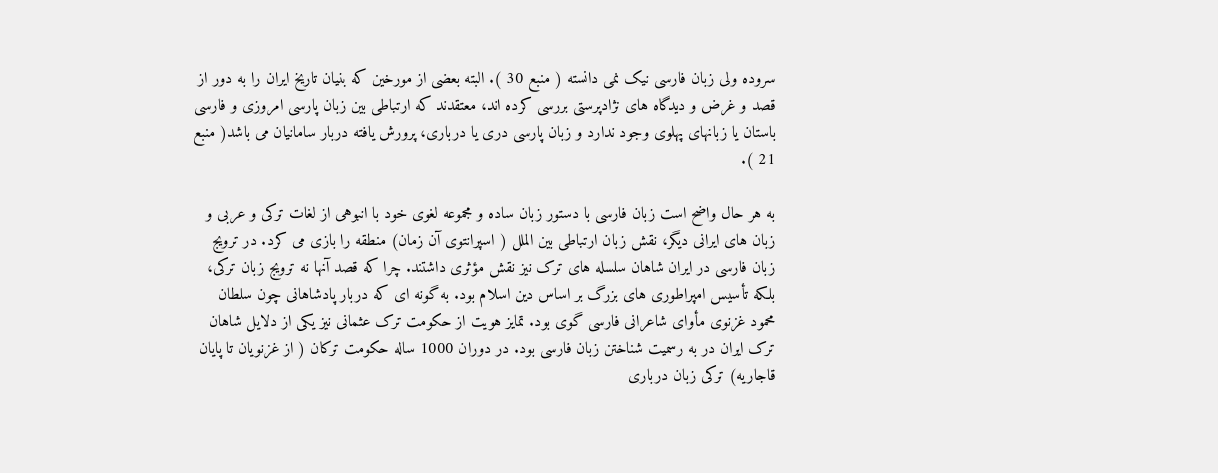سروده ولی زبان فارسی نیک نمی دانسته ( منبع 30 ). البته بعضی از مورخین که بنیان تاریخ ایران را به دور از قصد و غرض و دیدگاه های نژادپرستی بررسی کرده اند، معتقدند که ارتباطی بین زبان پارسی امروزی و فارسی باستان یا زبانهای پهلوی وجود ندارد و زبان پارسی دری یا درباری، پرورش یافته دربار سامانیان می باشد( منبع 21 ).

به هر حال واضح است زبان فارسی با دستور زبان ساده و مجموعه لغوی خود با انبوهی از لغات ترکی و عربی و زبان های ایرانی دیگر، نقش زبان ارتباطی بین الملل ( اسپرانتوی آن زمان) منطقه را بازی می کرد. در ترویج زبان فارسی در ایران شاهان سلسله های ترک نیز نقش مؤثری داشتند. چرا که قصد آنها نه ترویج زبان ترکی، بلکه تأسیس امپراطوری های بزرگ بر اساس دین اسلام بود. به گونه ای که دربار پادشاهانی چون سلطان محمود غزنوی مأوای شاعرانی فارسی گوی بود. تمایز هویت از حکومت ترک عثمانی نیز یکی از دلایل شاهان ترک ایران در به رسمیت شناختن زبان فارسی بود. در دوران 1000 ساله حکومت ترکان ( از غزنویان تا پایان قاجاریه) ترکی زبان درباری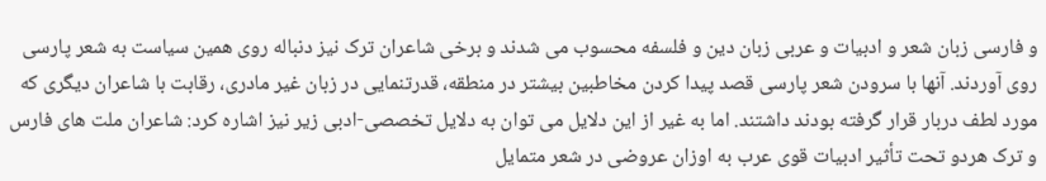و فارسی زبان شعر و ادبیات و عربی زبان دین و فلسفه محسوب می شدند و برخی شاعران ترک نیز دنباله روی همین سیاست به شعر پارسی روی آوردند. آنها با سرودن شعر پارسی قصد پیدا کردن مخاطبین بیشتر در منطقه، قدرتنمایی در زبان غیر مادری، رقابت با شاعران دیگری که مورد لطف دربار قرار گرفته بودند داشتند. اما به غیر از این دلایل می توان به دلایل تخصصی-ادبی زیر نیز اشاره کرد: شاعران ملت های فارس و ترک هردو تحت تأثیر ادبیات قوی عرب به اوزان عروضی در شعر متمایل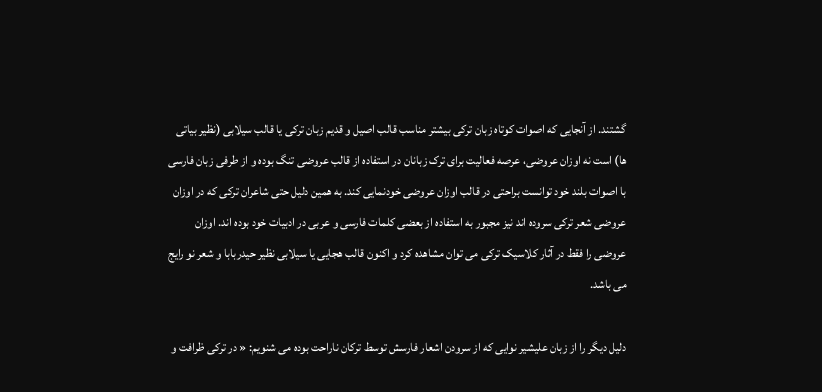گشتند. از آنجایی که اصوات کوتاه زبان ترکی بیشتر مناسب قالب اصیل و قدیم زبان ترکی یا قالب سیلابی (نظیر بیاتی ها) است نه اوزان عروضی، عرصه فعالیت برای ترک زبانان در استفاده از قالب عروضی تنگ بوده و از طرفی زبان فارسی با اصوات بلند خود توانست براحتی در قالب اوزان عروضی خودنمایی کند. به همین دلیل حتی شاعران ترکی که در اوزان عروضی شعر ترکی سروده اند نیز مجبور به استفاده از بعضی کلمات فارسی و عربی در ادبیات خود بوده اند. اوزان عروضی را فقط در آثار کلاسیک ترکی می توان مشاهده کرد و اکنون قالب هجایی یا سیلابی نظیر حیدربابا و شعر نو رایج می باشد.

دلیل دیگر را از زبان علیشیر نوایی که از سرودن اشعار فارسش توسط ترکان ناراحت بوده می شنویم: « در ترکی ظرافت و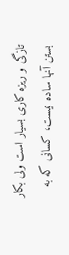تازگی و ریزه کاری بسیار است ولی بکار بستن آنها ساده نیست، کسانی که به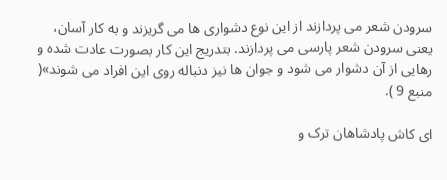سرودن شعر می پردازند از این نوع دشواری ها می گریزند و به کار آسان، یعنی سرودن شعر پارسی می پردازند. بتدریج این کار بصورت عادت شده و رهایی از آن دشوار می شود و جوان ها نیز دنباله روی این افراد می شوند»( منبع 9 ).

ای کاش پادشاهان ترک و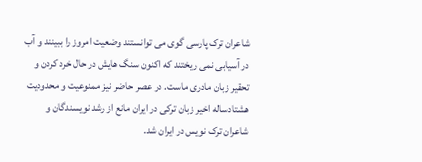شاعران ترک پارسی گوی می توانستند وضعیت امروز را ببینند و آب در آسیابی نمی ریختند که اکنون سنگ هایش در حال خرد کردن و تحقیر زبان مادری ماست. در عصر حاضر نیز ممنوعیت و محدودیت هشتادساله اخیر زبان ترکی در ایران مانع از رشد نویسندگان و شاعران ترک نویس در ایران شد.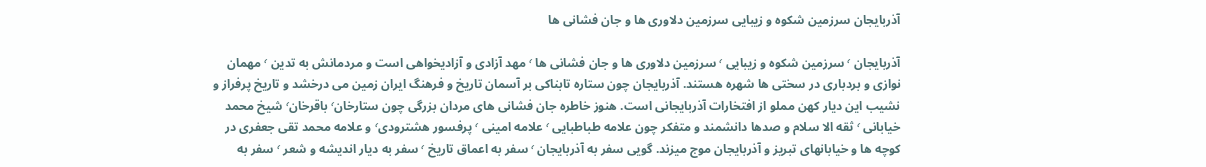آذربایجان سرزمین شکوه و زیبایی سرزمین دلاوری ها و جان فشانی ها

آذربایجان ٬ سرزمین شکوه و زیبایی ٬ سرزمین دلاوری ها و جان فشانی ها ٬ مهد آزادی و آزادیخواهی است و مردمانش به تدین ٬ مهمان نوازی و بردباری در سختی ها شهره هستند. آذربایجان چون ستاره تابناکی بر آسمان تاریخ و فرهنگ ایران زمین می درخشد و تاریخ پرفراز و نشیب این دیار کهن مملو از افتخارات آذربایجانی است. هنوز خاطره جان فشانی های مردان بزرگی چون ستارخان٬ باقرخان٬ شیخ محمد خیابانی ٬ ثقه الا سلام و صدها دانشمند و متفکر چون علامه طباطبایی ٬ علامه امینی ٬ پرفسور هشترودی٬ و علامه محمد تقی جعفری در کوچه ها و خیابانهای تبریز و آذربایجان موج میزند. گویی سفر به آذربایجان ٬ سفر به اعماق تاریخ ٬ سفر به دیار اندیشه و شعر ٬ سفر به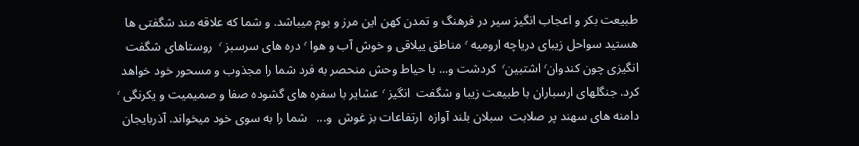طبیعت بکر و اعجاب انگیز سیر در فرهنگ و تمدن کهن این مرز و بوم میباشد. و شما که علاقه مند شگفتی ها هستید سواحل زیبای دریاچه ارومیه ٬ مناطق ییلاقی و خوش آب و هوا ٬ دره های سرسبز ٬  روستاهای شگفت انگیزی چون کندوان٬ اشتبین٬  کردشت و... با حیاط وحش منحصر به فرد شما را مجذوب و مسحور خود خواهد کرد. جنگلهای ارسباران با طبیعت زیبا و شگفت  انگیز ٬ عشایر با سفره های گشوده صفا و صمیمیت و یکرنگی ٬ دامنه های سهند پر صلابت  سبلان بلند آوازه  ارتفاعات بز غوش  و...   شما را به سوی خود میخواند. آذربایجان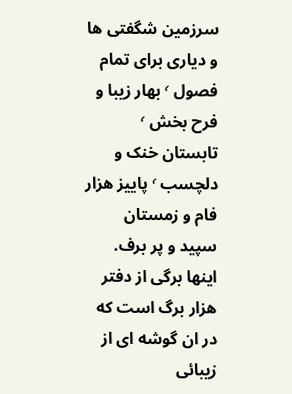سرزمین شگفتی ها و دیاری برای تمام فصول ٬ بهار زیبا و فرح بخش ٬ تابستان خنک و دلچسب ٬ پاییز هزار فام و زمستان سپید و پر برف. اینها برگی از دفتر هزار برگ است که در ان گوشه ای از زیبائی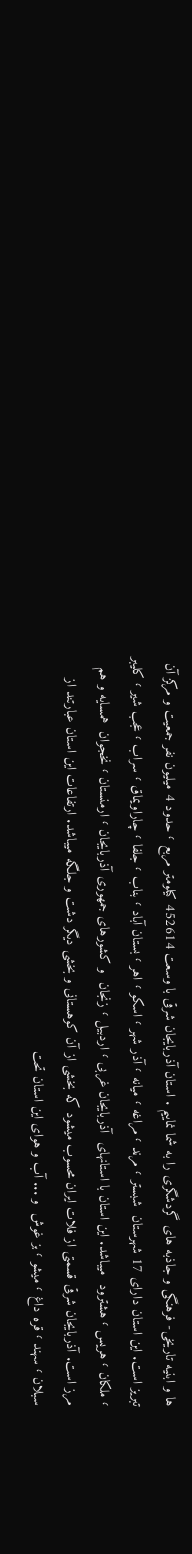ها و ابنیه تاریخی- فرهنگی و جاذبه های گردشگری را به شما نماییم . استان آذربایجان شرقی با وسعت 452614 کیلومتر مربع ٬ حدود 4 میلیون نفر جمعیت و مرکز آن تبریز است. این استان دارای 17 شهرستان  شبستر ٬ مرند ٬ مراغه ٬ میانه ٬ آذر شهر ٬ اسکو ٬ اهر ٬ بستان آباد ٬ بناب ٬ جلفا ٬ چاراویماق ٬ سراب ٬ عجب شیر ٬ کلیبر ٬ ملکان ٬ هریس ٬ هشترود  میباشد. این استان با استانهای  آذربایجان غربی ٬ اردبیل ٬ زنجان  و کشورهای جمهوری آذربایجان ٬ ارمنستان ٬ نخجوان  همسایه و هم مرز است. آذربایجان شرقی قسمتی از فلات ایران محسوب میشود که بخشی از آن کوهستانی و بخشی دیگر دشت و جلگه میباشد. ارتفاعات این استان عبارتند از سبلان ٬ سهند ٬ قره داغ ٬ میشو ٬ بز غوش  و ... آب و هوای این استان تحت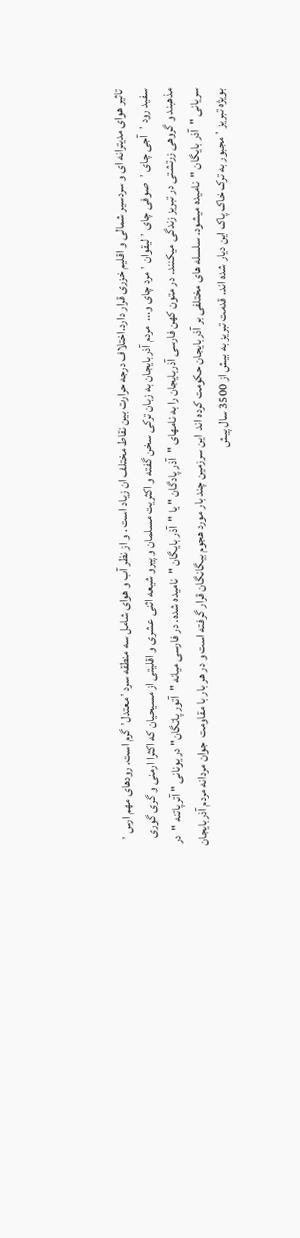تاثیر هوای مدیترانه ای و سردسیر شمالی و اقلیم خزری قرار دارد.اختلاف درجه حرارت بین نقاط مختلف ان زیاد است . و از نظر آب و هوای شامل سه منطقه سرد ٬معتدل٬ گرم است. رودهای مهم ارس ٬ سفید رود ٬  آجی چای ٬  صوفی چای ٬ لیقوان ٬ مرد چای و...  مردم آذربایجان به زبان ترکی سخن گفته و اکثریت مسلمان و پیرو شیعه اثنی عشری و اقلیتی از مسیحیان که اکثرا ارمنی و گری گوری مذهبند و گروهی زرتشتی در تبریز زندگی میکنند. در متون کهن فارسی آذربایجان را به نامهای "آذر پادگان " یا "آذر بایگان "  نامیده شده. در فارسی میانه "آتور پاتگان" در یونانی " آترپاتنه "  در سریانی "آذر بایگان "  نامیده میشود. سلسله های مختلفی بر آذربایجان حکومت کرده اند  این سرزمین چند بار مورد هجوم بیگانگان قرار گرفته است و در هر بار با مقاومت  جوان مردانه مردم آذربایجان بویژه تبریز ٬ مجبور به ترک خاک پاک این دیار شده اند. قدمت تبریز به بیش از 3500 سال پیش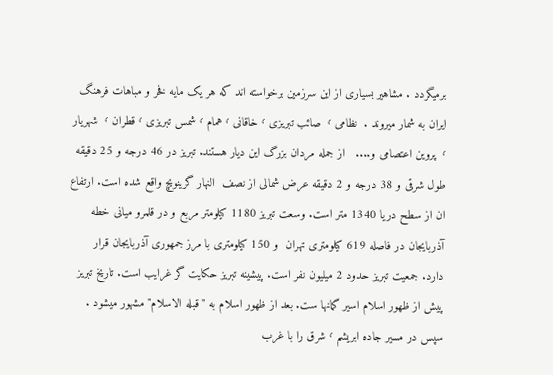برمیگردد . مشاهیر بسیاری از این سرزمین برخواسته اند که هر یک مایه فخر و مباهات فرهنگ ایران به شمار میروند .  نظامی ٬  صائب تبریزی ٬ خاقانی ٬ همام ٬ شمس تبریزی ٬ قطران ٬  شهریار ٬  پروین اعتصامی و....   از جمله مردان بزرگ این دیار هستند. تبریز در 46 درجه و 25 دقیقه طول شرقی و 38 درجه و 2 دقیقه عرض شمالی از نصف  النهار گرینویچ واقع شده است. ارتفاع ان از سطح دریا 1340 متر است. وسعت تبریز 1180 کیلومتر مربع و در قلمرو میانی خطه آذربایجان در فاصله 619 کیلومتری تهران  و 150 کیلومتری با مرز جمهوری آذربایجان قرار دارد. جمعیت تبریز حدود 2 میلیون نفر است. پیشینه تبریز حکایت گر غرایب است. تاریخ تبریز پیش از ظهور اسلام اسیر گمانها ست. بعد از ظهور اسلام به "قبله الاسلام" مشهور میشود . سپس در مسیر جاده ابریشم ٬ شرق را با غرب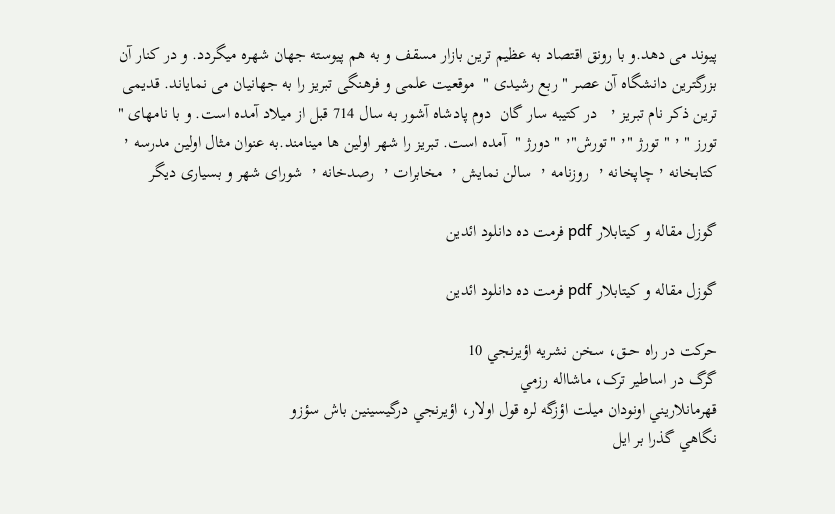پیوند می دهد.و با رونق اقتصاد به عظیم ترین بازار مسقف و به هم پیوسته جهان شهره میگردد. و در کنار آن بزرگترین دانشگاه آن عصر " ربع رشیدی "  موقعیت علمی و فرهنگی تبریز را به جهانیان می نمایاند. قدیمی ترین ذکر نام تبریز ٬   در کتیبه سار گان  دوم پادشاه آشور به سال 714 قبل از میلاد آمده است. و با نامهای " تورز " ٬ "تورژ "٬ "تورش"٬ "دورژ "  آمده است. تبریز را شهر اولین ها مینامند.به عنوان مثال اولین مدرسه ٬ کتابخانه ٬ چاپخانه ٬  روزنامه ٬  سالن نمایش ٬  مخابرات ٬  رصدخانه ٬  شورای شهر و بسیاری دیگر

گوزل مقاله و کیتابلار pdf فرمت ده دانلود ائدین

گوزل مقاله و کیتابلار pdf فرمت ده دانلود ائدین

حرکت در راه حــق، سخن نشريه اؤيرنجي 10
گرگ در اساطير ترک، ماشااله رزمي
قهرمانلاريني اونودان ميلت اؤزگه لره قول اولار، اؤيرنجي درگيسينين باش سؤزو
نگاهي گذرا بر ايل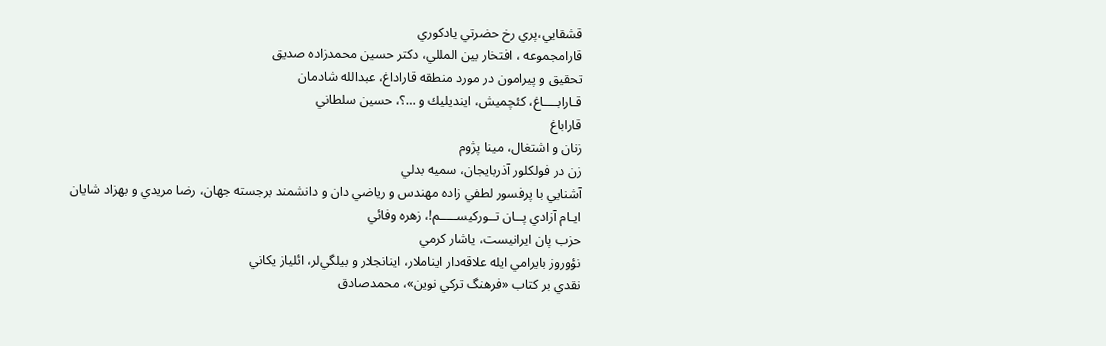قشقايي،پري رخ حضرتي يادکوري
قارامجموعه ، افتخار بين المللي، دكتر حسين محمدزاده صديق
تحقيق و پيرامون در مورد منطقه قاراداغ، عبدالله شادمان
قـارابــــاغ، كئچميش، اينديليك و …؟، حسين سلطاني
قاراباغ
زنان و اشتغال، مينا پژوم
زن در فولكلور آذربايجان، سميه بدلي
آشنايي با پرفسور لطفي زاده مهندس و رياضي دان و دانشمند برجسته جهان، رضا مريدي و بهزاد شايان
ايـام آزادي پــان تــوركيســـــم!، زهره وفائي
حزب پان ايرانيست، ياشار کرمي
نؤوروز بايرامي ايله علاقه‌دار ايناملار، اينانجلار و بيلگي‌لر، ائلياز يکاني
نقدي بر كتاب «فرهنگ تركي نوين»، محمدصادق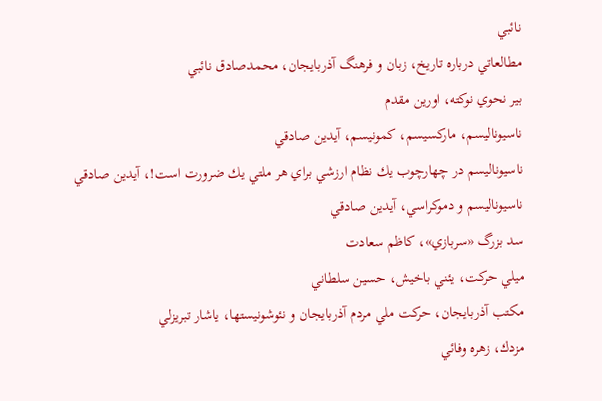نائبي
مطالعاتي درباره تاريخ، زبان و فرهنگ آذربايجان، محمدصادق نائبي
بير نحوي نوكته، اورين مقدم
ناسيوناليسم، ماركسيسم، كمونيسم، آيدين صادقي
ناسيوناليسم در چهارچوب يك نظام ارزشي براي هر ملتي يك ضرورت است!، آيدين صادقي
ناسيوناليسم و دموکراسي، آيدين صادقي
سد بزرگ «سربازي»، كاظم سعادت
ميلي حركت، يئني باخيش، حسين سلطاني
مکتب آذربايجان، حرکت ملي مردم آذربايجان و نئوشونيستها، ياشار تبريزلي
مزدك‌، زهره‌ وفائي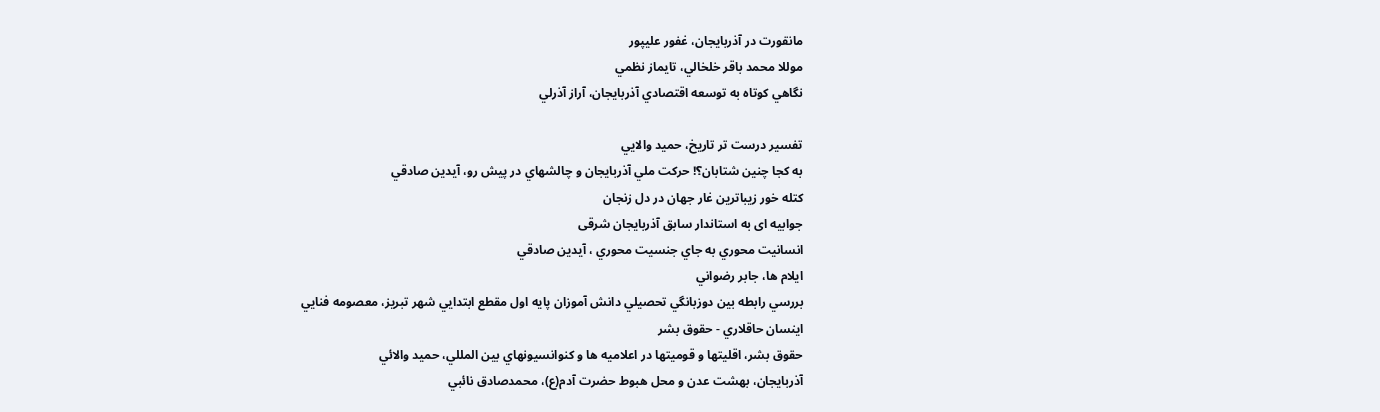مانقورت در آذربايجان، غفور عليپور
موللا محمد باقر خلخالي، تايماز نظمي
نگاهي کوتاه به توسعه اقتصادي آذربايجان، آراز آذرلي

تفسير درست تر تاريخ، حميد والايي
به کجا چنين شتابان؟! حرکت ملي آذربايجان و چالشهاي در پيش رو، آيدين صادقي
كتله خور زيباترين غار جهان در دل زنجان
جوابیه ای به استاندار سابق آذربایجان شرقی
انسانيت محوري به جاي جنسيت محوري ، آيدين صادقي
ايلام ها، جابر رضواني
بررسي رابطه بين دوزبانگي تحصيلي دانش آموزان پايه اول مقطع ابتدايي شهر تبريز، معصومه فنايي
اينسان حاقلاري - حقوق بشر
حقوق بشر، اقليتها و قوميتها در اعلاميه ها و کنوانسيونهاي بين المللي، حميد والائي
آذربايجان، بهشت عدن و محل هبوط حضرت آدم(ع)، محمدصادق نائبي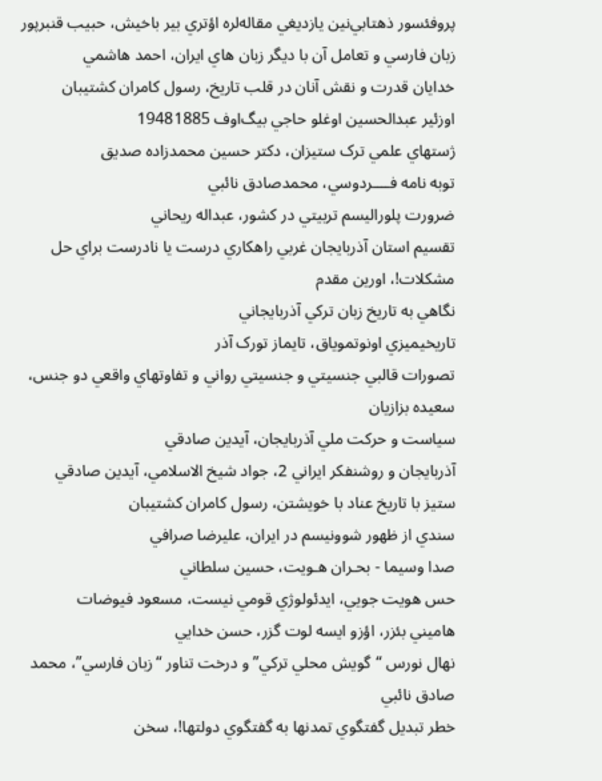پروفئسور ذهتابي‌نين يازديغي مقاله‌لره اؤتري بير باخيش، حبيب قنبرپور
زبان فارسي و تعامل آن با ديگر زبان هاي ايران، احمد هاشمي
خدايان قدرت و نقش آنان در قلب تاريخ، رسول كامران كشتيبان
اوزئير عبدالحسين اوغلو حاجي بيگ‌‌اوف 19481885
ژستهاي علمي ترک ستيزان، دکتر حسين محمدزاده صديق
توبه نامه فــــردوسي، محمدصادق نائبي
ضرورت پلوراليسم تربيتي در كشور، عبداله ريحاني
تقسيم استان آذربايجان غربي راهكاري درست يا نادرست براي حل مشكلات!، اورين مقدم
نگاهي به تاريخ زبان تركي آذربايجاني
تاريخيميزي اونوتموياق، تايماز تورک آذر
تصورات قالبي جنسيتي و جنسيتي رواني و تفاوتهاي واقعي دو جنس، سعيده بزازيان
سياست و حرکت ملي آذربايجان، آيدين صادقي
آذربايجان و روشنفكر ايراني 2، جواد شيخ الاسلامي، آيدين صادقي
ستيز با تاريخ عناد با خويشتن، رسول كامران كشتيبان
سندي از ظهور شوونيسم در ايران، عليرضا صرافي
صدا وسيما - بحـران هـويت، حسين سلطاني
حس هويت جويي، ايدئولوژي قومي نيست، مسعود فيوضات
هاميني بئزر، اؤزو ايسه لوت گزر، حسن خدايي
نهال نورس “گويش محلي ترکي” و درخت تناور “زبان فارسي”، محمد صادق نائبي
خطر تبديل گفتگوي تمدنها به گفتگوي دولتها!، سخن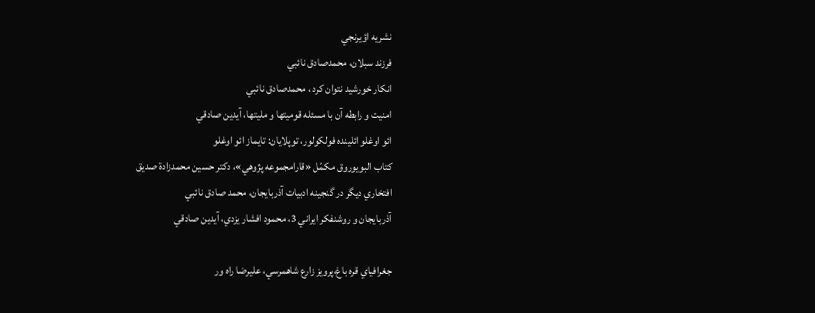نشريه اؤيرنجي
فرزند سبلان، محمدصادق نائبي
انكار خورشيد نتوان كرد ، محمدصادق نائبي
امنيت و رابطه آن با مسئله قوميتها و مليتها، آيدين صادقي
ائو اوغلو ائلينده فولکولور، توپلايان: تايماز ائو اوغلو
كتاب البويوروق مكمّل «قارامجموعه پژوهي»، دكتر حسين محمدزادة صديق
افتخاري ديگر در گنجينه ادبيات آذربايجان، محمد صادق نائبي
آذربايجان و روشنفكر ايراني 3، محمود افشار يزدي، آيدين صادقي

جغرافياي قره باغ،پرويز زارع شاهمرسي، عليرضا راه ور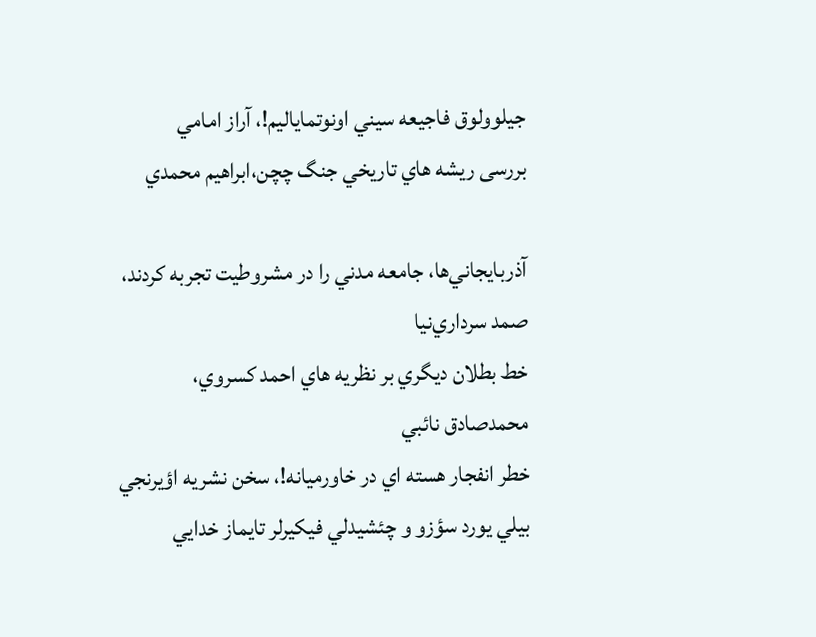جيلوولوق فاجيعه سيني اونوتماياليم!، آراز امامي
بررسى ريشه هاي تاريخي جنگ چچن،ابراهيم محمدي

آذربايجاني‌ها، جامعه مدني را در مشروطيت تجربه كردند، صمد سرداري‌نيا
خط بطلان ديگري بر نظريه هاي احمد كسروي، محمدصادق نائبي
خطر انفجار هسته اي در خاورميانه!، سخن نشريه اؤيرنجي
بيلي يورد سؤزو و چئشيدلي فيکيرلر تايماز خدايي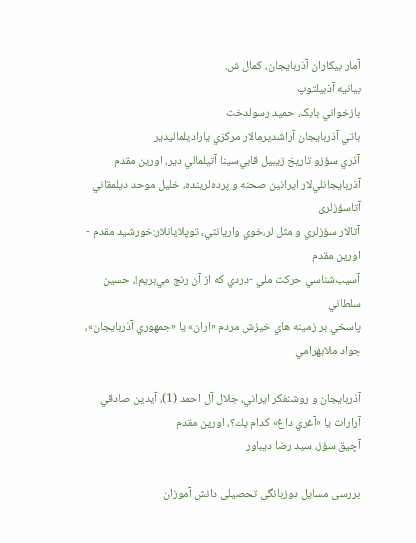آمار بيكاران آذربايجان، کمال ش.
بیانیه آذبیلتوپ
بازخواني بابک، حميد رسولدخت
باتي آذربايجان آراشديرمالار مركزي ياراديلماليدير
آذري سؤزو تاريخ زيبيل قابي‌سينا آتيلمالي دير، اورين مقدم
آذربايجانلي‌لار ايرانين صحنه و پرده‌لرينده، خليل موحد ديلمقاني
آتاسؤزلری
آتالار سؤزلري و مثل لر،خوي واريانتي، توپلايانلار:خورشيد مقدم - اورين مقدم
آسيب‌شناسي حركت ملي -دردي كه از آن رنج مي‌بريم!، حسين سلطاني
پاسخي بر زمينه هاي خيزش مردم «اران» يا «جمهوري آذربايجان»، جواد ملابهرامي

آذربايجان و روشنفكر ايراني، جلال آل احمد (1)، آيدين صادقي
آرارات يا «آغري داغ» كدام يك؟، اورين مقدم
آچيق سؤز، سيد رضا ديباور

بررسی مسايل دوزبانگی تحصيلی دانش آموزان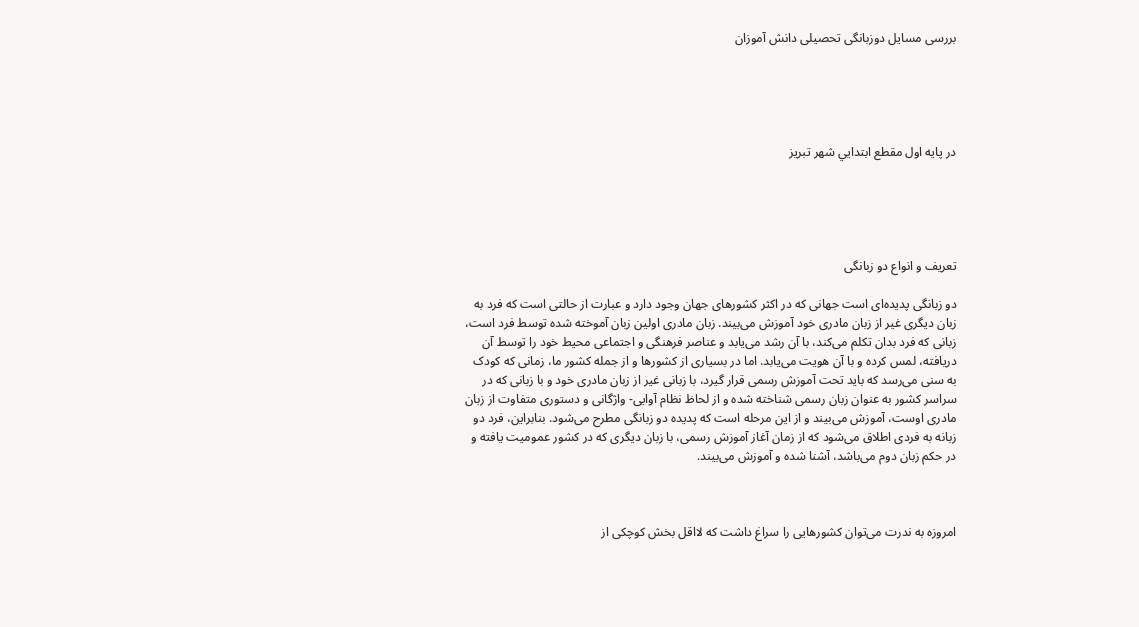بررسی مسايل دوزبانگی تحصيلی دانش آموزان





در پايه اول مقطع ابتدايي شهر تبريز





تعريف و انواع دو زبانگی

دو زبانگی پديده‌ای است جهانی که در اکثر کشورهای جهان وجود دارد و عبارت از حالتی است که فرد به زبان ديگری غير از زبان مادری خود آموزش می‌بيند. زبان مادری اولين زبان آموخته شده توسط فرد است، زبانی که فرد بدان تکلم می‌کند، با آن رشد می‌يابد و عناصر فرهنگی و اجتماعی محيط خود را توسط آن دريافته، لمس کرده و با آن هويت می‌يابد. اما در بسياری از کشورها و از جمله کشور ما، زمانی که کودک به سنی می‌رسد که بايد تحت آموزش رسمی قرار گيرد، با زبانی غير از زبان مادری خود و با زبانی که در سراسر کشور به عنوان زبان رسمی شناخته شده و از لحاظ نظام آوايی- واژگانی و دستوری متفاوت از زبان مادری اوست، آموزش می‌بيند و از اين مرحله است که پديده دو زبانگی مطرح می‌شود. بنابراين، فرد دو زبانه به فردی اطلاق می‌شود که از زمان آغاز آموزش رسمی، با زبان ديگری که در کشور عموميت يافته و در حکم زبان دوم می‌باشد، آشنا شده و آموزش می‌بيند.



امروزه به ندرت می‌توان کشورهايی را سراغ داشت که لااقل بخش کوچکی از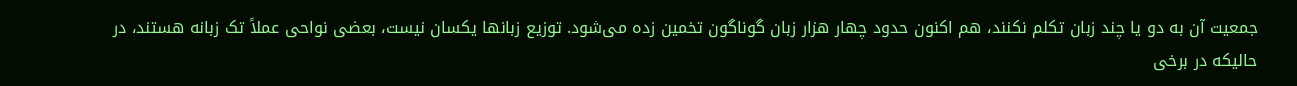جمعيت آن به دو يا چند زبان تکلم نکنند، هم اکنون حدود چهار هزار زبان گوناگون تخمين زده می‌شود. توزيع زبانها يکسان نيست، بعضی نواحی عملاً تک زبانه هستند، در حاليکه در برخی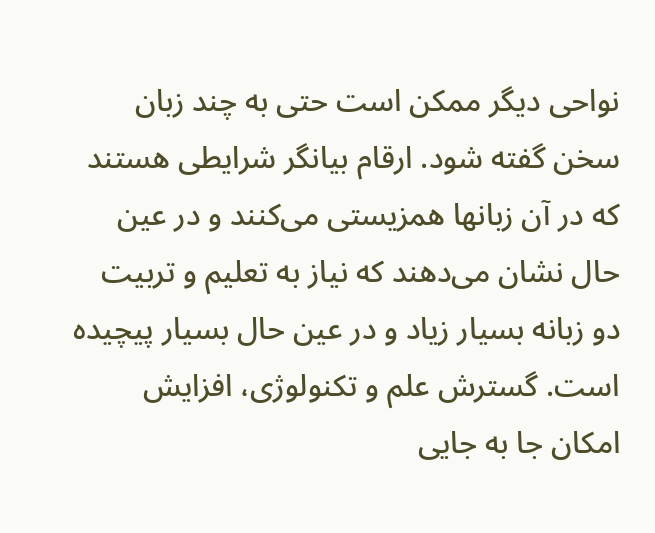نواحی ديگر ممکن است حتی به چند زبان سخن گفته شود. ارقام بيانگر شرايطی هستند که در آن زبانها همزيستی می‌کنند و در عين حال نشان می‌دهند که نياز به تعليم و تربيت دو زبانه بسيار زياد و در عين حال بسيار پيچيده است. گسترش علم و تکنولوژی، افزايش امکان جا به‌ جايی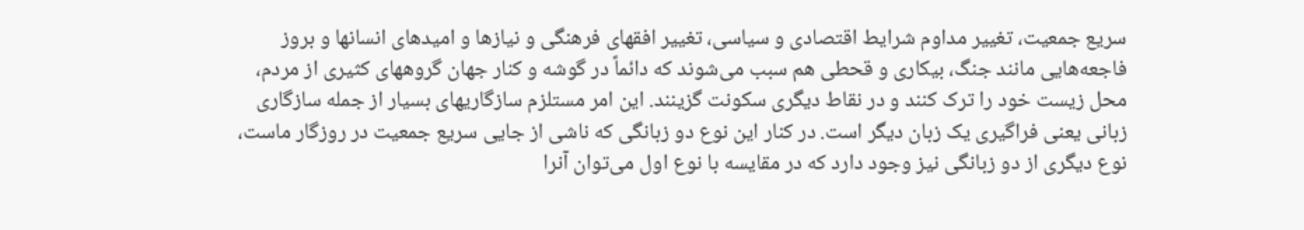سريع جمعيت، تغيير مداوم شرايط اقتصادی و سياسی، تغيير افقهای فرهنگی و نيازها و اميدهای انسانها و بروز فاجعه‌هايی مانند جنگ، بيکاری و قحطی هم سبب می‌شوند که دائماً در گوشه و کنار جهان گروههای کثيری از مردم، محل زيست خود را ترک کنند و در نقاط ديگری سکونت گزينند. اين امر مستلزم سازگاريهای بسيار از جمله سازگاری زبانی يعنی فراگيری يک زبان ديگر است. در کنار اين نوع دو زبانگی که ناشی از جايی سريع جمعيت در روزگار ماست، نوع ديگری از دو زبانگی نيز وجود دارد که در مقايسه با نوع اول می‌توان آنرا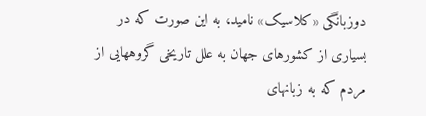دوزبانگی «کلاسيک» ناميد، به اين صورت که در بسياری از کشورهای جهان به علل تاريخی گروههايی از مردم که به زبانهای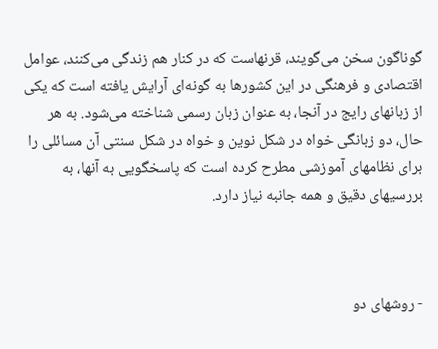گوناگون سخن می‌گويند، قرنهاست که در کنار هم زندگی می‌کنند، عوامل اقتصادی و فرهنگی در اين کشورها به گونه‌ای آرايش يافته است که يکی از زبانهای رايج در آنجا، به عنوان زبان رسمی شناخته می‌شود. به هر حال، دو زبانگی خواه در شکل نوين و خواه در شکل سنتی آن مسائلی را برای نظامهای آموزشی مطرح کرده است که پاسخگويی به آنها، به بررسيهای دقيق و همه جانبه نياز دارد.



- روشهای دو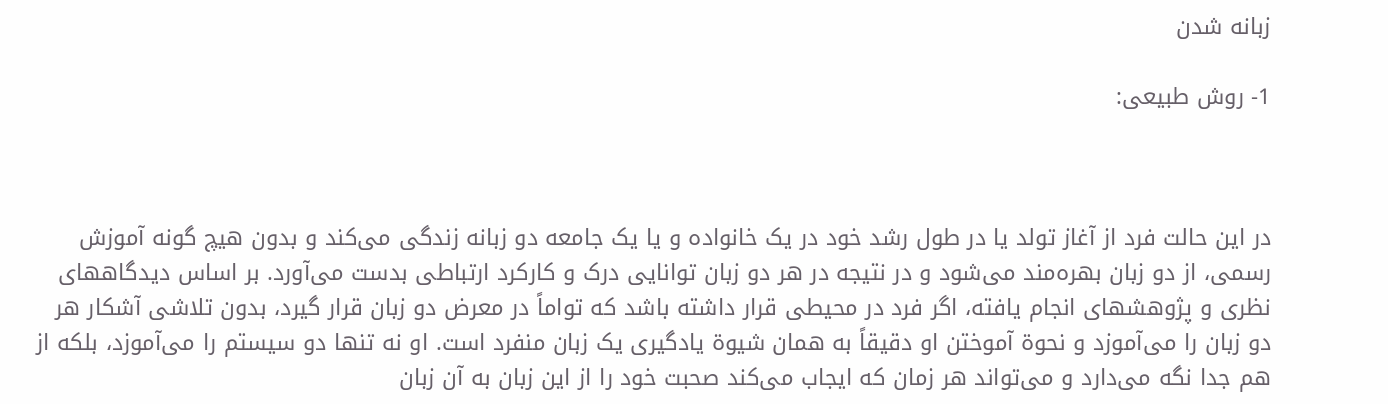زبانه شدن

1- روش طبيعی:



در اين حالت فرد از آغاز تولد يا در طول رشد خود در يک خانواده و يا يک جامعه دو زبانه زندگی می‌کند و بدون هيچ گونه آموزش رسمی، از دو زبان بهره‌مند می‌شود و در نتيجه در هر دو زبان توانايی درک و کارکرد ارتباطی بدست می‌آورد. بر اساس ديدگاههای نظری و پژوهشهای انجام يافته، اگر فرد در محيطی قرار داشته باشد که تواماً در معرض دو زبان قرار گيرد، بدون تلاشی آشکار هر دو زبان را می‌آموزد و نحوة آموختن او دقيقاً به همان شيوة يادگيری يک زبان منفرد است. او نه تنها دو سيستم را می‌آموزد، بلکه از هم جدا نگه می‌دارد و می‌تواند هر زمان که ايجاب می‌کند صحبت خود را از اين زبان به آن زبان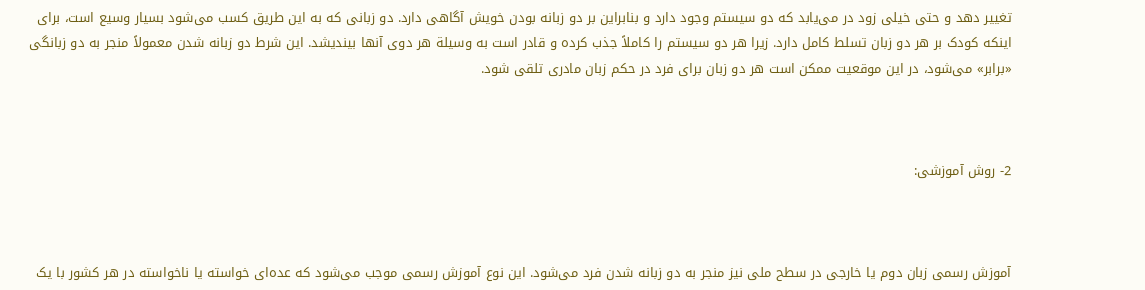تغيير دهد و حتی خيلی زود در می‌يابد که دو سيستم وجود دارد و بنابراين بر دو زبانه بودن خويش آگاهی دارد. دو زبانی که به اين طريق کسب می‌شود بسيار وسيع است، برای اينکه کودک بر هر دو زبان تسلط کامل دارد. زيرا هر دو سيستم را کاملاً جذب کرده و قادر است به وسيلة هر دوی آنها بينديشد. اين شرط دو زبانه شدن معمولاً منجر به دو زبانگی «برابر» می‌شود، در اين موقعيت ممکن است هر دو زبان برای فرد در حکم زبان مادری تلقی شود.



2- روش آموزشی:



آموزش رسمی زبان دوم يا خارجی در سطح ملی نيز منجر به دو زبانه شدن فرد می‌شود. اين نوع آموزش رسمی موجب می‌شود که عده‌ای خواسته يا ناخواسته در هر کشور با يک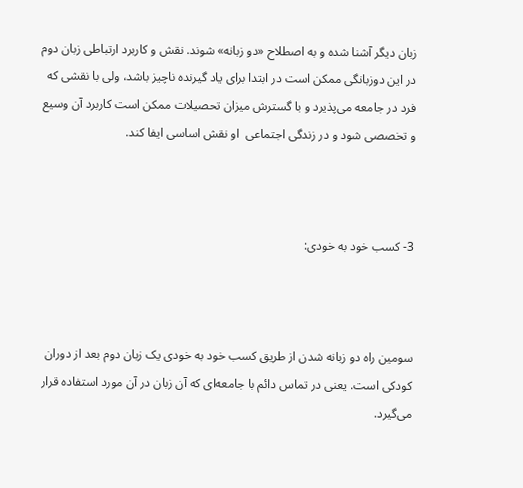زبان ديگر آشنا شده و به اصطلاح «دو زبانه» شوند. نقش و کاربرد ارتباطی زبان دوم در اين دوزبانگی ممکن است در ابتدا برای ياد گيرنده ناچيز باشد، ولی با نقشی که فرد در جامعه می‌پذيرد و با گسترش ميزان تحصيلات ممکن است کاربرد آن وسيع و تخصصی شود و در زندگی اجتماعی  او نقش اساسی ايفا کند.



3- کسب خود به خودی:



سومين راه دو زبانه شدن از طريق کسب خود به خودی يک زبان دوم بعد از دوران کودکی است. يعنی در تماس دائم با جامعه‌ای که آن زبان در آن مورد استفاده قرار می‌گيرد.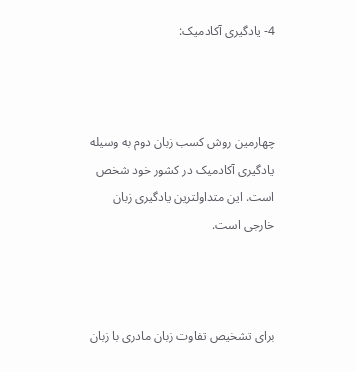4- يادگيری آکادميک:



چهارمين روش کسب زبان دوم به وسيله يادگيری آکادميک در کشور خود شخص است. اين متداولترين يادگيری زبان خارجی است.



برای تشخيص تفاوت زبان مادری با زبان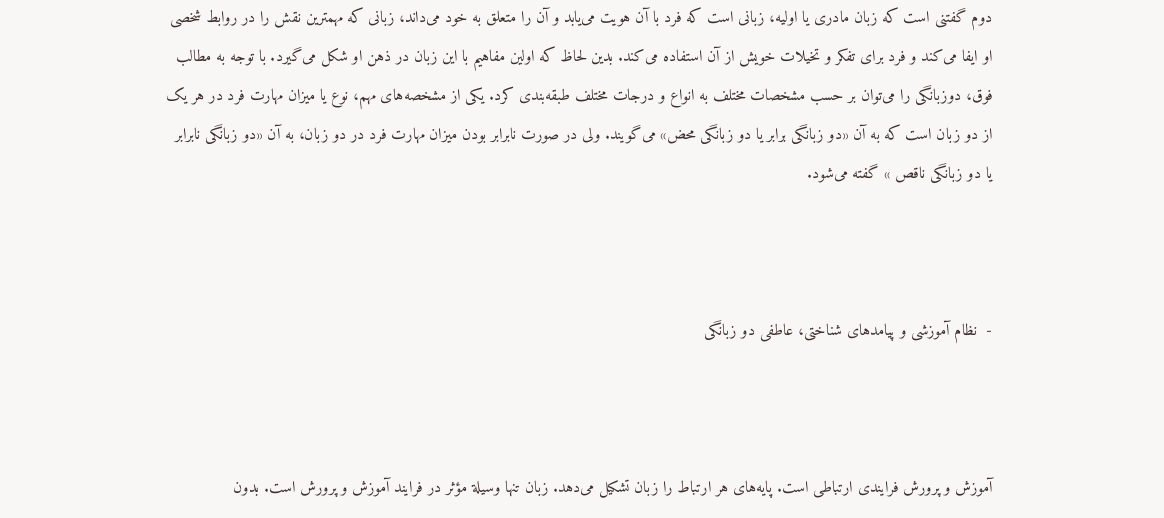دوم گفتنی است که زبان مادری يا اوليه، زبانی است که فرد با آن هويت می‌يابد و آن را متعلق به خود می‌داند، زبانی که مهمترين نقش را در روابط شخصی او ايفا می‌کند و فرد برای تفکر و تخيلات خويش از آن استفاده می‌کند. بدين لحاظ که اولين مفاهيم با اين زبان در ذهن او شکل می‌گيرد. با توجه به مطالب فوق، دوزبانگی را می‌توان بر حسب مشخصات مختلف به انواع و درجات مختلف طبقه‌بندی کرد. يکی از مشخصه‌های مهم، نوع يا ميزان مهارت فرد در هر يک از دو زبان است که به آن «دو زبانگی برابر يا دو زبانگی محض» می‌گويند. ولی در صورت نابرابر بودن ميزان مهارت فرد در دو زبان، به آن «دو زبانگی نابرابر يا دو زبانگی ناقص » گفته می‌شود.



-  نظام آموزشی و پيامدهای شناختی، عاطفی دو زبانگی



آموزش و پرورش فرايندی ارتباطی است. پايه‌های هر ارتباط را زبان تشکيل می‌دهد. زبان تنها وسيلة مؤثر در فرايند آموزش و پرورش است. بدون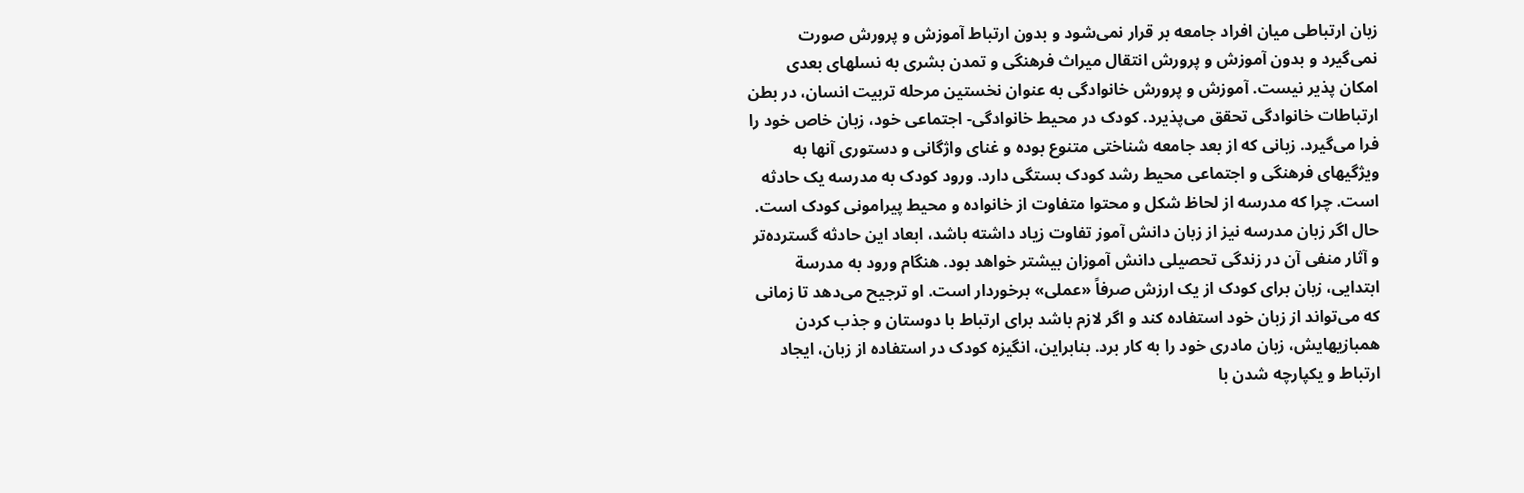زبان ارتباطی ميان افراد جامعه بر قرار نمی‌شود و بدون ارتباط آموزش و پرورش صورت نمی‌گيرد و بدون آموزش و پرورش انتقال ميراث فرهنگی و تمدن بشری به نسلهای بعدی امکان پذير نيست. آموزش و پرورش خانوادگی به عنوان نخستين مرحله تربيت انسان، در بطن ارتباطات خانوادگی تحقق می‌پذيرد. کودک در محيط خانوادگی- اجتماعی خود، زبان خاص خود را فرا می‌گيرد. زبانی که از بعد جامعه شناختی متنوع بوده و غنای واژگانی و دستوری آنها به ويژگيهای فرهنگی و اجتماعی محيط رشد کودک بستگی دارد. ورود کودک به مدرسه يک حادثه است. چرا که مدرسه از لحاظ شکل و محتوا متفاوت از خانواده و محيط پيرامونی کودک است. حال اگر زبان مدرسه نيز از زبان دانش آموز تفاوت زياد داشته باشد، ابعاد اين حادثه گسترده‌تر و آثار منفی آن در زندگی تحصيلی دانش آموزان بيشتر خواهد بود. هنگام ورود به مدرسة ابتدايی، زبان برای کودک از يک ارزش صرفاً «عملی» برخوردار است. او ترجيح می‌دهد تا زمانی که می‌تواند از زبان خود استفاده کند و اگر لازم باشد برای ارتباط با دوستان و جذب کردن همبازيهايش، زبان مادری خود را به کار برد. بنابراين، انگيزه کودک در استفاده از زبان، ايجاد ارتباط و يکپارچه شدن با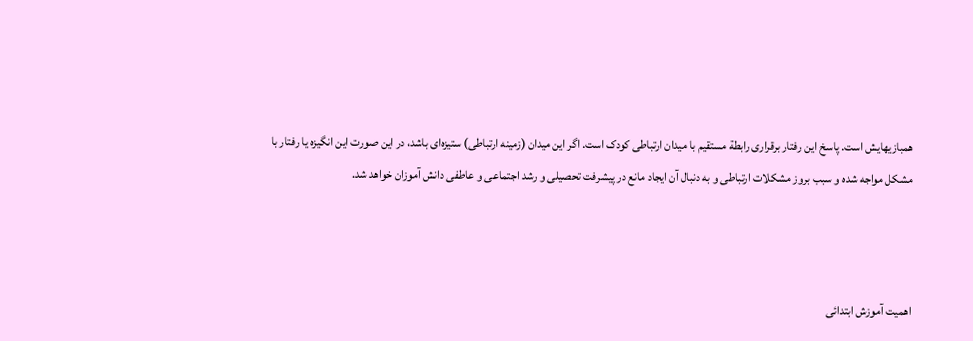همبازيهايش است. پاسخ اين رفتار برقراری رابطة مستقيم با ميدان ارتباطی کودک است. اگر اين ميدان (زمينه ارتباطی) ستيزه‌ای باشد، در اين صورت اين انگيزه يا رفتار با مشکل مواجه شده و سبب بروز مشکلات ارتباطی و به دنبال آن ايجاد مانع در پيشرفت تحصيلی و رشد اجتماعی و عاطفی دانش آموزان خواهد شد.



اهميت آموزش ابتدائی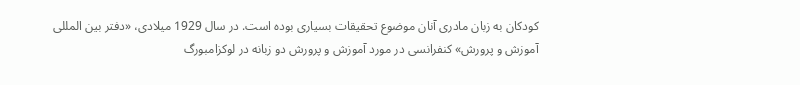کودکان به زبان مادری آنان موضوع تحقيقات بسياری بوده است. در سال 1929 ميلادی، «دفتر بين المللی آموزش و پرورش» کنفرانسی در مورد آموزش و پرورش دو زبانه در لوکزامبورگ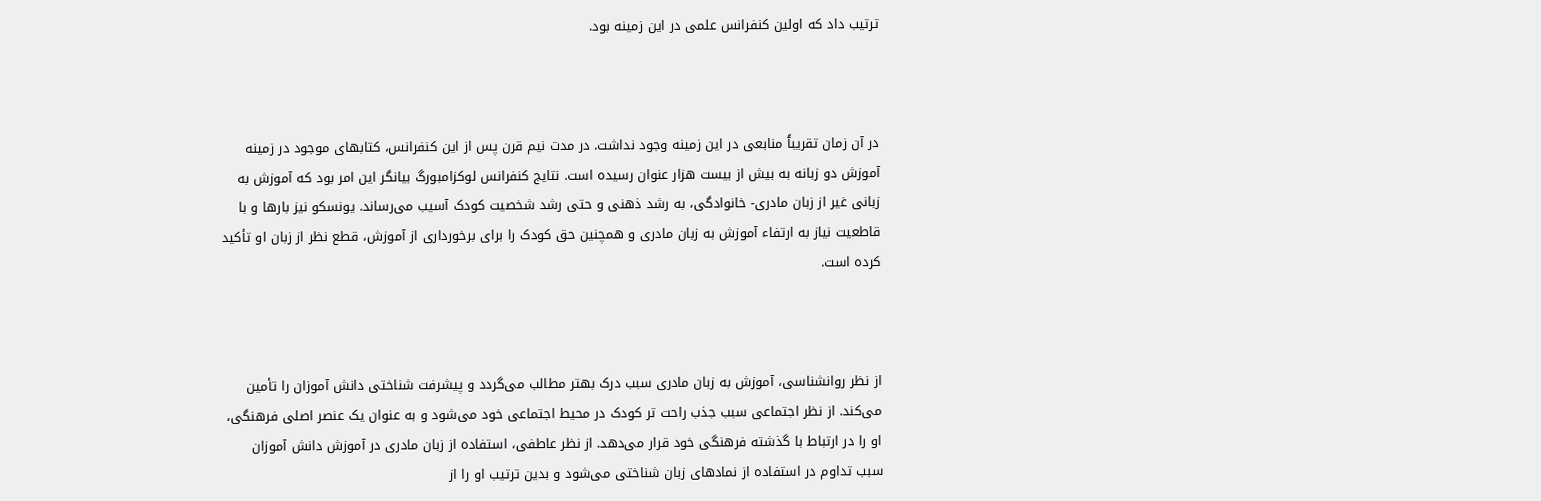ترتيب داد که اولين کنفرانس علمی در اين زمينه بود.



در آن زمان تقريبآً منابعی در اين زمينه وجود نداشت. در مدت نيم قرن پس از اين کنفرانس، کتابهای موجود در زمينه آموزش دو زبانه به بيش از بيست هزار عنوان رسيده است. نتايج کنفرانس لوکزامبورگ بيانگر اين امر بود که آموزش به زبانی غير از زبان مادری- خانوادگی، به رشد ذهنی و حتی رشد شخصيت کودک آسيب می‌رساند. يونسکو نيز بارها و با قاطعيت نياز به ارتفاء آموزش به زبان مادری و همچنين حق کودک را برای برخورداری از آموزش، قطع نظر از زبان او تأکيد کرده است.



از نظر روانشناسی، آموزش به زبان مادری سبب درک بهتر مطالب می‌گردد و پيشرفت شناختی دانش آموزان را تأمين می‌کند. از نظر اجتماعی سبب جذب راحت تر کودک در محيط اجتماعی خود می‌شود و به عنوان يک عنصر اصلی فرهنگی، او را در ارتباط با گذشته فرهنگی خود قرار می‌دهد. از نظر عاطفی، استفاده از زبان مادری در آموزش دانش آموزان سبب تداوم در استفاده از نمادهای زبان شناختی می‌شود و بدين ترتيب او را از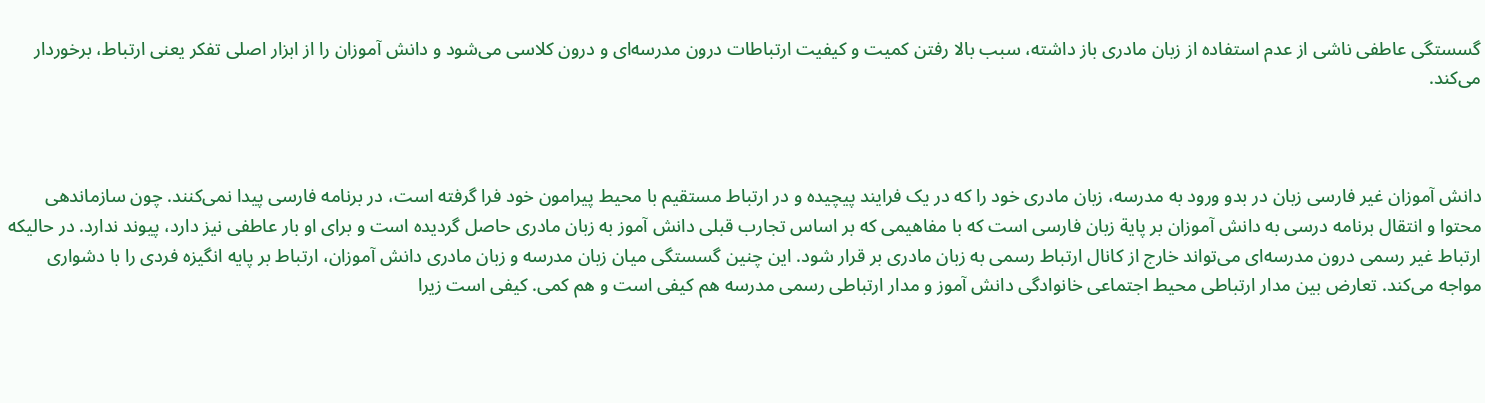گسستگی عاطفی ناشی از عدم استفاده از زبان مادری باز داشته، سبب بالا رفتن کميت و کيفيت ارتباطات درون مدرسه‌ای و درون کلاسی می‌شود و دانش آموزان را از ابزار اصلی تفکر يعنی ارتباط، برخوردار می‌کند.



دانش آموزان غير فارسی زبان در بدو ورود به مدرسه، زبان مادری خود را که در يک فرايند پيچيده و در ارتباط مستقيم با محيط پيرامون خود فرا گرفته است، در برنامه فارسی پيدا نمی‌کنند. چون سازماندهی محتوا و انتقال برنامه درسی به دانش آموزان بر پاية زبان فارسی است که با مفاهيمی که بر اساس تجارب قبلی دانش آموز به زبان مادری حاصل گرديده است و برای او بار عاطفی نيز دارد، پيوند ندارد. در حاليکه ارتباط غير رسمی درون مدرسه‌ای می‌تواند خارج از کانال ارتباط رسمی به زبان مادری بر قرار شود. اين چنين گسستگی ميان زبان مدرسه و زبان مادری دانش آموزان، ارتباط بر پايه انگيزه فردی را با دشواری مواجه می‌کند. تعارض بين مدار ارتباطی محيط اجتماعی خانوادگی دانش آموز و مدار ارتباطی رسمی مدرسه هم کيفی است و هم کمی. کيفی است زيرا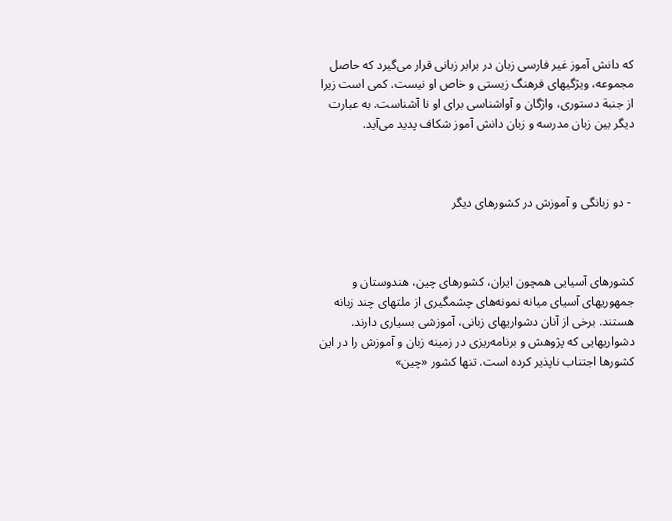که دانش آموز غير فارسی زبان در برابر زبانی قرار می‌گيرد که حاصل مجموعه، ويژگيهای فرهنگ زيستی و خاص او نيست. کمی است زيرا از جنبة دستوری، واژگان و آواشناسی برای او نا آشناست. به عبارت ديگر بين زبان مدرسه و زبان دانش آموز شکاف پديد می‌آيد.



 - دو زبانگی و آموزش در کشورهای ديگر



کشورهای آسيايی همچون ايران، کشورهای چين، هندوستان و جمهوريهای آسيای ميانه نمونه‌های چشمگيری از ملتهای چند زبانه هستند. برخی از آنان دشواريهای زبانی، آموزشی بسياری دارند. دشواريهايی که پژوهش و برنامه‌ريزی در زمينه زبان و آموزش را در اين کشورها اجتناب ناپذير کرده است. تنها کشور «چين»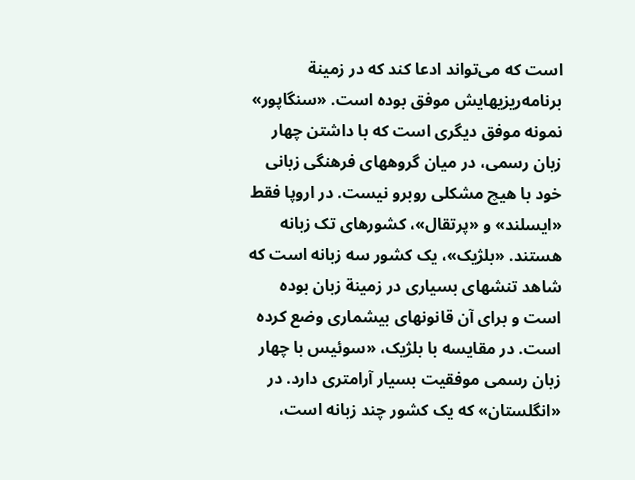است که می‌تواند ادعا کند که در زمينة برنامه‌ريزيهايش موفق بوده است. «سنگاپور» نمونه موفق ديگری است که با داشتن چهار زبان رسمی، در ميان گروههای فرهنگی زبانی خود با هيچ مشکلی روبرو نيست. در اروپا فقط «ايسلند» و «پرتقال»، کشورهای تک زبانه هستند. «بلژيک»، يک کشور سه زبانه است که شاهد تنشهای بسياری در زمينة زبان بوده است و برای آن قانونهای بيشماری وضع کرده است. در مقايسه با بلژيک، «سوئيس با چهار زبان رسمی موفقيت بسيار آرامتری دارد. در «انگلستان» که يک کشور چند زبانه است،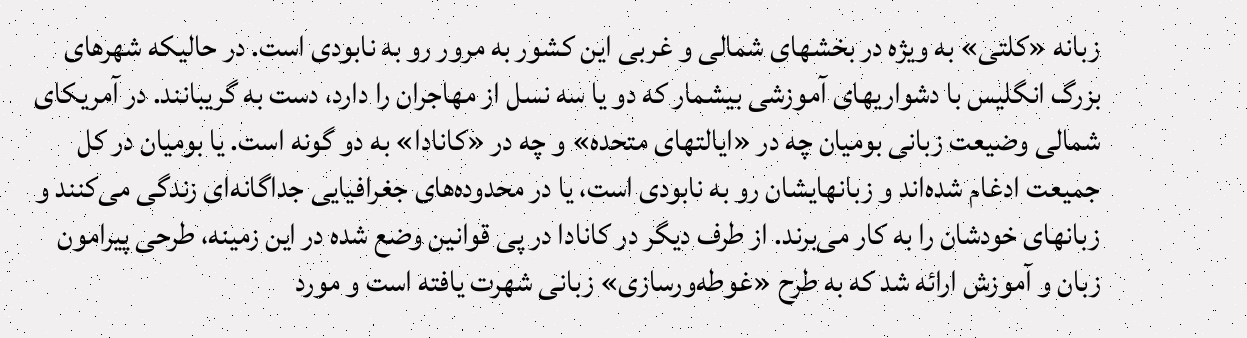زبانه «کلتی» به ويژه در بخشهای شمالی و غربی اين کشور به مرور رو به نابودی است. در حاليکه شهرهای بزرگ انگليس با دشواريهای آموزشی بيشمار که دو يا سه نسل از مهاجران را دارد، دست به گريبانند. در آمريکای شمالی وضيعت زبانی بوميان چه در «ايالتهای متحده» و چه در «کانادا» به دو گونه است. يا بوميان در کل جميعت ادغام شده‌اند و زبانهايشان رو به نابودی است، يا در محدوده‌های جغرافيايی جداگانه‌ای زندگی می‌کنند و زبانهای خودشان را به کار می‌برند. از طرف ديگر در کانادا در پی قوانين وضع شده در اين زمينه، طرحی پيرامون زبان و آموزش ارائه شد که به طرح «غوطه‌ورسازی» زبانی شهرت يافته است و مورد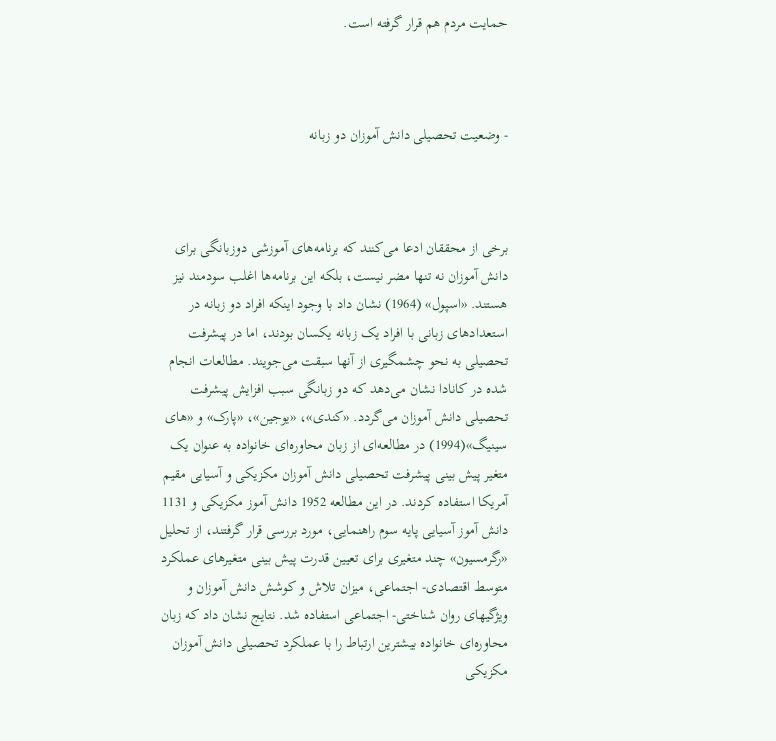حمايت مردم هم قرار گرفته است.



- وضعيت تحصيلی دانش آموزان دو زبانه



برخی از محققان ادعا می‌کنند که برنامه‌های آموزشی دوزبانگی برای دانش آموزان نه تنها مضر نيست، بلکه اين برنامه‌ها اغلب سودمند نيز هستند. «اسپول» (1964) نشان داد با وجود اينکه افراد دو زبانه در استعدادهای زبانی با افراد يک زبانه يکسان بودند، اما در پيشرفت تحصيلی به نحو چشمگيری از آنها سبقت می‌جويند. مطالعات انجام شده در کانادا نشان می‌دهد که دو زبانگی سبب افزايش پيشرفت تحصيلی دانش آموزان می‌گردد. «کندی»، «يوجين»، «پارک» و «های سينيگ»(1994) در مطالعه‌ای از زبان محاوره‌ای خانواده به عنوان يک متغير پيش بينی پيشرفت تحصيلی دانش آموزان مکزيکی و آسيايی مقيم آمريکا استفاده کردند. در اين مطالعه 1952 دانش آموز مکزيکی و 1131 دانش آموز آسيايی پايه سوم راهنمايی، مورد بررسی قرار گرفتند، از تحليل «رگرمسيون» چند متغيری برای تعيين قدرت پيش بينی متغيرهای عملکرد متوسط اقتصادی- اجتماعی، ميزان تلاش و کوشش دانش آموزان و ويژگيهای روان شناختی- اجتماعی استفاده شد. نتايج نشان داد که زبان محاوره‌ای خانواده بيشترين ارتباط را با عملکرد تحصيلی دانش آموزان مکزيکی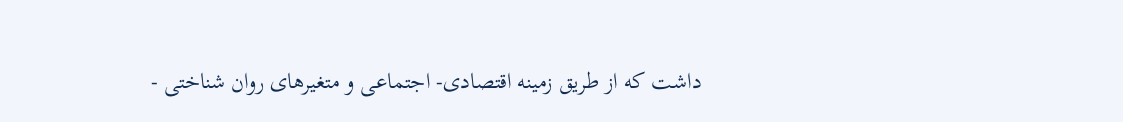داشت که از طريق زمينه اقتصادی- اجتماعی و متغيرهای روان شناختی -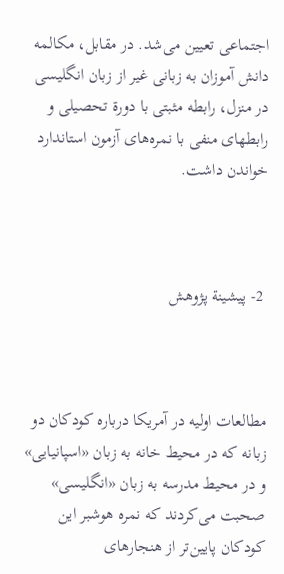اجتماعی تعيين می‌شد. در مقابل، مکالمه دانش آموزان به زبانی غير از زبان انگليسی در منزل، رابطه مثبتی با دورة تحصيلی و رابطهای منفی با نمره‌های آزمون استاندارد خواندن داشت.



 2- پيشينة پژوهش



مطالعات اوليه در آمريکا درباره کودکان دو زبانه که در محيط خانه به زبان «اسپانيايی» و در محيط مدرسه به زبان «انگليسی» صحبت می‌کردند که نمره هوشبر اين کودکان پايين‌تر از هنجارهای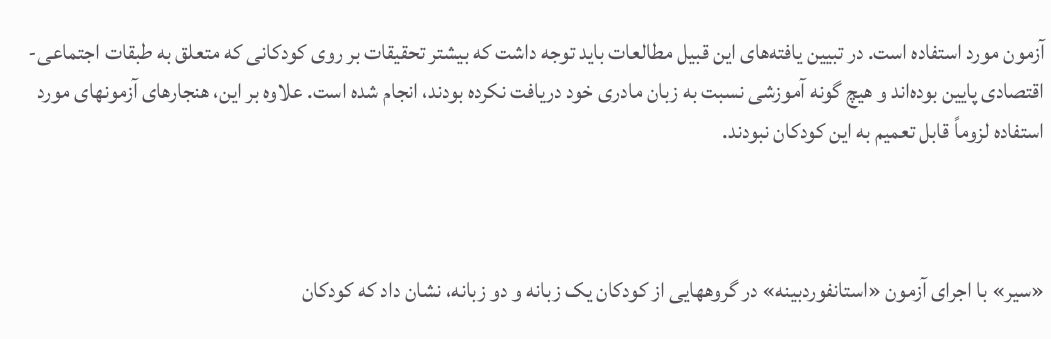آزمون مورد استفاده است. در تبيين يافته‌های اين قبيل مطالعات بايد توجه داشت که بيشتر تحقيقات بر روی کودکانی که متعلق به طبقات اجتماعی- اقتصادی پايين بوده‌اند و هيچ گونه آموزشی نسبت به زبان مادری خود دريافت نکرده بودند، انجام شده است. علاوه بر اين، هنجارهای آزمونهای مورد استفاده لزوماً قابل تعميم به اين کودکان نبودند.



«سير» با اجرای آزمون «استانفوردبينه» در گروههايی از کودکان يک زبانه و دو زبانه، نشان داد که کودکان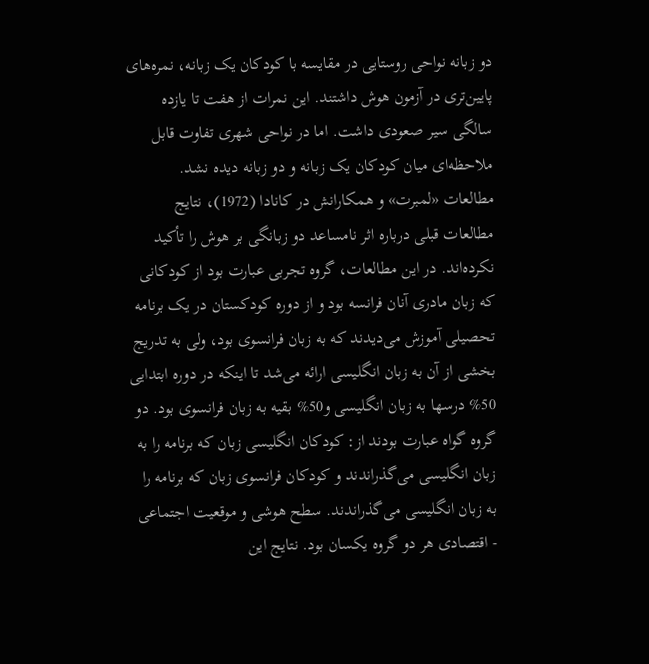دو زبانه نواحی روستايی در مقايسه با کودکان يک زبانه، نمره‌های پايين‌تری در آزمون هوش داشتند. اين نمرات از هفت تا يازده سالگی سير صعودی داشت. اما در نواحی شهری تفاوت قابل ملاحظه‌ای ميان کودکان يک زبانه و دو زبانه ديده نشد. مطالعات «لمبرت» و همکارانش در کانادا (1972)، نتايج مطالعات قبلی درباره اثر نامساعد دو زبانگی بر هوش را تأکيد نکرده‌اند. در اين مطالعات، گروه تجربی عبارت بود از کودکانی که زبان مادری آنان فرانسه بود و از دوره کودکستان در يک برنامه تحصيلی آموزش می‌ديدند که به زبان فرانسوی بود، ولی به تدريج بخشی از آن به زبان انگليسی ارائه می‌شد تا اينکه در دوره ابتدايی 50% درسها به زبان انگليسی و50% بقيه به زبان فرانسوی بود. دو گروه گواه عبارت بودند از: کودکان انگليسی زبان که برنامه را به زبان انگليسی می‌گذراندند و کودکان فرانسوی زبان که برنامه را به زبان انگليسی می‌گذراندند. سطح هوشی و موقعيت اجتماعی - اقتصادی هر دو گروه يکسان بود. نتايج اين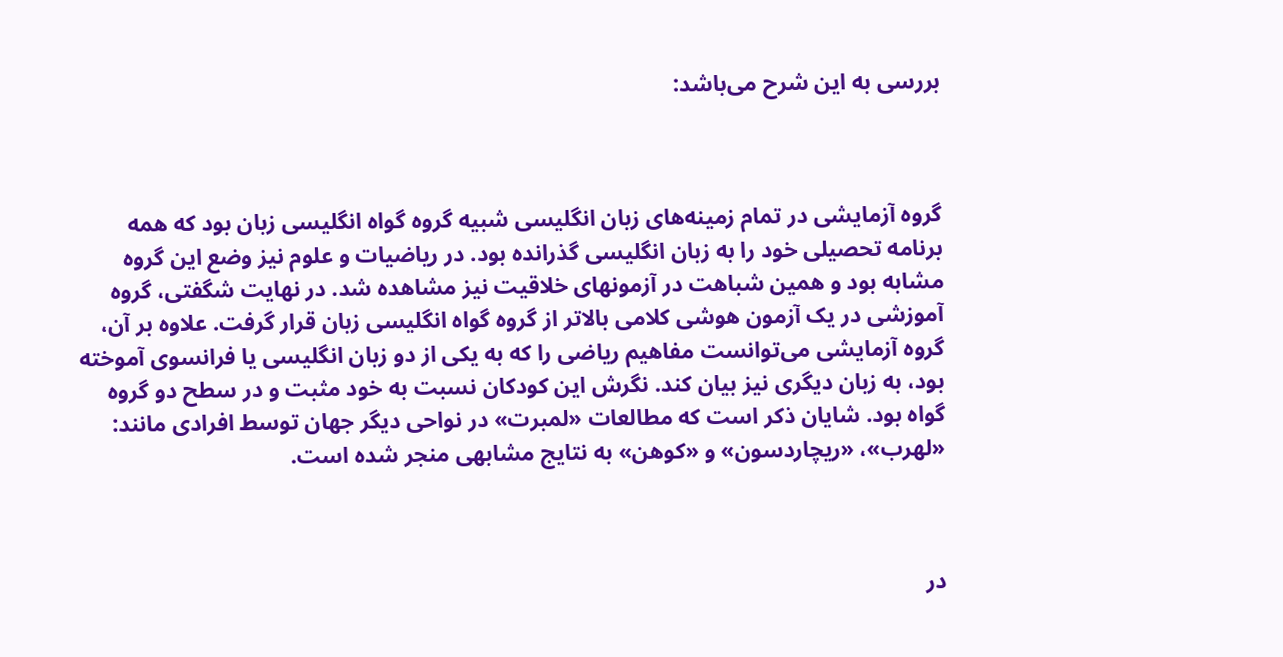بررسی به اين شرح می‌باشد:



گروه آزمايشی در تمام زمينه‌های زبان انگليسی شبيه گروه گواه انگليسی زبان بود که همه برنامه تحصيلی خود را به زبان انگليسی گذرانده بود. در رياضيات و علوم نيز وضع اين گروه مشابه بود و همين شباهت در آزمونهای خلاقيت نيز مشاهده شد. در نهايت شگفتی، گروه آموزشی در يک آزمون هوشی کلامی بالاتر از گروه گواه انگليسی زبان قرار گرفت. علاوه بر آن، گروه آزمايشی می‌توانست مفاهيم رياضی را که به يکی از دو زبان انگليسی يا فرانسوی آموخته بود، به زبان ديگری نيز بيان کند. نگرش اين کودکان نسبت به خود مثبت و در سطح دو گروه گواه بود. شايان ذکر است که مطالعات «لمبرت» در نواحی ديگر جهان توسط افرادی مانند: «لهرب»، «ريچاردسون» و «کوهن» به نتايج مشابهی منجر شده است.



در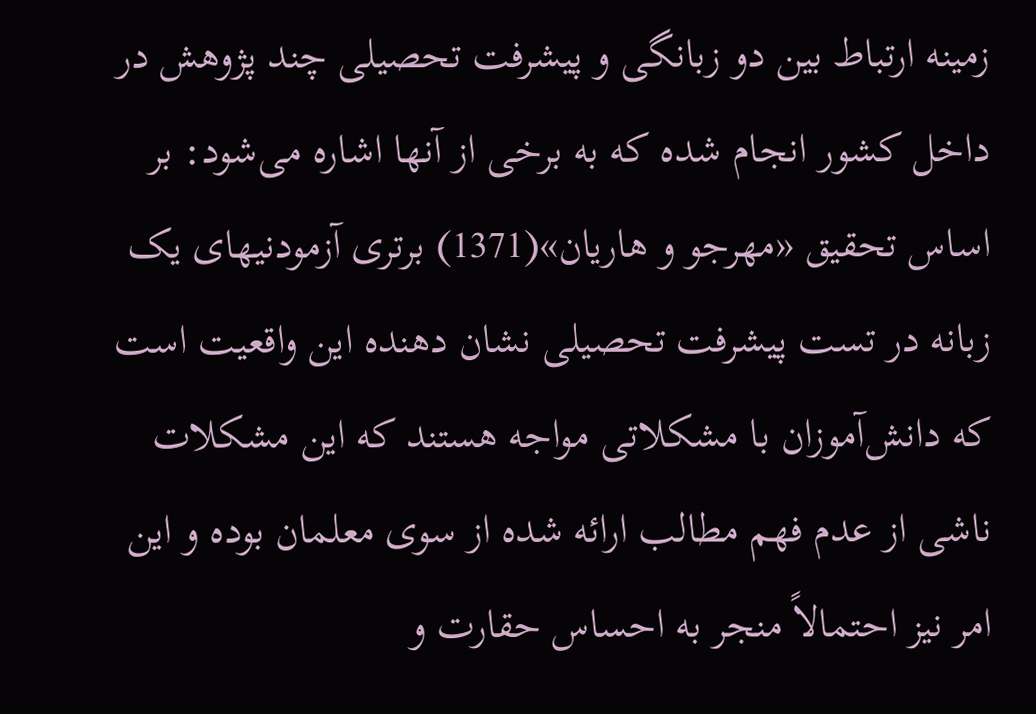زمينه ارتباط بين دو زبانگی و پيشرفت تحصيلی چند پژوهش در داخل کشور انجام شده که به برخی از آنها اشاره می‌شود: بر اساس تحقيق «مهرجو و هاريان»(1371) برتری آزمودنيهای يک زبانه در تست پيشرفت تحصيلی نشان دهنده اين واقعيت است که دانش‌آموزان با مشکلاتی مواجه هستند که اين مشکلات ناشی از عدم فهم مطالب ارائه شده از سوی معلمان بوده و اين امر نيز احتمالاً منجر به احساس حقارت و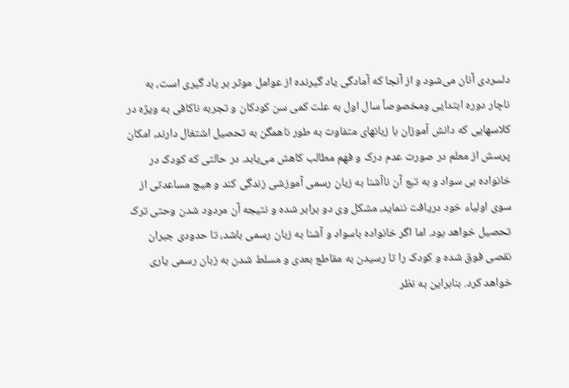دلسردی آنان می‌شود و از آنجا که آمادگی ياد گيرنده از عوامل موثر بر ياد گيری است، به ناچار دوره ابتدايی ومخصوصاً سال اول به علت کمی سن کودکان و تجربه ناکافی به ويژه در کلاسهايی که دانش آموزان با زبانهای متفاوت به طور ناهمگن به تحصيل اشتغال دارند، امکان پرسش از معلم در صورت عدم درک و فهم مطالب کاهش می‌يابد. در حالتی که کودک در خانواده بی سواد و به تبع آن ناآشنا به زبان رسمی آموزشی زندگی کند و هيچ مساعدتی از سوی اولياء خود دريافت ننمايد، مشکل وی دو برابر شده و نتيجه آن مردود شدن وحتی ترک تحصيل خواهد بود. اما اگر خانواده باسواد و آشنا به زبان رسمی باشد، تا حدودی جبران نقصی فوق شده و کودک را تا رسيدن به مقاطع بعدی و مسلط شدن به زبان رسمی ياری خواهد کرد. بنابراين به نظر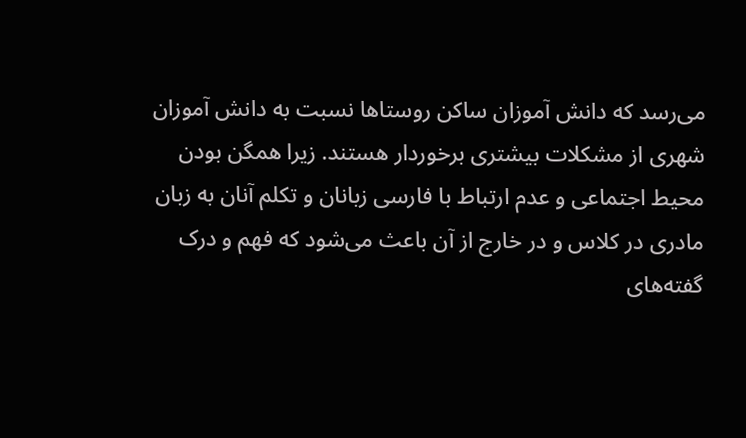می‌رسد که دانش آموزان ساکن روستاها نسبت به دانش آموزان شهری از مشکلات بيشتری برخوردار هستند. زيرا همگن بودن محيط اجتماعی و عدم ارتباط با فارسی زبانان و تکلم آنان به زبان مادری در کلاس و در خارج از آن باعث می‌شود که فهم و درک گفته‌های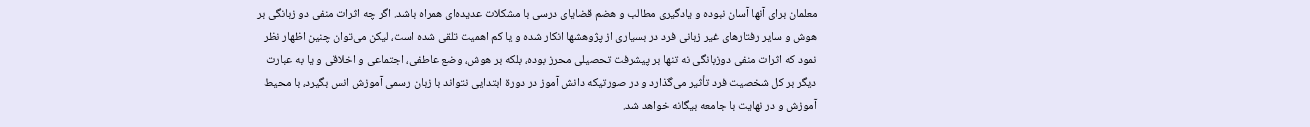معلمان برای آنها آسان نبوده و يادگيری مطالب و هضم قضايای درسی با مشکلات عديده‌ای همراه باشد. اگر چه اثرات منفی دو زبانگی بر هوش و ساير رفتارهای غير زبانی فرد در بسياری از پژوهشها انکار شده و يا کم اهميت تلقی شده است، ليکن می‌توان چنين اظهار نظر نمود که اثرات منفی دوزبانگی نه تنها بر پيشرفت تحصيلی محرز بوده، بلکه بر هوش، وضع عاطفی، اجتماعی و اخلاقی و يا به عبارت ديگر بر کل شخصيت فرد تأثير می‌گذارد و در صورتيکه دانش آموز در دورة ابتدايی نتواند با زبان رسمی آموزش انس بگيرد، با محيط آموزش و در نهايت با جامعه بيگانه خواهد شد.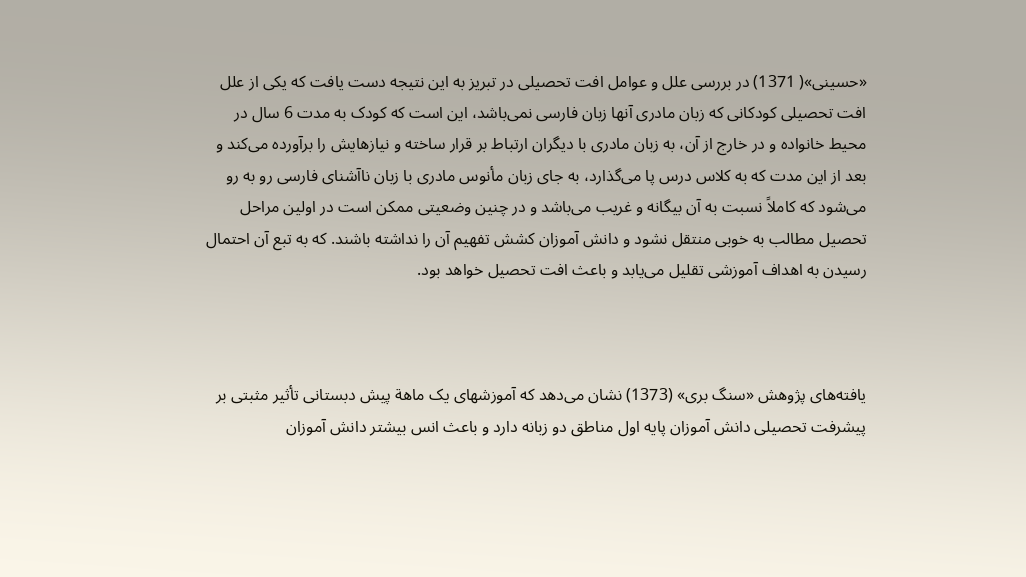«حسينی»( 1371) در بررسی علل و عوامل افت تحصيلی در تبريز به اين نتيجه دست يافت که يکی از علل افت تحصيلی کودکانی که زبان مادری آنها زبان فارسی نمی‌باشد، اين است که کودک به مدت 6 سال در محيط خانواده و در خارج از آن، به زبان مادری با ديگران ارتباط بر قرار ساخته و نيازهايش را برآورده می‌کند و بعد از اين مدت که به کلاس درس پا می‌گذارد، به جای زبان مأنوس مادری با زبان ناآشنای فارسی رو به رو می‌شود که کاملاً نسبت به آن بيگانه و غريب می‌باشد و در چنين وضعيتی ممکن است در اولين مراحل تحصيل مطالب به خوبی منتقل نشود و دانش آموزان کشش تفهيم آن را نداشته باشند. که به تبع آن احتمال رسيدن به اهداف آموزشی تقليل می‌يابد و باعث افت تحصيل خواهد بود.



يافته‌های پژوهش «سنگ بری» (1373) نشان می‌دهد که آموزشهای يک ماهة پيش دبستانی تأثير مثبتی بر پيشرفت تحصيلی دانش آموزان پايه اول مناطق دو زبانه دارد و باعث انس بيشتر دانش آموزان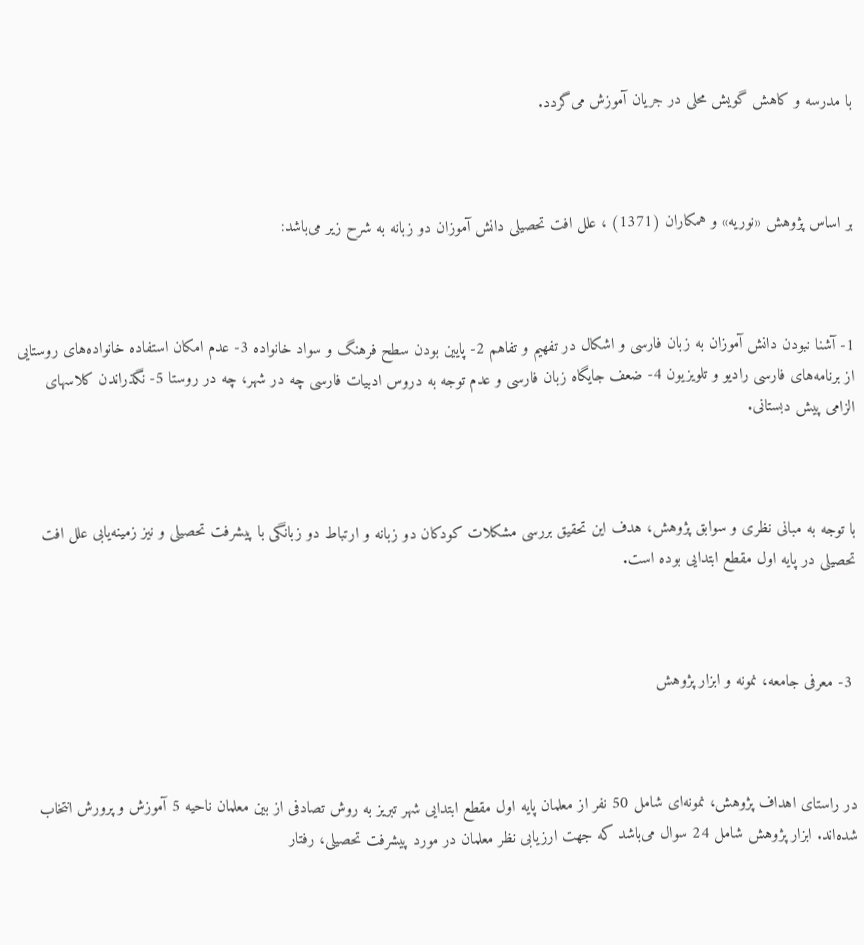با مدرسه و کاهش گويش محلی در جريان آموزش می‌گردد.



بر اساس پژوهش «نوريه» و همکاران (1371) ، علل افت تحصيلی دانش آموزان دو زبانه به شرح زير می‌باشد:



1- آشنا نبودن دانش آموزان به زبان فارسی و اشکال در تفهيم و تفاهم 2- پايين بودن سطح فرهنگ و سواد خانواده 3- عدم امکان استفاده خانواده‌های روستايی از برنامه‌های فارسی راديو و تلويزيون 4- ضعف جايگاه زبان فارسی و عدم توجه به دروس ادبيات فارسی چه در شهر، چه در روستا 5- نگذراندن کلاسهای الزامی پيش دبستانی.



با توجه به مبانی نظری و سوابق پژوهش، هدف اين تحقيق بررسی مشکلات کودکان دو زبانه و ارتباط دو زبانگی با پيشرفت تحصيلی و نيز زمينه‌يابی علل افت تحصيلی در پايه اول مقطع ابتدايی بوده است.



 3- معرفی جامعه، نمونه و ابزار پژوهش



در راستای اهداف پژوهش، نمونه‌ای شامل 50 نفر از معلمان پايه اول مقطع ابتدايی شهر تبريز به روش تصادفی از بين معلمان ناحيه 5 آموزش و پرورش انتخاب شده‌اند. ابزار پژوهش شامل 24 سوال می‌باشد که جهت ارزيابی نظر معلمان در مورد پيشرفت تحصيلی، رفتار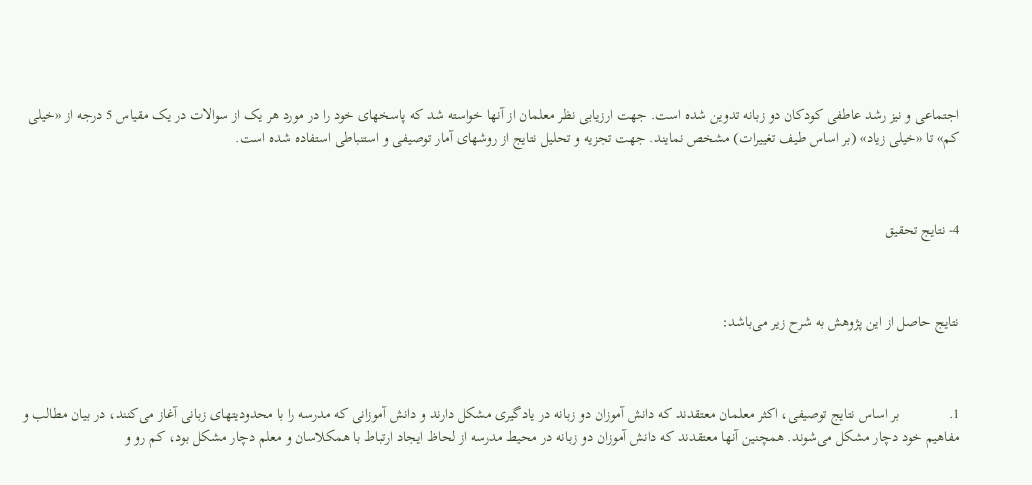اجتماعی و نيز رشد عاطفی کودکان دو زبانه تدوين شده است. جهت ارزيابی نظر معلمان از آنها خواسته شد که پاسخهای خود را در مورد هر يک از سوالات در يک مقياس 5 درجه از «خيلی کم» تا «خيلی زياد» (بر اساس طيف تغييرات) مشخص نمايند. جهت تجزيه و تحليل نتايج از روشهای آمار توصيفی و استنباطی استفاده شده است.



4- نتايج تحقيق



نتايج حاصل از اين پژوهش به شرح زير می‌باشد:



1.             بر اساس نتايج توصيفی، اکثر معلمان معتقدند که دانش آموزان دو زبانه در يادگيری مشکل دارند و دانش آموزانی که مدرسه را با محدوديتهای زبانی آغاز می‌کنند، در بيان مطالب و مفاهيم خود دچار مشکل می‌شوند. همچنين آنها معتقدند که دانش آموزان دو زبانه در محيط مدرسه از لحاظ ايجاد ارتباط با همکلاسان و معلم دچار مشکل بود، کم رو و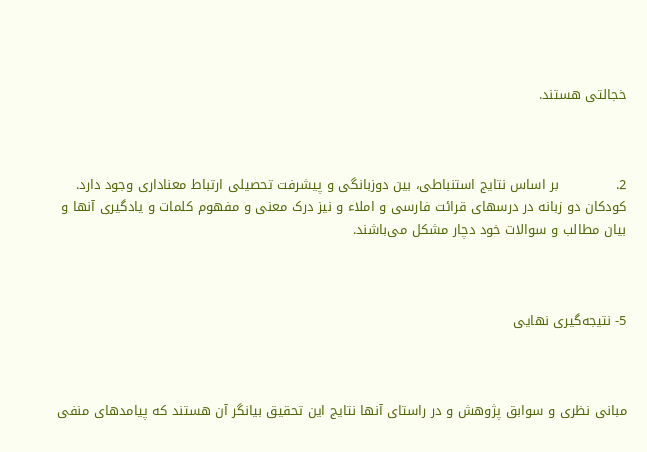خجالتی هستند.



2.             بر اساس نتايج استنباطی، بين دوزبانگی و پيشرفت تحصيلی ارتباط معناداری وجود دارد. کودکان دو زبانه در درسهای قرائت فارسی و املاء و نيز درک معنی و مفهوم کلمات و يادگيری آنها و بيان مطالب و سوالات خود دچار مشکل می‌باشند.



5- نتيجه‌گيری نهايی



مبانی نظری و سوابق پژوهش و در راستای آنها نتايج اين تحقيق بيانگر آن هستند که پيامدهای منفی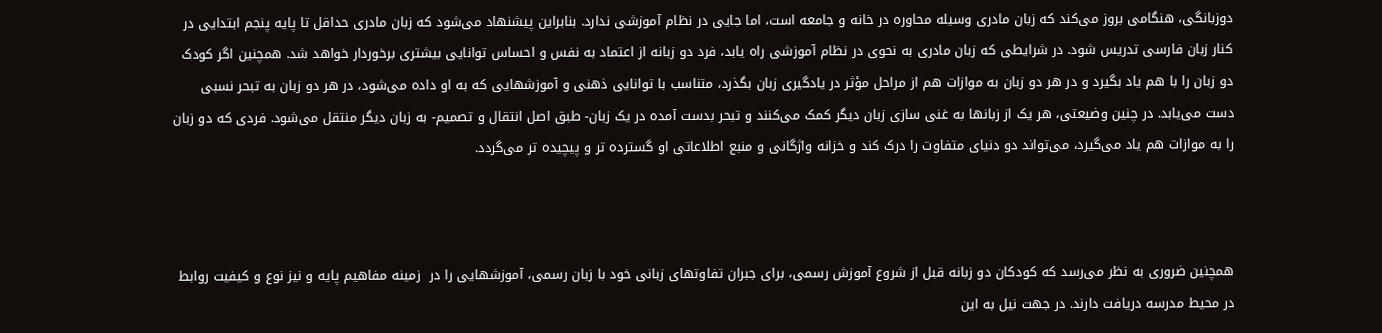دوزبانگی، هنگامی بروز می‌کند که زبان مادری وسيله محاوره در خانه و جامعه است، اما جايی در نظام آموزشی ندارد. بنابراين پيشنهاد می‌شود که زبان مادری حداقل تا پايه پنجم ابتدايی در کنار زبان فارسی تدريس شود. در شرايطی که زبان مادری به نحوی در نظام آموزشی راه ‌يابد، فرد دو زبانه از اعتماد به نفس و احساس توانايی بيشتری برخوردار خواهد شد. همچنين اگر کودک دو زبان را با هم ياد بگيرد و در هر دو زبان به موازات هم از مراحل مؤثر در يادگيری زبان بگذرد، متناسب با توانايی ذهنی و آموزشهايی که به او داده می‌شود، در هر دو زبان به تبحر نسبی دست می‌يابد. در چنين وضيعتی، هر يک از زبانها به غنی سازی زبان ديگر کمک می‌کنند و تبحر بدست آمده در يک زبان- طبق اصل انتقال و تصميم- به زبان ديگر منتقل می‌شود. فردی که دو زبان را به موازات هم ياد می‌گيرد، می‌تواند دو دنيای متفاوت را درک کند و خزانه واژگانی و منبع اطلاعاتی او گسترده تر و پيچيده تر می‌گردد.



همچنين ضروری به نظر می‌رسد که کودکان دو زبانه قبل از شروع آموزش رسمی، برای جبران تفاوتهای زبانی خود با زبان رسمی، آموزشهايی را در  زمينه مفاهيم پايه و نيز نوع و کيفيت روابط در محيط مدرسه دريافت دارند. در جهت نيل به اين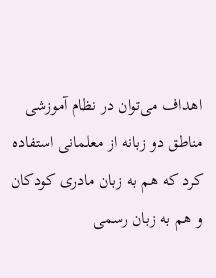اهداف می‌توان در نظام آموزشی مناطق دو زبانه از معلمانی استفاده کرد که هم به زبان مادری کودکان و هم به زبان رسمی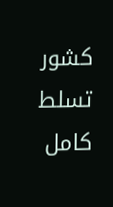کشور تسلط کامل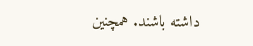داشته باشند. همچنين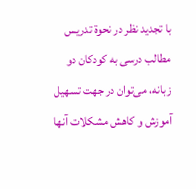با تجديد نظر در نحوة تدريس مطالب درسی به کودکان دو زبانه، می‌توان در جهت تسهيل آموزش و کاهش مشکلات آنها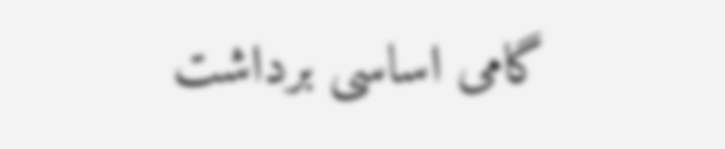گامی اساسی برداشت